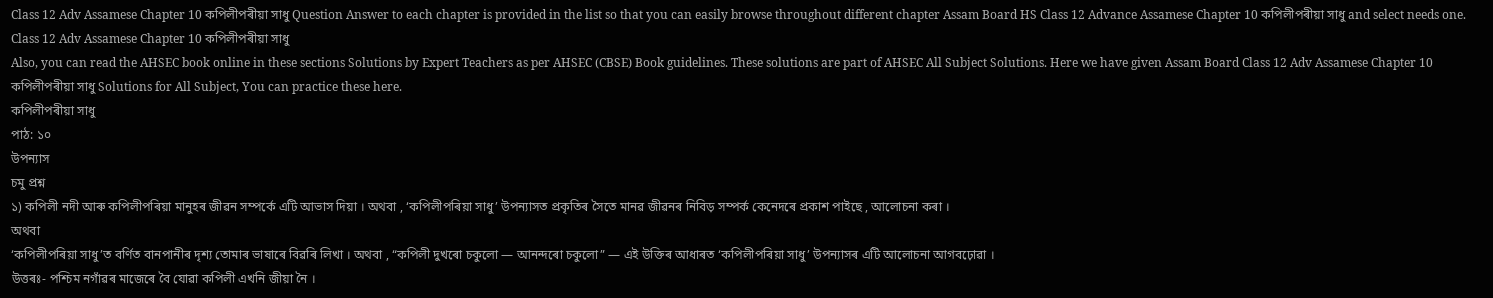Class 12 Adv Assamese Chapter 10 কপিলীপৰীয়া সাধু Question Answer to each chapter is provided in the list so that you can easily browse throughout different chapter Assam Board HS Class 12 Advance Assamese Chapter 10 কপিলীপৰীয়া সাধু and select needs one.
Class 12 Adv Assamese Chapter 10 কপিলীপৰীয়া সাধু
Also, you can read the AHSEC book online in these sections Solutions by Expert Teachers as per AHSEC (CBSE) Book guidelines. These solutions are part of AHSEC All Subject Solutions. Here we have given Assam Board Class 12 Adv Assamese Chapter 10 কপিলীপৰীয়া সাধু Solutions for All Subject, You can practice these here.
কপিলীপৰীয়া সাধু
পাঠ: ১০
উপন্যাস
চমু প্ৰশ্ন
১) কপিলী নদী আৰু কপিলীপৰিয়া মানুহৰ জীৱন সম্পৰ্কে এটি আভাস দিয়া । অথবা , ‘কপিলীপৰিয়া সাধু’ উপন্যাসত প্ৰকৃতিৰ সৈতে মানৱ জীৱনৰ নিবিড় সম্পৰ্ক কেনেদৰে প্ৰকাশ পাইছে , আলোচনা কৰা ।
অথবা
‘কপিলীপৰিয়া সাধু’ত বৰ্ণিত বানপানীৰ দৃশ্য তোমাৰ ভাষাৰে বিৱৰি লিখা । অথবা , “কপিলী দুখৰো চকুলো ― আনন্দৰো চকুলো” ― এই উক্তিৰ আধাৰত ‘কপিলীপৰিয়া সাধু’ উপন্যাসৰ এটি আলোচনা আগবঢ়োৱা ।
উত্তৰঃ- পশ্চিম নগাঁৱৰ মাজেৰে বৈ যোৱা কপিলী এখনি জীয়া নৈ ।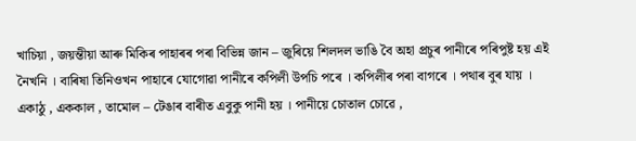খাচিয়া , জয়ন্তীয়া আৰু মিকিৰ পাহাৰৰ পৰা বিভিন্ন জান – জুৰিয়ে শিলদল ভাঙি বৈ অহা প্ৰচুৰ পানীৰে পৰিপুষ্ট হয় এই নৈখনি । বাৰিষা তিনিওখন পাহাৰে যোগোৱা পানীৰে কপিলী উপচি পৰে । কপিলীৰ পৰা বাগৰে । পথাৰ বুৰ যায় । একাঠু , এককাল , তামোল – টেঙাৰ বাৰীত এবুকু পানী হয় । পানীয়ে চোতাল চোৱে ,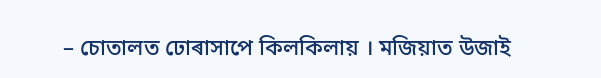– চোতালত ঢোৰাসাপে কিলকিলায় । মজিয়াত উজাই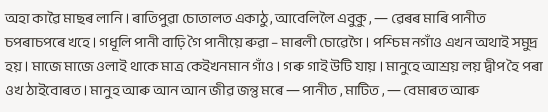অহা কাৱৈ মাছৰ লানি । ৰাতিপুৱা চোতালত একাঠু , আবেলিলৈ এবুকু , ― ৱেৰৰ মাৰি পানীত চপৰাচপৰে খহে । গধূলি পানী বাঢ়ি গৈ পানীয়ে ৰুৱা – মাৰলী চোৱেগৈ । পশ্চিম নগাঁও এখন অথাই সমুদ্ৰ হয় । মাজে মাজে ওলাই থাকে মাত্ৰ কেইখনমান গাঁও । গৰু গাই উটি যায় । মানুহে আশ্ৰয় লয় দ্বীপ হৈ পৰা ওখ ঠাইবোৰত । মানুহ আৰু আন আন জীৱ জন্তু মৰে ― পানীত , মাটিত , ― বেমাৰত আৰু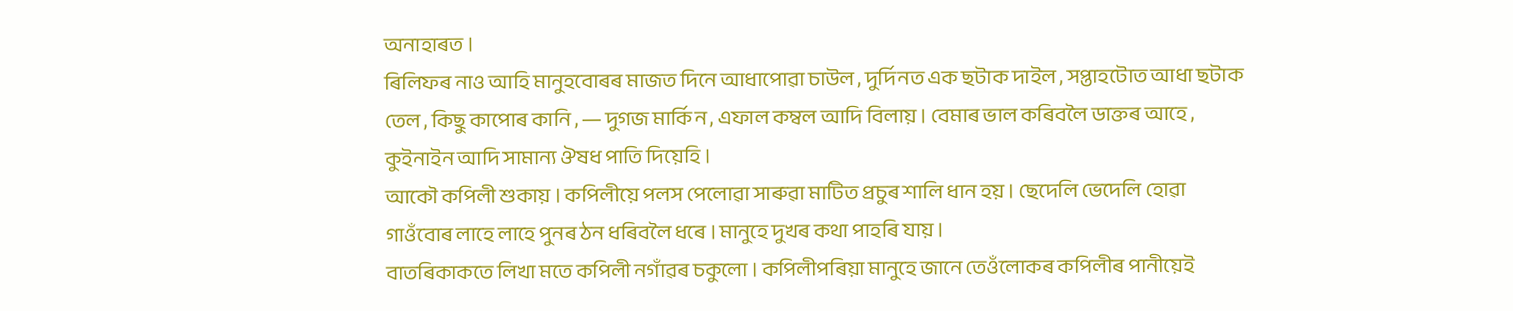অনাহাৰত ।
ৰিলিফৰ নাও আহি মানুহবোৰৰ মাজত দিনে আধাপোৱা চাউল , দুৰ্দিনত এক ছটাক দাইল , সপ্তাহটোত আধা ছটাক তেল , কিছু কাপোৰ কানি , ― দুগজ মাৰ্কিন , এফাল কম্বল আদি বিলায় । বেমাৰ ভাল কৰিবলৈ ডাক্তৰ আহে , কুইনাইন আদি সামান্য ঔষধ পাতি দিয়েহি ।
আকৌ কপিলী শুকায় । কপিলীয়ে পলস পেলোৱা সাৰুৱা মাটিত প্ৰচুৰ শালি ধান হয় । ছেদেলি ভেদেলি হোৱা গাওঁবোৰ লাহে লাহে পুনৰ ঠন ধৰিবলৈ ধৰে । মানুহে দুখৰ কথা পাহৰি যায় ।
বাতৰিকাকতে লিখা মতে কপিলী নগাঁৱৰ চকুলো । কপিলীপৰিয়া মানুহে জানে তেওঁলোকৰ কপিলীৰ পানীয়েই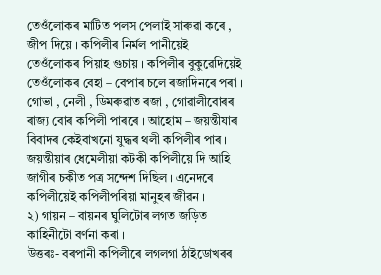তেওঁলোকৰ মাটিত পলস পেলাই সাৰুৱা কৰে , জীপ দিয়ে । কপিলীৰ নিৰ্মল পানীয়েই তেওঁলোকৰ পিয়াহ গুচায় । কপিলীৰ বুকুৱেদিয়েই তেওঁলোকৰ বেহা – বেপাৰ চলে ৰজাদিনৰে পৰা । গোভা , নেলী , ডিমৰুৱাত ৰজা , গোৱালীবোৰৰ ৰাজ্য বোৰ কপিলী পাৰৰে । আহোম – জয়ন্তীযাৰ বিবাদৰ কেইবাখনো যুদ্ধৰ থলী কপিলীৰ পাৰ । জয়ন্তীয়াৰ ধেমেলীয়া কটকী কপিলীয়ে দি আহি জাগীৰ চকীত পত্ৰ সন্দেশ দিছিল । এনেদৰে কপিলীয়েই কপিলীপৰিয়া মানুহৰ জীৱন ।
২) গায়ন – বায়নৰ ঘুলিটোৰ লগত জড়িত কাহিনীটো বৰ্ণনা কৰা ।
উত্তৰঃ- বৰপানী কপিলীৰে লগলগা ঠাইডোখৰৰ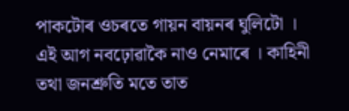পাকটোৰ ওচৰতে গায়ন বায়নৰ ঘুলিটো । এই আগ নবঢ়োৱাকৈ নাও নেমাৰে । কাহিনী তথা জনশ্ৰুতি মতে তাত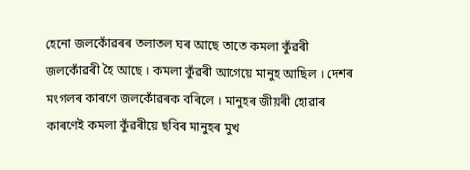হেনো জলকোঁৱৰৰ তলাতল ঘৰ আছে তাতে কমলা কুঁৱৰী জলকোঁৱৰী হৈ আছে । কমলা কুঁৱৰী আগেয়ে মানুহ আছিল । দেশৰ মংগলৰ কাৰণে জলকোঁৱৰক বৰিলে । মানুহৰ জীয়ৰী হোৱাৰ কাৰণেই কমলা কুঁৱৰীয়ে ছবিৰ মানুহৰ মুখ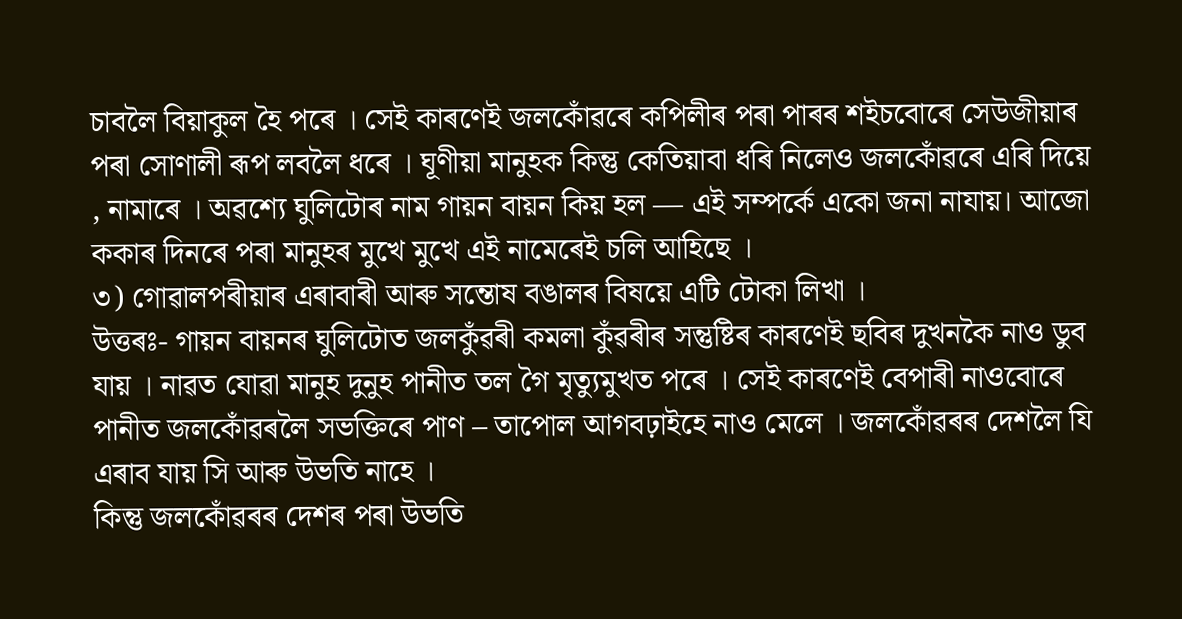চাবলৈ বিয়াকুল হৈ পৰে । সেই কাৰণেই জলকোঁৱৰে কপিলীৰ পৰা পাৰৰ শইচবোৰে সেউজীয়াৰ পৰা সোণালী ৰূপ লবলৈ ধৰে । ঘূণীয়া মানুহক কিন্তু কেতিয়াবা ধৰি নিলেও জলকোঁৱৰে এৰি দিয়ে , নামাৰে । অৱশ্যে ঘুলিটোৰ নাম গায়ন বায়ন কিয় হল ― এই সম্পৰ্কে একো জনা নাযায়। আজো ককাৰ দিনৰে পৰা মানুহৰ মুখে মুখে এই নামেৰেই চলি আহিছে ।
৩) গোৱালপৰীয়াৰ এৰাবাৰী আৰু সন্তোষ বঙালৰ বিষয়ে এটি টোকা লিখা ।
উত্তৰঃ- গায়ন বায়নৰ ঘুলিটোত জলকুঁৱৰী কমলা কুঁৱৰীৰ সন্তুষ্টিৰ কাৰণেই ছবিৰ দুখনকৈ নাও ডুব যায় । নাৱত যোৱা মানুহ দুনুহ পানীত তল গৈ মৃত্যুমুখত পৰে । সেই কাৰণেই বেপাৰী নাওবোৰে পানীত জলকোঁৱৰলৈ সভক্তিৰে পাণ – তাপোল আগবঢ়াইহে নাও মেলে । জলকোঁৱৰৰ দেশলৈ যি এৰাব যায় সি আৰু উভতি নাহে ।
কিন্তু জলকোঁৱৰৰ দেশৰ পৰা উভতি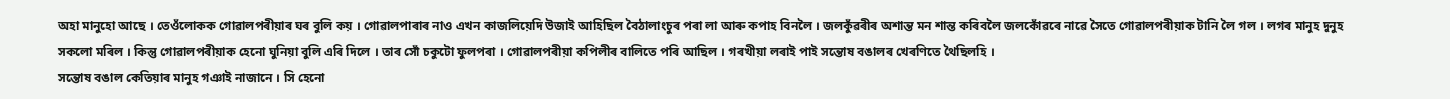অহা মানুহো আছে । তেওঁলোকক গোৱালপৰীয়াৰ ঘৰ বুলি কয় । গোৱালপাৰাৰ নাও এখন কাজলিয়েদি উজাই আহিছিল বৈঠালাংচুৰ পৰা লা আৰু কপাহ বিনলৈ । জলকুঁৱৰীৰ অশান্ত মন শান্ত কৰিবলৈ জলকোঁৱৰে নাৱে সৈতে গোৱালপৰীয়াক টানি লৈ গল । লগৰ মানুহ দুনুহ সকলো মৰিল । কিন্তু গোৱালপৰীয়াক হেনো ঘুনিয়া বুলি এৰি দিলে । তাৰ সোঁ চকুটো ফুলপৰা । গোৱালপৰীয়া কপিলীৰ বালিতে পৰি আছিল । গৰখীয়া লৰাই পাই সন্তোষ বঙালৰ খেৰণিতে থৈছিলহি ।
সন্তোষ বঙাল কেতিয়াৰ মানুহ গঞাই নাজানে । সি হেনো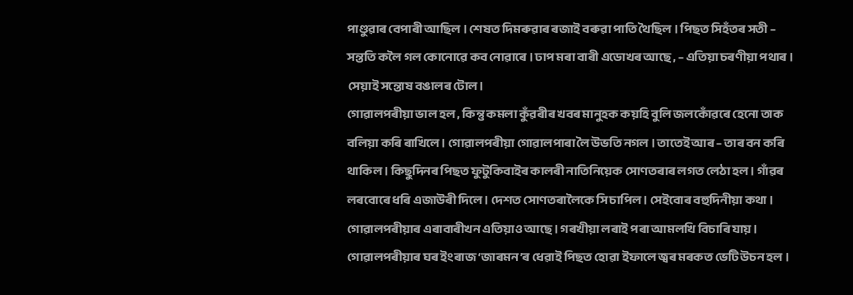পাণ্ডুৱাৰ বেপাৰী আছিল । শেষত দিমৰুৱাৰ ৰজাই বৰুৱা পাতি থৈছিল । পিছত সিহঁতৰ সতী – সন্ততি কলৈ গল কোনোৱে কব নোৱাৰে । ঢাপ মৰা বাৰী এডোখৰ আছে , – এতিয়া চৰণীয়া পথাৰ । সেয়াই সন্তোষ বঙালৰ টোল।
গোৱালপৰীয়া ভাল হল , কিন্তু কমলা কুঁৱৰীৰ খবৰ মানুহক কয়হি বুলি জলকোঁৱৰে হেনো তাক বলিয়া কৰি ৰাখিলে । গোৱালপৰীয়া গোৱালপাৰা লৈ উভতি নগল । তাতেই আৰ – তাৰ বন কৰি থাকিল । কিছুদিনৰ পিছত ফুটুকিবাইৰ কালৰী নাতিনিয়েক সোণতৰাৰ লগত লেঠা হল । গাঁৱৰ লৰবোৰে ধৰি এজাউৰী দিলে । দেশত সোণতৰালৈকে সি চাপিল । সেইবোৰ বহুদিনীয়া কথা ।
গোৱালপৰীয়াৰ এৰাবাৰীখন এতিয়াও আছে । গৰখীয়া লৰাই পৰা আমলখি বিচাৰি যায় । গোৱালপৰীয়াৰ ঘৰ ইংৰাজ ‘জাৰমন’ৰ ধেৱাই পিছত হোৱা ইফালে জ্বৰ মৰকত ভেটি উচন হল ।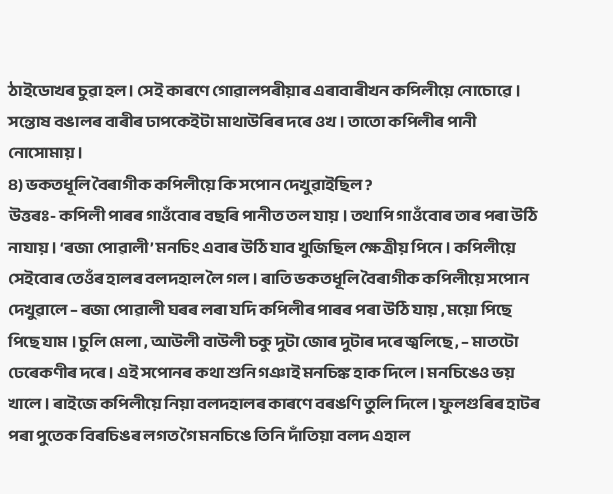ঠাইডোখৰ চুৱা হল। সেই কাৰণে গোৱালপৰীয়াৰ এৰাবাৰীখন কপিলীয়ে নোচোৱে । সন্তোষ বঙালৰ বাৰীৰ ঢাপকেইটা মাথাউৰিৰ দৰে ওখ । তাতো কপিলীৰ পানী নোসোমায় ।
৪) ভকতধূলি বৈৰাগীক কপিলীয়ে কি সপোন দেখুৱাইছিল ?
উত্তৰঃ- কপিলী পাৰৰ গাওঁবোৰ বছৰি পানীত তল যায় । তথাপি গাওঁবোৰ তাৰ পৰা উঠি নাযায় । ‘ৰজা পোৱালী’ মনচিং এবাৰ উঠি যাব খুজিছিল ক্ষেত্ৰীয় পিনে । কপিলীয়ে সেইবোৰ তেওঁৰ হালৰ বলদহাল লৈ গল । ৰাতি ভকতধূলি বৈৰাগীক কপিলীয়ে সপোন দেখুৱালে – ৰজা পোৱালী ঘৰৰ লৰা যদি কপিলীৰ পাৰৰ পৰা উঠি যায় , ময়ো পিছে পিছে যাম । চুলি মেলা , আউলী বাউলী চকু দুটা জোৰ দুটাৰ দৰে জ্বলিছে , – মাতটো ঢেৰেকণীৰ দৰে । এই সপোনৰ কথা শুনি গঞাই মনচিঙ্ক হাক দিলে । মনচিঙেও ভয় খালে । ৰাইজে কপিলীয়ে নিয়া বলদহালৰ কাৰণে বৰঙণি তুলি দিলে । ফুলগুৰিৰ হাটৰ পৰা পুতেক বিৰচিঙৰ লগত গৈ মনচিঙে তিনি দাঁতিয়া বলদ এহাল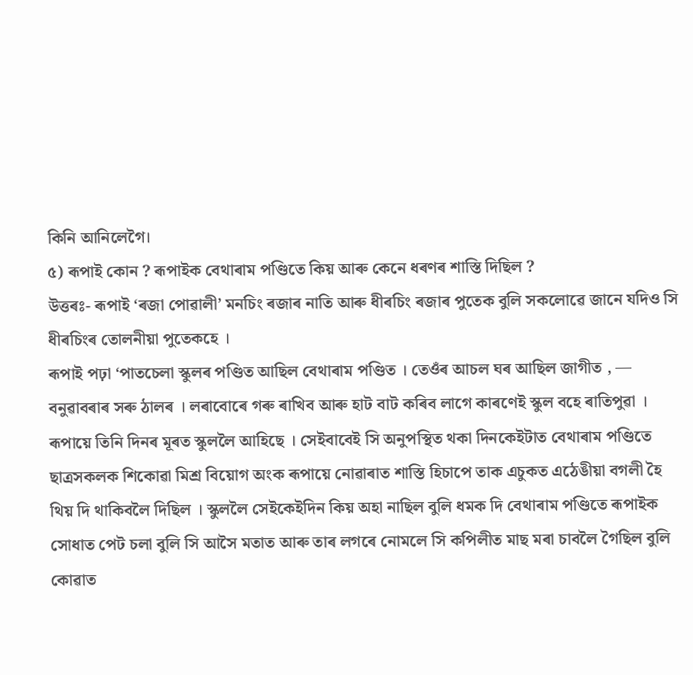কিনি আনিলেগৈ।
৫) ৰূপাই কোন ? ৰূপাইক বেথাৰাম পণ্ডিতে কিয় আৰু কেনে ধৰণৰ শাস্তি দিছিল ?
উত্তৰঃ- ৰূপাই ‘ৰজা পোৱালী’ মনচিং ৰজাৰ নাতি আৰু ধীৰচিং ৰজাৰ পুতেক বুলি সকলোৱে জানে যদিও সি ধীৰচিংৰ তোলনীয়া পুতেকহে ।
ৰূপাই পঢ়া ‘পাতচেলা স্কুলৰ পণ্ডিত আছিল বেথাৰাম পণ্ডিত । তেওঁৰ আচল ঘৰ আছিল জাগীত , ― বনুৱাবৰাৰ সৰু ঠালৰ । লৰাবোৰে গৰু ৰাখিব আৰু হাট বাট কৰিব লাগে কাৰণেই স্কুল বহে ৰাতিপুৱা । ৰূপায়ে তিনি দিনৰ মূৰত স্কুললৈ আহিছে । সেইবাবেই সি অনুপস্থিত থকা দিনকেইটাত বেথাৰাম পণ্ডিতে ছাত্ৰসকলক শিকোৱা মিশ্ৰ বিয়োগ অংক ৰূপায়ে নোৱাৰাত শাস্তি হিচাপে তাক এচুকত এঠেঙীয়া বগলী হৈ থিয় দি থাকিবলৈ দিছিল । স্কুললৈ সেইকেইদিন কিয় অহা নাছিল বুলি ধমক দি বেথাৰাম পণ্ডিতে ৰূপাইক সোধাত পেট চলা বুলি সি আসৈ মতাত আৰু তাৰ লগৰে নোমলে সি কপিলীত মাছ মৰা চাবলৈ গৈছিল বুলি কোৱাত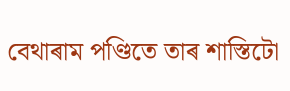বেথাৰাম পণ্ডিতে তাৰ শাস্তিটো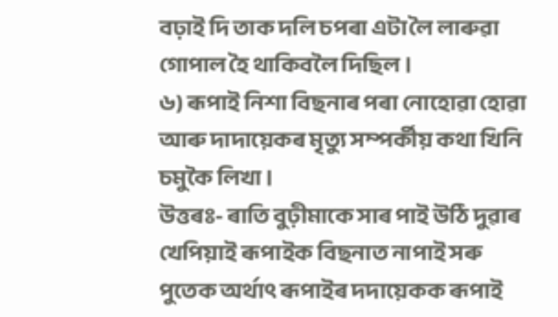বঢ়াই দি তাক দলি চপৰা এটা লৈ লাৰুৱা গোপাল হৈ থাকিবলৈ দিছিল ।
৬) ৰূপাই নিশা বিছনাৰ পৰা নোহোৱা হোৱা আৰু দাদায়েকৰ মৃত্যু সম্পৰ্কীয় কথা খিনি চমুকৈ লিখা ।
উত্তৰঃ- ৰাতি বুঢ়ীমাকে সাৰ পাই উঠি দুৱাৰ খেপিয়াই ৰূপাইক বিছনাত নাপাই সৰু পুতেক অৰ্থাৎ ৰূপাইৰ দদায়েকক ৰূপাই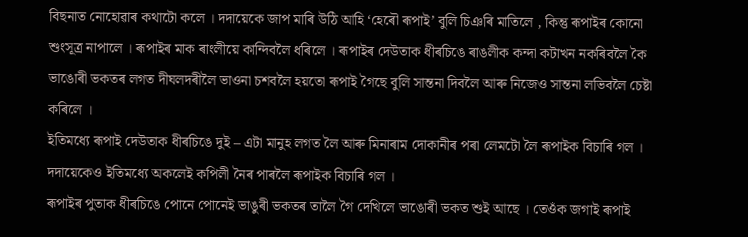বিছনাত নোহোৱাৰ কথাটো কলে । দদায়েকে জাপ মাৰি উঠি আহি ‘হেৰৌ ৰূপাই’ বুলি চিঞৰি মাতিলে , কিন্তু ৰূপাইৰ কোনো শুংসূত্ৰ নাপালে । ৰূপাইৰ মাক ৰাংলীয়ে কান্দিবলৈ ধৰিলে । ৰূপাইৰ দেউতাক ধীৰচিঙে ৰাঙলীক কন্দা কটাখন নকৰিবলৈ কৈ ভাঙোৰী ভকতৰ লগত দীঘলদৰীলৈ ভাওনা চশবলৈ হয়তো ৰূপাই গৈছে বুলি সান্তনা দিবলৈ আৰু নিজেও সান্তনা লভিবলৈ চেষ্টা কৰিলে ।
ইতিমধ্যে ৰূপাই দেউতাক ধীৰচিঙে দুই – এটা মানুহ লগত লৈ আৰু মিনাৰাম দোকানীৰ পৰা লেমটো লৈ ৰূপাইক বিচাৰি গল । দদায়েকেও ইতিমধ্যে অকলেই কপিলী নৈৰ পাৰলৈ ৰূপাইক বিচাৰি গল ।
ৰূপাইৰ পুতাক ধীৰচিঙে পোনে পোনেই ভাঙুৰী ভকতৰ তালৈ গৈ দেখিলে ভাঙোৰী ভকত শুই আছে । তেওঁক জগাই ৰূপাই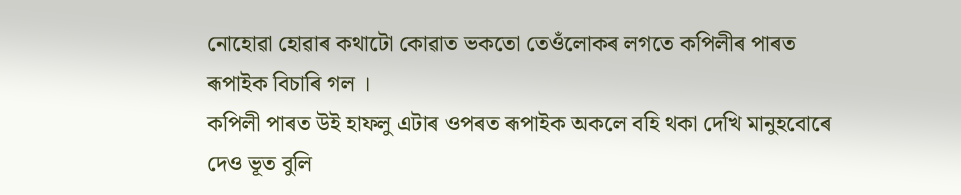নোহোৱা হোৱাৰ কথাটো কোৱাত ভকতো তেওঁলোকৰ লগতে কপিলীৰ পাৰত ৰূপাইক বিচাৰি গল ।
কপিলী পাৰত উই হাফলু এটাৰ ওপৰত ৰূপাইক অকলে বহি থকা দেখি মানুহবোৰে দেও ভূত বুলি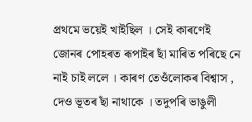প্ৰথমে ভয়েই খাইছিল । সেই কাৰণেই জোনৰ পোহৰত ৰূপাইৰ ছাঁ মাৰিত পৰিছে নে নাই চাই ললে । কাৰণ তেওঁলোকৰ বিশ্বাস , দেও ভূতৰ ছাঁ নাথাকে । তদুপৰি ভাঙুলী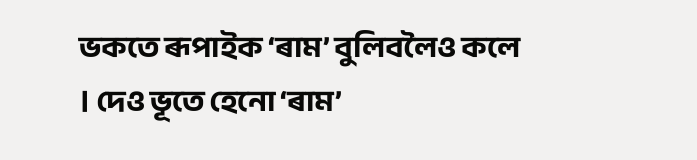ভকতে ৰূপাইক ‘ৰাম’ বুলিবলৈও কলে । দেও ভূতে হেনো ‘ৰাম’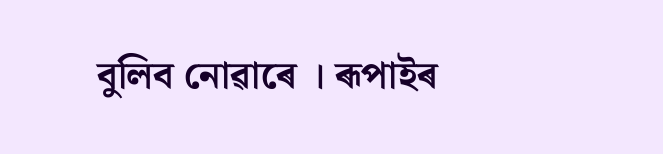বুলিব নোৱাৰে । ৰূপাইৰ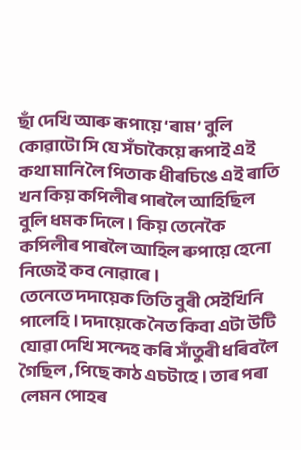ছাঁ দেখি আৰু ৰূপায়ে ‘ৰাম’ বুলি কোৱাটো সি যে সঁচাকৈয়ে ৰূপাই এই কথা মানি লৈ পিতাক ধীৰচিঙে এই ৰাতি খন কিয় কপিলীৰ পাৰলৈ আহিছিল বুলি ধমক দিলে । কিয় তেনেকৈ কপিলীৰ পাৰলৈ আহিল ৰুপায়ে হেনো নিজেই কব নোৱাৰে ।
তেনেতে দদায়েক তিতি বুৰী সেইখিনি পালেহি । দদায়েকে নৈত কিবা এটা উটি যোৱা দেখি সন্দেহ কৰি সাঁতুৰী ধৰিবলৈ গৈছিল , পিছে কাঠ এচটাহে । তাৰ পৰা লেমন পোহৰ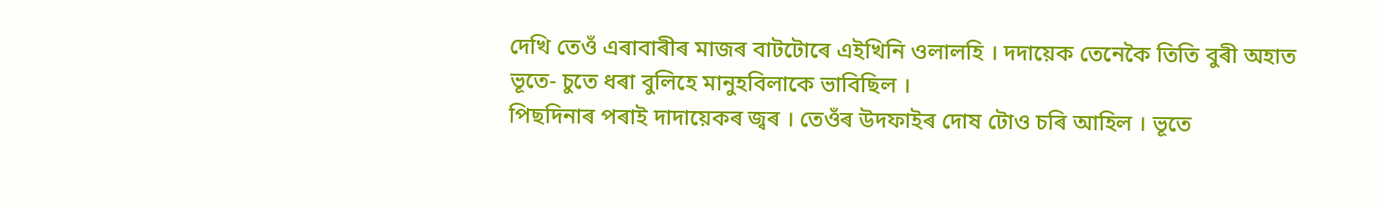দেখি তেওঁ এৰাবাৰীৰ মাজৰ বাটটোৰে এইখিনি ওলালহি । দদায়েক তেনেকৈ তিতি বুৰী অহাত ভূতে- চুতে ধৰা বুলিহে মানুহবিলাকে ভাবিছিল ।
পিছদিনাৰ পৰাই দাদায়েকৰ জ্বৰ । তেওঁৰ উদফাইৰ দোষ টোও চৰি আহিল । ভূতে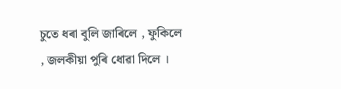চুতে ধৰা বুলি জাৰিলে , ফুকিলে , জলকীয়া পুৰি ধোৱা দিলে ।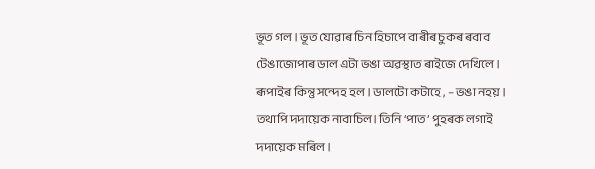ভূত গল । ভূত যোৱাৰ চিন হিচাপে বাৰীৰ চুকৰ ৰবাব টেঙাজোপাৰ ডাল এটা ভঙা অৱস্থাত ৰাইজে দেখিলে । ৰূপাইৰ কিন্তু সন্দেহ হল । ডালটো কটাহে , – ভঙা নহয় । তথাপি দদায়েক নাবাচিল। তিনি ‘পাত’ পুহৰক লগাই দদায়েক মৰিল ।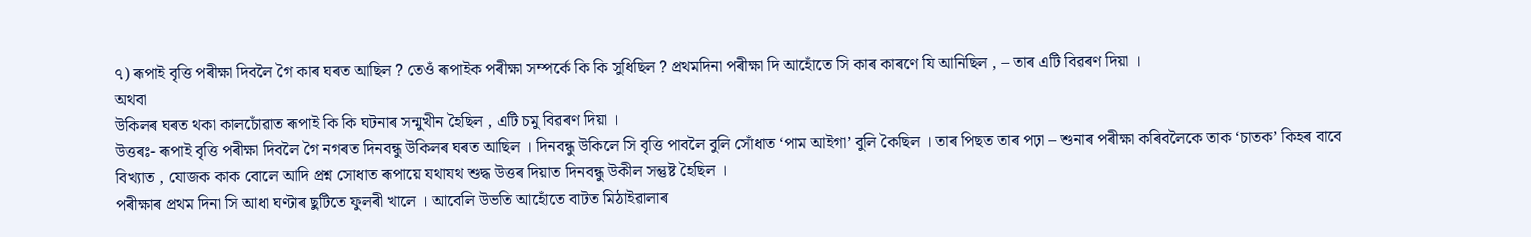৭) ৰূপাই বৃত্তি পৰীক্ষা দিবলৈ গৈ কাৰ ঘৰত আছিল ? তেওঁ ৰূপাইক পৰীক্ষা সম্পৰ্কে কি কি সুধিছিল ? প্ৰথমদিনা পৰীক্ষা দি আহোঁতে সি কাৰ কাৰণে যি আনিছিল , – তাৰ এটি বিৱৰণ দিয়া ।
অথবা
উকিলৰ ঘৰত থকা কালচোঁৱাত ৰূপাই কি কি ঘটনাৰ সন্মুখীন হৈছিল , এটি চমু বিৱৰণ দিয়া ।
উত্তৰঃ- ৰূপাই বৃত্তি পৰীক্ষা দিবলৈ গৈ নগৰত দিনবন্ধু উকিলৰ ঘৰত আছিল । দিনবন্ধু উকিলে সি বৃত্তি পাবলৈ বুলি সোঁধাত ‘পাম আইগা’ বুলি কৈছিল । তাৰ পিছত তাৰ পঢ়া – শুনাৰ পৰীক্ষা কৰিবলৈকে তাক ‘চাতক’ কিহৰ বাবে বিখ্যাত , যোজক কাক বোলে আদি প্ৰশ্ন সোধাত ৰূপায়ে যথাযথ শুদ্ধ উত্তৰ দিয়াত দিনবন্ধু উকীল সন্তুষ্ট হৈছিল ।
পৰীক্ষাৰ প্ৰথম দিনা সি আধা ঘণ্টাৰ ছুটিতে ফুলৰী খালে । আবেলি উভতি আহোঁতে বাটত মিঠাইৱালাৰ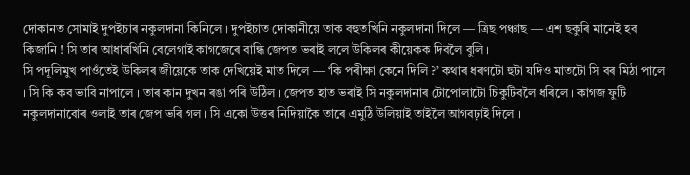দোকানত সোমাই দুপইচাৰ নকুলদানা কিনিলে । দুপইচাত দোকানীয়ে তাক বহুতখিনি নকুলদানা দিলে ― ত্ৰিছ পঞ্চাছ ― এশ ছকুৰি মানেই হব কিজানি ! সি তাৰ আধাৰখিনি বেলেগাই কাগজেৰে বান্ধি জেপত ভৰাই ললে উকিলৰ কীয়েকক দিবলৈ বুলি ।
সি পদূলিমুখ পাওঁতেই উকিলৰ জীয়েকে তাক দেখিয়েই মাত দিলে ― ‘কি পৰীক্ষা কেনে দিলি ?’ কথাৰ ধৰণটো হুটা যদিও মাতটো সি বৰ মিঠা পালে । সি কি কব ভাবি নাপালে । তাৰ কান দুখন ৰঙা পৰি উঠিল । জেপত হাত ভৰাই সি নকুলদানাৰ টোপোলাটো চিকুটিবলৈ ধৰিলে । কাগজ ফুটি নকুলদানাবোৰ ওলাই তাৰ জেপ ভৰি গল । সি একো উত্তৰ নিদিয়াকৈ তাৰে এমুঠি উলিয়াই তাইলৈ আগবঢ়াই দিলে ।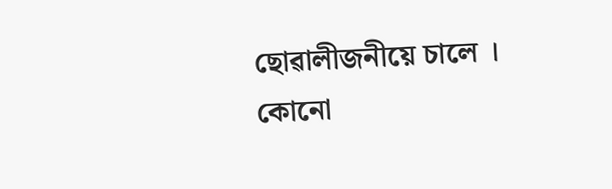ছোৱালীজনীয়ে চালে । কোনো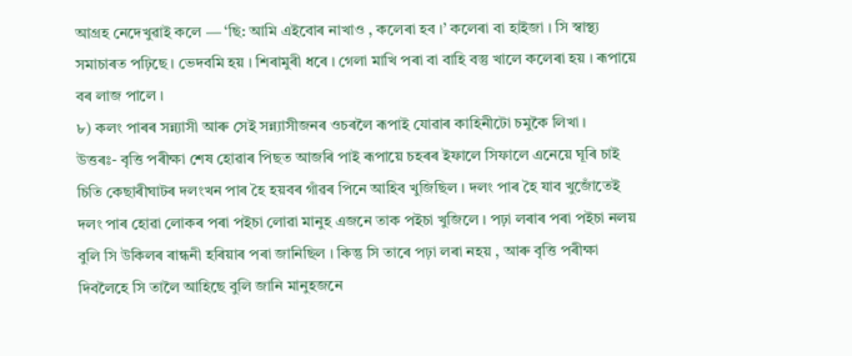আগ্ৰহ নেদেখুৱাই কলে ― ‘ছি: আমি এইবোৰ নাখাও , কলেৰা হব ।’ কলেৰা বা হাইজা । সি স্বাস্থ্য সমাচাৰত পঢ়িছে । ভেদবমি হয় । শিৰামুৰী ধৰে । গেলা মাখি পৰা বা বাহি বস্তু খালে কলেৰা হয় । ৰূপায়ে বৰ লাজ পালে ।
৮) কলং পাৰৰ সন্ন্যাসী আৰু সেই সন্ন্যাসীজনৰ ওচৰলৈ ৰূপাই যোৱাৰ কাহিনীটো চমুকৈ লিখা ।
উত্তৰঃ- বৃত্তি পৰীক্ষা শেষ হোৱাৰ পিছত আজৰি পাই ৰূপায়ে চহৰৰ ইফালে সিফালে এনেয়ে ঘূৰি চাই চিতি কেছাৰীঘাটৰ দলংখন পাৰ হৈ হয়বৰ গাঁৱৰ পিনে আহিব খুজিছিল । দলং পাৰ হৈ যাব খুজোঁতেই দলং পাৰ হোৱা লোকৰ পৰা পইচা লোৱা মানুহ এজনে তাক পইচা খুজিলে । পঢ়া লৰাৰ পৰা পইচা নলয় বুলি সি উকিলৰ ৰান্ধনী হৰিয়াৰ পৰা জানিছিল । কিন্তু সি তাৰে পঢ়া লৰা নহয় , আৰু বৃত্তি পৰীক্ষা দিবলৈহে সি তালৈ আহিছে বুলি জানি মানুহজনে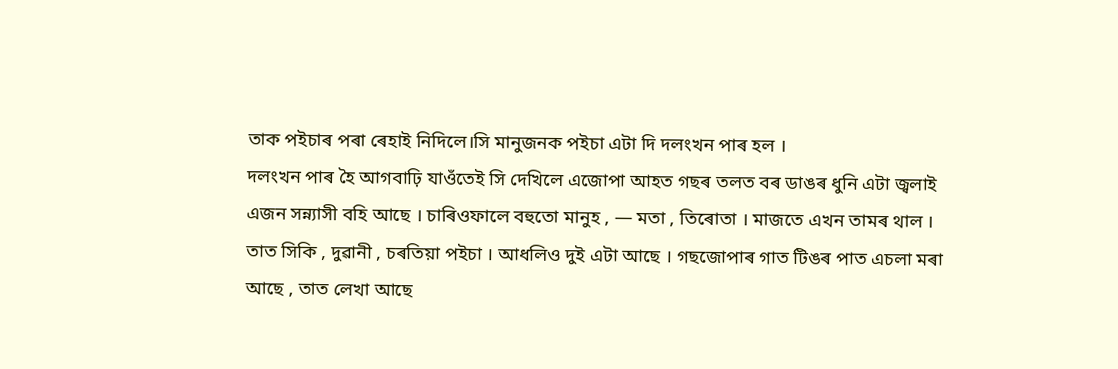তাক পইচাৰ পৰা ৰেহাই নিদিলে।সি মানুজনক পইচা এটা দি দলংখন পাৰ হল ।
দলংখন পাৰ হৈ আগবাঢ়ি যাওঁতেই সি দেখিলে এজোপা আহত গছৰ তলত বৰ ডাঙৰ ধুনি এটা জ্বলাই এজন সন্ন্যাসী বহি আছে । চাৰিওফালে বহুতো মানুহ , ― মতা , তিৰোতা । মাজতে এখন তামৰ থাল । তাত সিকি , দুৱানী , চৰতিয়া পইচা । আধলিও দুই এটা আছে । গছজোপাৰ গাত টিঙৰ পাত এচলা মৰা আছে , তাত লেখা আছে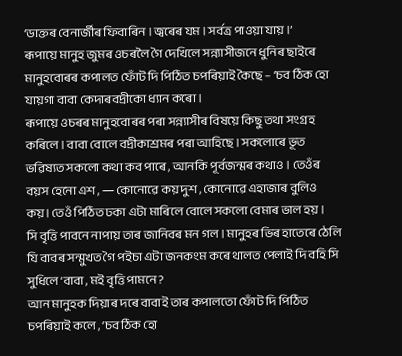‘ডাক্তৰ বেনাৰ্জীৰ ফিবাৰিন । জ্বৰেৰ যম । সৰ্বত্ৰ পাওয়া যায় ।’
ৰূপায়ে মানুহ জুমৰ ওচৰলৈ গৈ দেখিলে সন্ন্যাসীজনে ধুনিৰ ছাইৰে মানুহবোৰৰ কপালত ফোঁট দি পিঠিত চপৰিয়াই কৈছে – ‘চব ঠিক হো যায়গা বাবা কেদাৰবদ্ৰীকো ধ্যান কৰো ।
ৰূপায়ে ওচৰৰ মানুহবোৰৰ পৰা সন্ন্যাসীৰ বিষয়ে কিছু তথা সংগ্ৰহ কৰিলে । বাবা বোলে বদ্ৰীকাশ্ৰমৰ পৰা আহিছে । সকলোৰে ভূত ভৱিষ্যত সকলো কথা কব পাৰে , আনকি পূৰ্বজন্মৰ কথাও । তেওঁৰ বয়স হেনো এশ , ― কোনোৱে কয় দুশ , কোনোৱে এহাজাৰ বুলিও কয়। তেওঁ পিঠিত ঢকা এটা মাৰিলে বোলে সকলো বেমাৰ ভাল হয় ।
সি বৃত্তি পাবনে নাপায় তাৰ জানিবৰ মন গল । মানুহৰ ভিৰ হাতেৰে ঠেলি যি বাবৰ সন্মুখত গৈ পইচা এটা জনকংম কৰে থালত পেলাই দি বহি সি সুধিলে ‘বাবা , মই বৃত্তি পামনে ?
আন মানুহক দিয়াৰ দৰে বাবাই তাৰ কপালতো ফোঁট দি পিঠিত চপৰিয়াই কলে , ‘চব ঠিক হো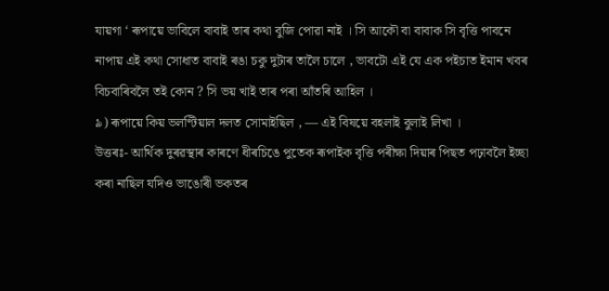যায়গা ‘ ৰূপায়ে ভাবিলে বাবাই তাৰ কথা বুজি পোৱা নাই । সি আকৌ বা বাবাক সি বৃত্তি পাবনে নাপায় এই কথা সোধাত বাবাই ৰঙা চকু দুটাৰ তালৈ চালে , ভাবটো এই যে এক পইচাত ইমান খবৰ বিচবাৰিবলৈ তই কোন ? সি ভয় খাই তাৰ পৰা আঁতৰি আহিল ।
৯) ৰূপায়ে কিয় ভলণ্টিয়াল দলত সোমাইছিল , ― এই বিষয়ে বহলাই বুলাই লিখা ।
উত্তৰঃ- আৰ্থিক দুৰৱস্থাৰ কাৰণে ধীৰচিঙে পুতেক ৰূপাইক বৃত্তি পৰীক্ষা দিয়াৰ পিছত পঢ়াবলৈ ইচ্ছা কৰা নাছিল যদিও ভাঙোৰী ভকতৰ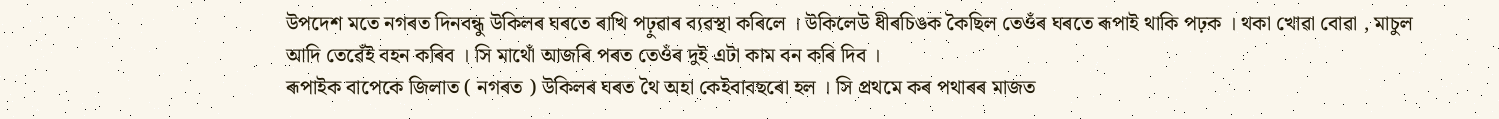উপদেশ মতে নগৰত দিনবন্ধু উকিলৰ ঘৰতে ৰাখি পঢ়ুৱাৰ ব্যৱস্থা কৰিলে । উকিলেউ ধীৰচিঙক কৈছিল তেওঁৰ ঘৰতে ৰূপাই থাকি পঢ়ক । থকা খোৱা বোৱা , মাচুল আদি তেৱেঁই বহন কৰিব । সি মাথোঁ আজৰি পৰত তেওঁৰ দুই এটা কাম বন কৰি দিব ।
ৰূপাইক বাপেকে জিলাত ( নগৰত ) উকিলৰ ঘৰত থৈ অহা কেইবাবছৰো হল । সি প্ৰথমে কৰ পথাৰৰ মাজত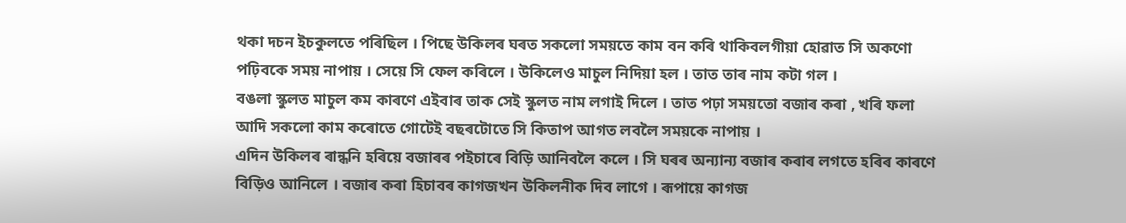থকা দচন ইচকুলতে পৰিছিল । পিছে উকিলৰ ঘৰত সকলো সময়তে কাম বন কৰি থাকিবলগীয়া হোৱাত সি অকণো পঢ়িবকে সময় নাপায় । সেয়ে সি ফেল কৰিলে । উকিলেও মাচুল নিদিয়া হল । তাত তাৰ নাম কটা গল ।
বঙলা স্কুলত মাচুল কম কাৰণে এইবাৰ তাক সেই স্কুলত নাম লগাই দিলে । তাত পঢ়া সময়তো বজাৰ কৰা , খৰি ফলা আদি সকলো কাম কৰোতে গোটেই বছৰটোতে সি কিতাপ আগত লবলৈ সময়কে নাপায় ।
এদিন উকিলৰ ৰান্ধনি হৰিয়ে বজাৰৰ পইচাৰে বিড়ি আনিবলৈ কলে । সি ঘৰৰ অন্যান্য বজাৰ কৰাৰ লগতে হৰিৰ কাৰণে বিড়িও আনিলে । বজাৰ কৰা হিচাবৰ কাগজখন উকিলনীক দিব লাগে । ৰূপায়ে কাগজ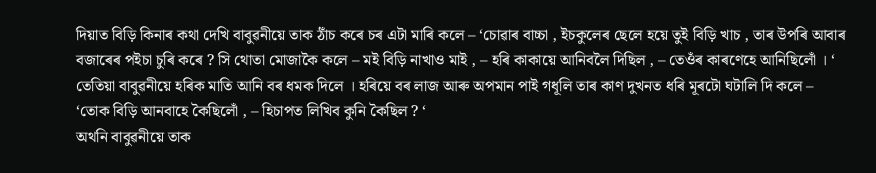দিয়াত বিড়ি কিনাৰ কথা দেখি বাবুৱনীয়ে তাক ঠাঁচ কৰে চৰ এটা মাৰি কলে – ‘চোৱাৰ বাচ্চা , ইচকুলেৰ ছেলে হয়ে তুই বিড়ি খাচ , তাৰ উপৰি আবাৰ বজাৰেৰ পইচা চুৰি কৰে ? সি থোতা মোজাকৈ কলে – মই বিড়ি নাখাও মাই , – হৰি কাকায়ে আনিবলৈ দিছিল , – তেওঁৰ কাৰণেহে আনিছিলোঁ । ‘
তেতিয়া বাবুৱনীয়ে হৰিক মাতি আনি বৰ ধমক দিলে । হৰিয়ে বৰ লাজ আৰু অপমান পাই গধূলি তাৰ কাণ দুখনত ধৰি মূৰটো ঘটালি দি কলে – ‘তোক বিড়ি আনবাহে কৈছিলোঁ , – হিচাপত লিখিব কুনি কৈছিল ? ‘
অথনি বাবুৱনীয়ে তাক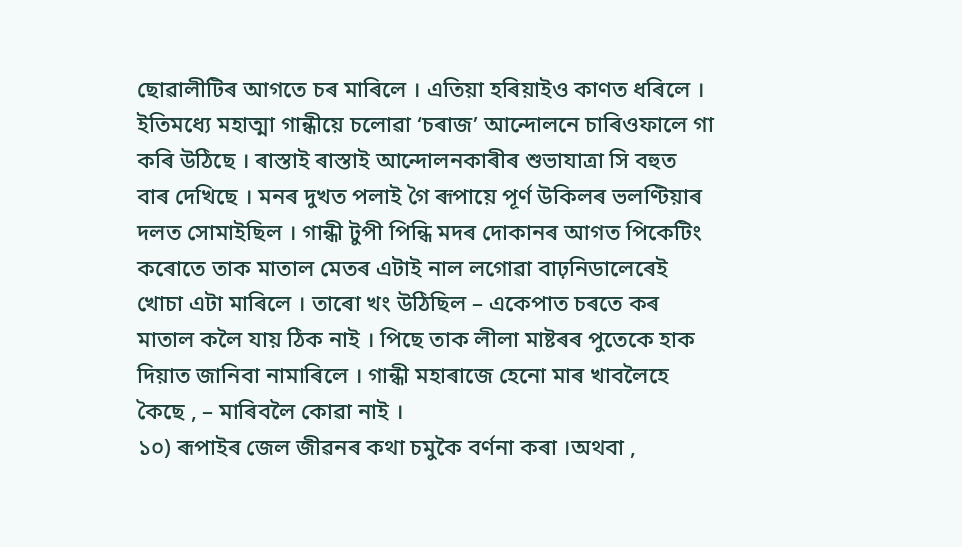ছোৱালীটিৰ আগতে চৰ মাৰিলে । এতিয়া হৰিয়াইও কাণত ধৰিলে । ইতিমধ্যে মহাত্মা গান্ধীয়ে চলোৱা ‘চৰাজ’ আন্দোলনে চাৰিওফালে গা কৰি উঠিছে । ৰাস্তাই ৰাস্তাই আন্দোলনকাৰীৰ শুভাযাত্ৰা সি বহুত বাৰ দেখিছে । মনৰ দুখত পলাই গৈ ৰূপায়ে পূৰ্ণ উকিলৰ ভলণ্টিয়াৰ দলত সোমাইছিল । গান্ধী টুপী পিন্ধি মদৰ দোকানৰ আগত পিকেটিং কৰোতে তাক মাতাল মেতৰ এটাই নাল লগোৱা বাঢ়নিডালেৰেই খোচা এটা মাৰিলে । তাৰো খং উঠিছিল – একেপাত চৰতে কৰ মাতাল কলৈ যায় ঠিক নাই । পিছে তাক লীলা মাষ্টৰৰ পুতেকে হাক দিয়াত জানিবা নামাৰিলে । গান্ধী মহাৰাজে হেনো মাৰ খাবলৈহে কৈছে , – মাৰিবলৈ কোৱা নাই ।
১০) ৰূপাইৰ জেল জীৱনৰ কথা চমুকৈ বৰ্ণনা কৰা ।অথবা ,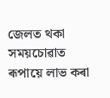জেলত থকা সময়চোৱাত ৰূপায়ে লাভ কৰা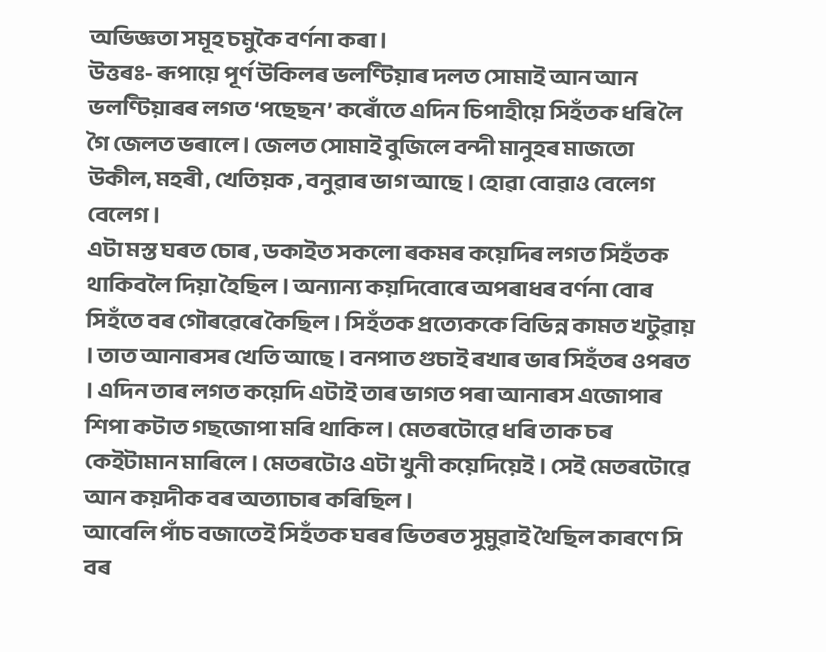অভিজ্ঞতা সমূহ চমুকৈ বৰ্ণনা কৰা।
উত্তৰঃ- ৰূপায়ে পূৰ্ণ উকিলৰ ভলণ্টিয়াৰ দলত সোমাই আন আন ভলণ্টিয়াৰৰ লগত ‘পছেছন’ কৰোঁতে এদিন চিপাহীয়ে সিহঁতক ধৰি লৈ গৈ জেলত ভৰালে । জেলত সোমাই বুজিলে বন্দী মানুহৰ মাজতো উকীল, মহৰী , খেতিয়ক , বনুৱাৰ ভাগ আছে । হোৱা বোৱাও বেলেগ বেলেগ ।
এটা মস্ত ঘৰত চোৰ , ডকাইত সকলো ৰকমৰ কয়েদিৰ লগত সিহঁতক থাকিবলৈ দিয়া হৈছিল । অন্যান্য কয়দিবোৰে অপৰাধৰ বৰ্ণনা বোৰ সিহঁতে বৰ গৌৰৱেৰে কৈছিল । সিহঁতক প্ৰত্যেককে বিভিন্ন কামত খটুৱায় । তাত আনাৰসৰ খেতি আছে । বনপাত গুচাই ৰখাৰ ভাৰ সিহঁতৰ ওপৰত । এদিন তাৰ লগত কয়েদি এটাই তাৰ ভাগত পৰা আনাৰস এজোপাৰ শিপা কটাত গছজোপা মৰি থাকিল । মেতৰটোৱে ধৰি তাক চৰ কেইটামান মাৰিলে । মেতৰটোও এটা খুনী কয়েদিয়েই । সেই মেতৰটোৱে আন কয়দীক বৰ অত্যাচাৰ কৰিছিল ।
আবেলি পাঁচ বজাতেই সিহঁতক ঘৰৰ ভিতৰত সুমুৱাই থৈছিল কাৰণে সি বৰ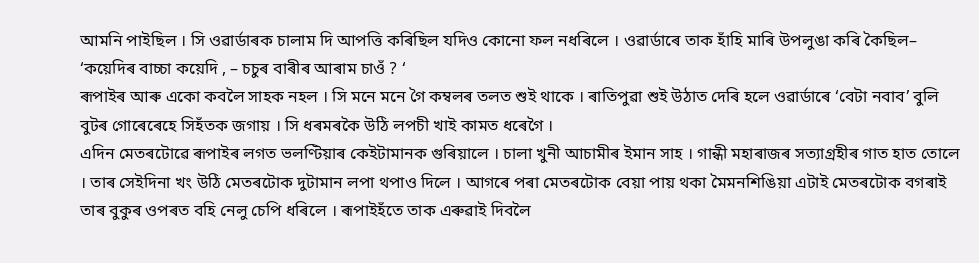আমনি পাইছিল । সি ওৱাৰ্ডাৰক চালাম দি আপত্তি কৰিছিল যদিও কোনো ফল নধৰিলে । ওৱাৰ্ডাৰে তাক হাঁহি মাৰি উপলুঙা কৰি কৈছিল– ‘কয়েদিৰ বাচ্চা কয়েদি , – চচুৰ বাৰীৰ আৰাম চাওঁ ? ‘
ৰূপাইৰ আৰু একো কবলৈ সাহক নহল । সি মনে মনে গৈ কম্বলৰ তলত শুই থাকে । ৰাতিপুৱা শুই উঠাত দেৰি হলে ওৱাৰ্ডাৰে ‘বেটা নবাব’ বুলি বুটৰ গোৰেৰেহে সিহঁতক জগায় । সি ধৰমৰকৈ উঠি লপচী খাই কামত ধৰেগৈ ।
এদিন মেতৰটোৱে ৰূপাইৰ লগত ভলণ্টিয়াৰ কেইটামানক গুৰিয়ালে । চালা খুনী আচামীৰ ইমান সাহ । গান্ধী মহাৰাজৰ সত্যাগ্ৰহীৰ গাত হাত তোলে । তাৰ সেইদিনা খং উঠি মেতৰটোক দুটামান লপা থপাও দিলে । আগৰে পৰা মেতৰটোক বেয়া পায় থকা মৈমনশিঙিয়া এটাই মেতৰটোক বগৰাই তাৰ বুকুৰ ওপৰত বহি নেলু চেপি ধৰিলে । ৰূপাইহঁতে তাক এৰুৱাই দিবলৈ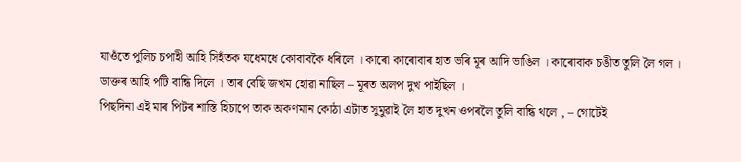যাওঁতে পুলিচ চপাহী আহি সিহঁতক যধেমধে কোবাবকৈ ধৰিলে । কাৰো কাৰোবাৰ হাত ভৰি মূৰ আদি ভাঙিল । কাৰোবাক চঙীত তুলি লৈ গল । ডাক্তৰ আহি পটি বান্ধি দিলে । তাৰ বেছি জখম হোৱা নাছিল – মূৰত অলপ দুখ পাইছিল ।
পিছদিনা এই মাৰ পিটৰ শাস্তি হিচাপে তাক অকণমান কোঠা এটাত সুমুৱাই লৈ হাত দুখন ওপৰলৈ তুলি বান্ধি থলে , – গোটেই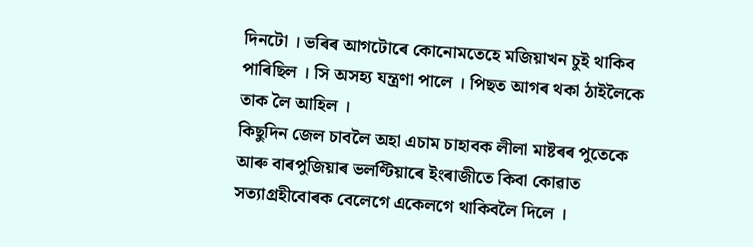দিনটো । ভৰিৰ আগটোৰে কোনোমতেহে মজিয়াখন চুই থাকিব পাৰিছিল । সি অসহ্য যন্ত্ৰণা পালে । পিছত আগৰ থকা ঠাইলৈকে তাক লৈ আহিল ।
কিছুদিন জেল চাবলৈ অহা এচাম চাহাবক লীলা মাষ্টৰৰ পুতেকে আৰু বাৰপুজিয়াৰ ভলণ্টিয়াৰে ইংৰাজীতে কিবা কোৱাত সত্যাগ্ৰহীবোৰক বেলেগে একেলগে থাকিবলৈ দিলে ।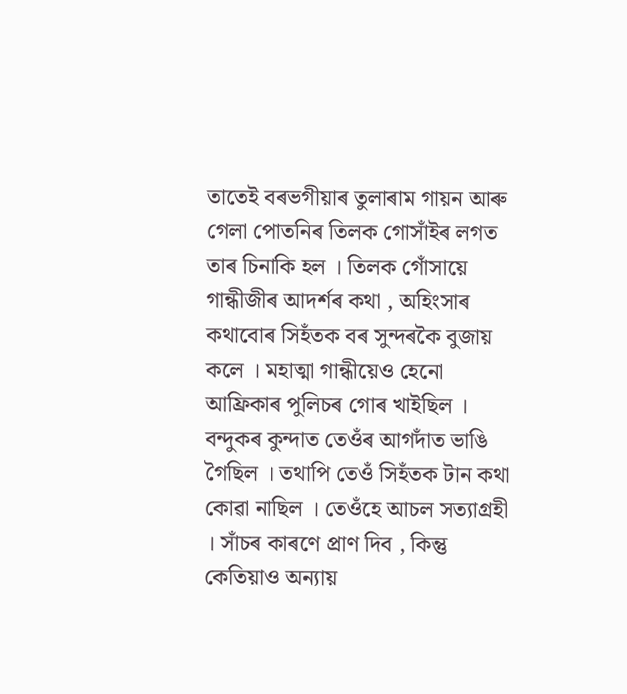তাতেই বৰভগীয়াৰ তুলাৰাম গায়ন আৰু গেলা পোতনিৰ তিলক গোসাঁইৰ লগত তাৰ চিনাকি হল । তিলক গোঁসায়ে গান্ধীজীৰ আদৰ্শৰ কথা , অহিংসাৰ কথাবোৰ সিহঁতক বৰ সুন্দৰকৈ বুজায় কলে । মহাত্মা গান্ধীয়েও হেনো আফ্ৰিকাৰ পুলিচৰ গোৰ খাইছিল । বন্দুকৰ কুন্দাত তেওঁৰ আগদাঁত ভাঙি গৈছিল । তথাপি তেওঁ সিহঁতক টান কথা কোৱা নাছিল । তেওঁহে আচল সত্যাগ্ৰহী । সাঁচৰ কাৰণে প্ৰাণ দিব , কিন্তু কেতিয়াও অন্যায়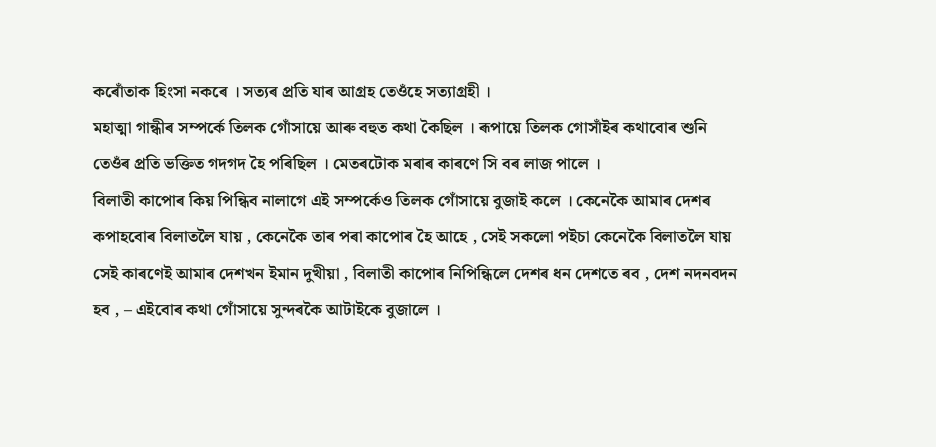কৰোঁতাক হিংসা নকৰে । সত্যৰ প্ৰতি যাৰ আগ্ৰহ তেওঁহে সত্যাগ্ৰহী ।
মহাত্মা গান্ধীৰ সম্পৰ্কে তিলক গোঁসায়ে আৰু বহুত কথা কৈছিল । ৰূপায়ে তিলক গোসাঁইৰ কথাবোৰ শুনি তেওঁৰ প্ৰতি ভক্তিত গদগদ হৈ পৰিছিল । মেতৰটোক মৰাৰ কাৰণে সি বৰ লাজ পালে ।
বিলাতী কাপোৰ কিয় পিন্ধিব নালাগে এই সম্পৰ্কেও তিলক গোঁসায়ে বুজাই কলে । কেনেকৈ আমাৰ দেশৰ কপাহবোৰ বিলাতলৈ যায় , কেনেকৈ তাৰ পৰা কাপোৰ হৈ আহে , সেই সকলো পইচা কেনেকৈ বিলাতলৈ যায় সেই কাৰণেই আমাৰ দেশখন ইমান দুখীয়া , বিলাতী কাপোৰ নিপিন্ধিলে দেশৰ ধন দেশতে ৰব , দেশ নদনবদন হব , – এইবোৰ কথা গোঁসায়ে সুন্দৰকৈ আটাইকে বুজালে ।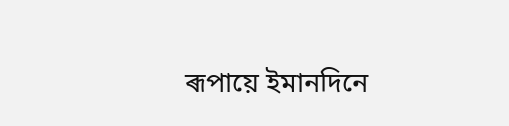ৰূপায়ে ইমানদিনে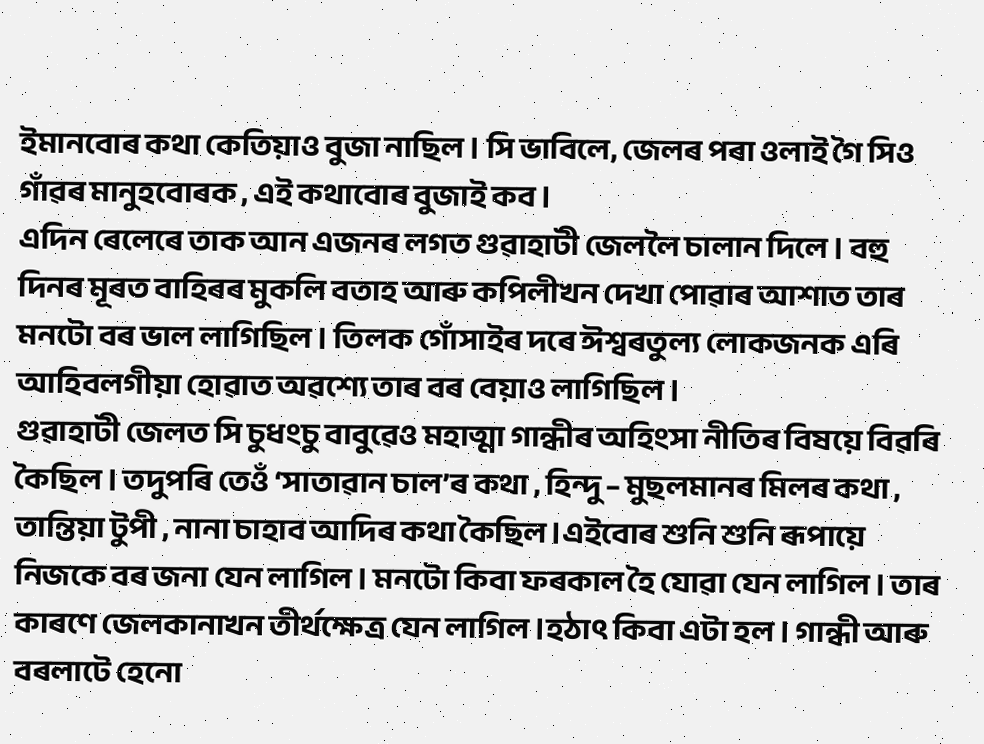ইমানবোৰ কথা কেতিয়াও বুজা নাছিল । সি ভাবিলে, জেলৰ পৰা ওলাই গৈ সিও গাঁৱৰ মানুহবোৰক , এই কথাবোৰ বুজাই কব ।
এদিন ৰেলেৰে তাক আন এজনৰ লগত গুৱাহাটী জেললৈ চালান দিলে । বহু দিনৰ মূৰত বাহিৰৰ মুকলি বতাহ আৰু কপিলীখন দেখা পোৱাৰ আশাত তাৰ মনটো বৰ ভাল লাগিছিল । তিলক গোঁসাইৰ দৰে ঈশ্বৰতুল্য লোকজনক এৰি আহিবলগীয়া হোৱাত অৱশ্যে তাৰ বৰ বেয়াও লাগিছিল ।
গুৱাহাটী জেলত সি চুধংচু বাবুৱেও মহাত্মা গান্ধীৰ অহিংসা নীতিৰ বিষয়ে বিৱৰি কৈছিল । তদুপৰি তেওঁ ‘সাতাৱান চাল’ৰ কথা , হিন্দু – মুছলমানৰ মিলৰ কথা , তান্তিয়া টুপী , নানা চাহাব আদিৰ কথা কৈছিল।এইবোৰ শুনি শুনি ৰূপায়ে নিজকে বৰ জনা যেন লাগিল । মনটো কিবা ফৰকাল হৈ যোৱা যেন লাগিল । তাৰ কাৰণে জেলকানাখন তীৰ্থক্ষেত্ৰ যেন লাগিল ।হঠাৎ কিবা এটা হল । গান্ধী আৰু বৰলাটে হেনো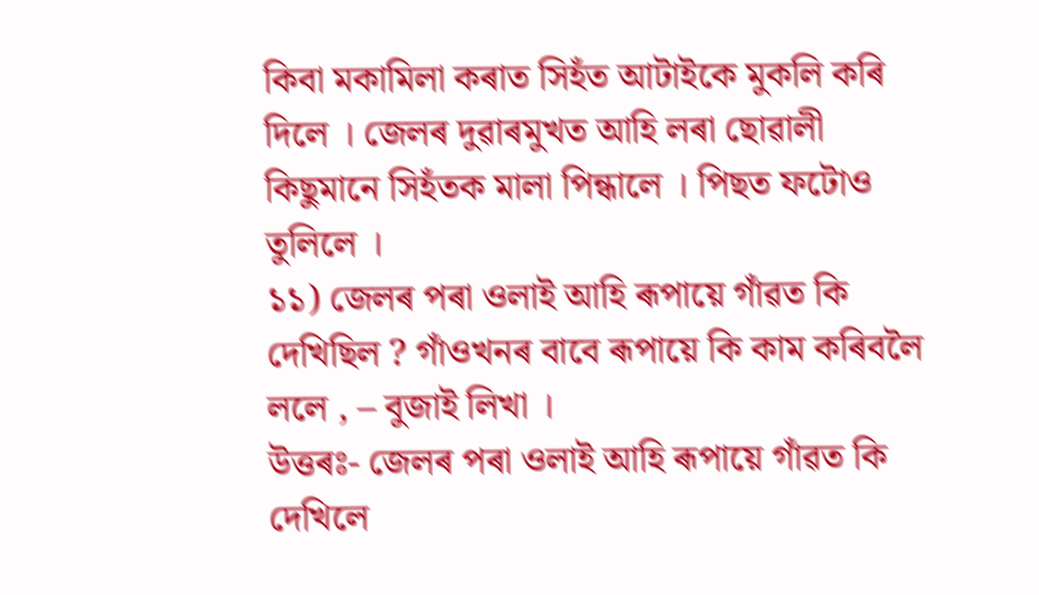কিবা মকামিলা কৰাত সিহঁত আটাইকে মুকলি কৰি দিলে । জেলৰ দুৱাৰমুখত আহি লৰা ছোৱালী কিছুমানে সিহঁতক মালা পিন্ধালে । পিছত ফটোও তুলিলে ।
১১) জেলৰ পৰা ওলাই আহি ৰূপায়ে গাঁৱত কি দেখিছিল ? গাঁওখনৰ বাবে ৰূপায়ে কি কাম কৰিবলৈ ললে , – বুজাই লিখা ।
উত্তৰঃ- জেলৰ পৰা ওলাই আহি ৰূপায়ে গাঁৱত কি দেখিলে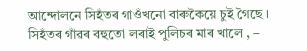আন্দোলনে সিহঁতৰ গাওঁখনো বাৰুকৈয়ে চুই গৈছে । সিহঁতৰ গাঁৱৰ বহুতো লৰাই পুলিচৰ মাৰ খালে , –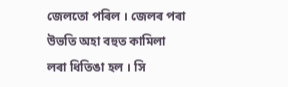জেলতো পৰিল । জেলৰ পৰা উভতি অহা বহুত কামিলা লৰা ধিতিঙা হল । সি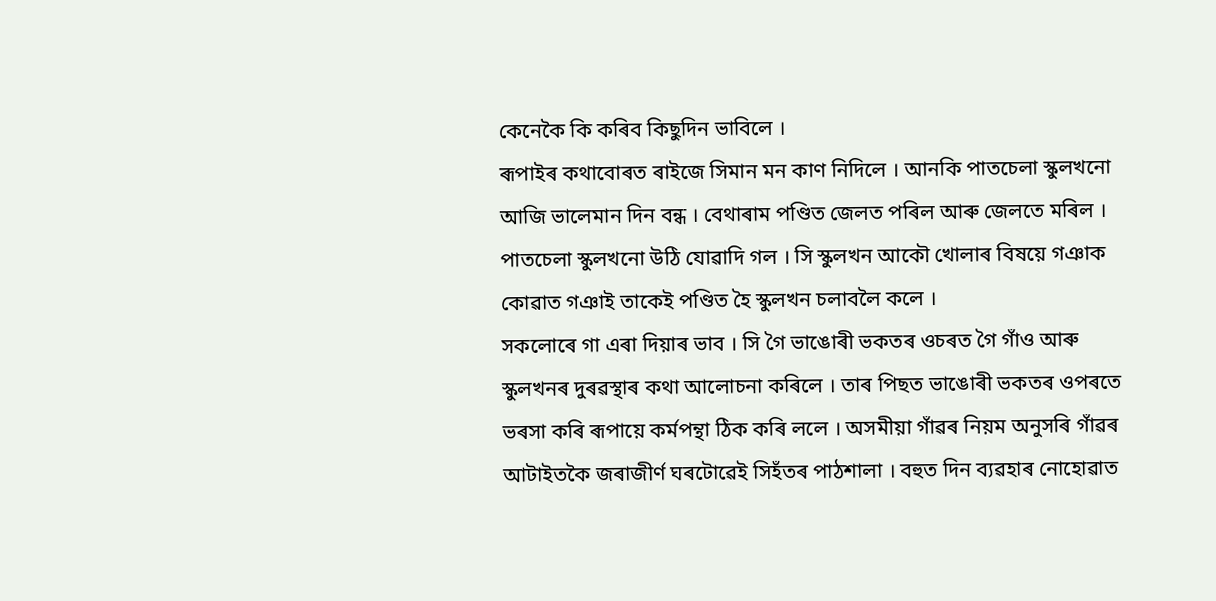কেনেকৈ কি কৰিব কিছুদিন ভাবিলে ।
ৰূপাইৰ কথাবোৰত ৰাইজে সিমান মন কাণ নিদিলে । আনকি পাতচেলা স্কুলখনো আজি ভালেমান দিন বন্ধ । বেথাৰাম পণ্ডিত জেলত পৰিল আৰু জেলতে মৰিল । পাতচেলা স্কুলখনো উঠি যোৱাদি গল । সি স্কুলখন আকৌ খোলাৰ বিষয়ে গঞাক কোৱাত গঞাই তাকেই পণ্ডিত হৈ স্কুলখন চলাবলৈ কলে ।
সকলোৰে গা এৰা দিয়াৰ ভাব । সি গৈ ভাঙোৰী ভকতৰ ওচৰত গৈ গাঁও আৰু স্কুলখনৰ দুৰৱস্থাৰ কথা আলোচনা কৰিলে । তাৰ পিছত ভাঙোৰী ভকতৰ ওপৰতে ভৰসা কৰি ৰূপায়ে কৰ্মপন্থা ঠিক কৰি ললে । অসমীয়া গাঁৱৰ নিয়ম অনুসৰি গাঁৱৰ আটাইতকৈ জৰাজীৰ্ণ ঘৰটোৱেই সিহঁতৰ পাঠশালা । বহুত দিন ব্যৱহাৰ নোহোৱাত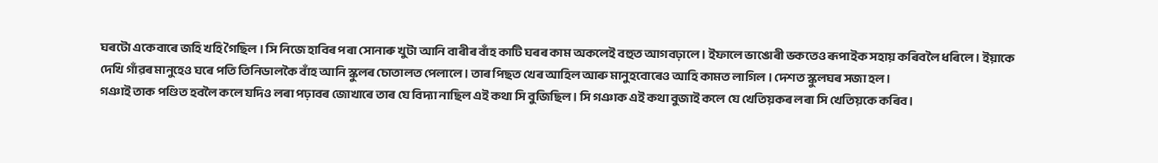ঘৰটো একেবাৰে জহি খহি গৈছিল । সি নিজে হাবিৰ পৰা সোনাৰু খুটা আনি বাৰীৰ বাঁহ কাটি ঘৰৰ কাম অকলেই বহুত আগবঢ়ালে । ইফালে ভাঙোৰী ভকতেও ৰূপাইক সহায় কৰিবলৈ ধৰিলে । ইয়াকে দেখি গাঁৱৰ মানুহেও ঘৰে পতি তিনিডালকৈ বাঁহ আনি স্কুলৰ চোতালত পেলালে । তাৰ পিছত খেৰ আহিল আৰু মানুহবোৰেও আহি কামত লাগিল । দেশত স্কুলঘৰ সজা হল।
গঞাই তাক পণ্ডিত হবলৈ কলে যদিও লৰা পঢ়াবৰ জোখাৰে তাৰ যে বিদ্যা নাছিল এই কথা সি বুজিছিল । সি গঞাক এই কথা বুজাই কলে যে খেতিয়কৰ লৰা সি খেতিয়কে কৰিব ।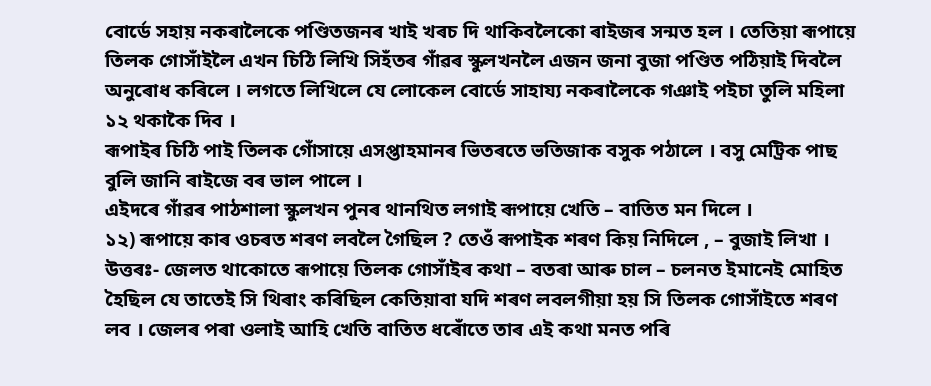বোৰ্ডে সহায় নকৰালৈকে পণ্ডিতজনৰ খাই খৰচ দি থাকিবলৈকো ৰাইজৰ সন্মত হল । তেতিয়া ৰূপায়ে তিলক গোসাঁইলৈ এখন চিঠি লিখি সিহঁতৰ গাঁৱৰ স্কুলখনলৈ এজন জনা বুজা পণ্ডিত পঠিয়াই দিবলৈ অনুৰোধ কৰিলে । লগতে লিখিলে যে লোকেল বোৰ্ডে সাহায্য নকৰালৈকে গঞাই পইচা তুলি মহিলা ১২ থকাকৈ দিব ।
ৰূপাইৰ চিঠি পাই তিলক গোঁসায়ে এসপ্তাহমানৰ ভিতৰতে ভতিজাক বসুক পঠালে । বসু মেট্ৰিক পাছ বুলি জানি ৰাইজে বৰ ভাল পালে ।
এইদৰে গাঁৱৰ পাঠশালা স্কুলখন পুনৰ থানথিত লগাই ৰূপায়ে খেতি – বাতিত মন দিলে ।
১২) ৰূপায়ে কাৰ ওচৰত শৰণ লবলৈ গৈছিল ? তেওঁ ৰূপাইক শৰণ কিয় নিদিলে , – বুজাই লিখা ।
উত্তৰঃ- জেলত থাকোতে ৰূপায়ে তিলক গোসাঁইৰ কথা – বতৰা আৰু চাল – চলনত ইমানেই মোহিত হৈছিল যে তাতেই সি থিৰাং কৰিছিল কেতিয়াবা যদি শৰণ লবলগীয়া হয় সি তিলক গোসাঁইতে শৰণ লব । জেলৰ পৰা ওলাই আহি খেতি বাতিত ধৰোঁতে তাৰ এই কথা মনত পৰি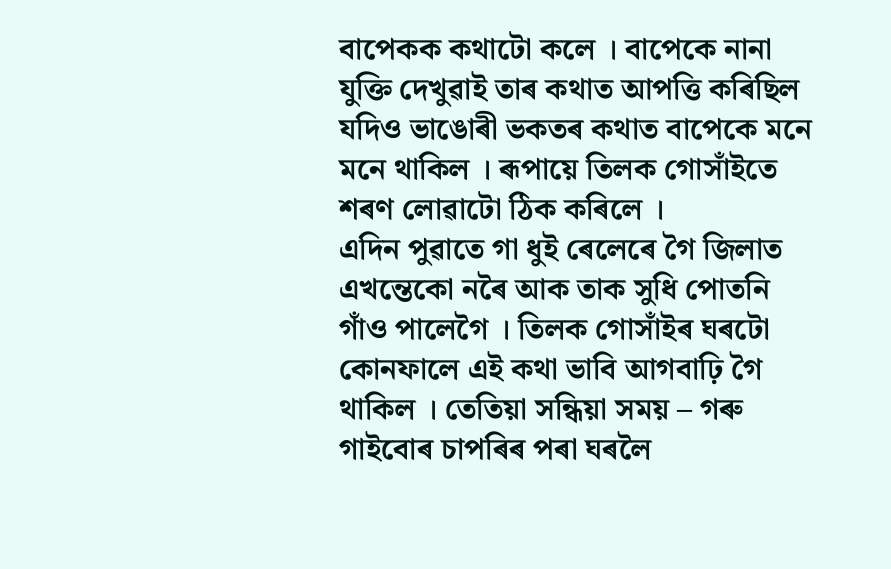বাপেকক কথাটো কলে । বাপেকে নানা যুক্তি দেখুৱাই তাৰ কথাত আপত্তি কৰিছিল যদিও ভাঙোৰী ভকতৰ কথাত বাপেকে মনে মনে থাকিল । ৰূপায়ে তিলক গোসাঁইতে শৰণ লোৱাটো ঠিক কৰিলে ।
এদিন পুৱাতে গা ধুই ৰেলেৰে গৈ জিলাত এখন্তেকো নৰৈ আক তাক সুধি পোতনি গাঁও পালেগৈ । তিলক গোসাঁইৰ ঘৰটো কোনফালে এই কথা ভাবি আগবাঢ়ি গৈ থাকিল । তেতিয়া সন্ধিয়া সময় – গৰু গাইবোৰ চাপৰিৰ পৰা ঘৰলৈ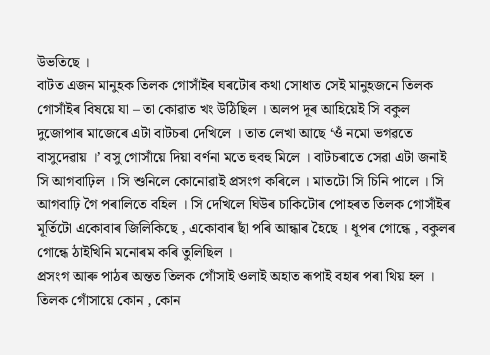উভতিছে ।
বাটত এজন মানুহক তিলক গোসাঁইৰ ঘৰটোৰ কথা সোধাত সেই মানুহজনে তিলক গোসাঁইৰ বিষয়ে যা – তা কোৱাত খং উঠিছিল । অলপ দূৰ আহিয়েই সি বকুল দুজোপাৰ মাজেৰে এটা বাটচৰা দেখিলে । তাত লেখা আছে ‘ওঁ নমো ভগৱতে বাসুদেৱায় ।’ বসু গোসাঁয়ে দিয়া বৰ্ণনা মতে হুবহু মিলে । বাটচৰাতে সেৱা এটা জনাই সি আগবাঢ়িল । সি শুনিলে কোনোৱাই প্ৰসংগ কৰিলে । মাতটো সি চিনি পালে । সি আগবাঢ়ি গৈ পৰালিতে বহিল । সি দেখিলে ঘিউৰ চাকিটোৰ পোহৰত তিলক গোসাঁইৰ মূৰ্তিটো একোবাৰ জিলিকিছে , একোবাৰ ছাঁ পৰি আন্ধাৰ হৈছে । ধূপৰ গোন্ধে , বকুলৰ গোন্ধে ঠাইখিনি মনোৰম কৰি তুলিছিল ।
প্ৰসংগ আৰু পাঠৰ অন্তত তিলক গোঁসাই ওলাই অহাত ৰূপাই বহাৰ পৰা থিয় হল । তিলক গোঁসায়ে কোন , কোন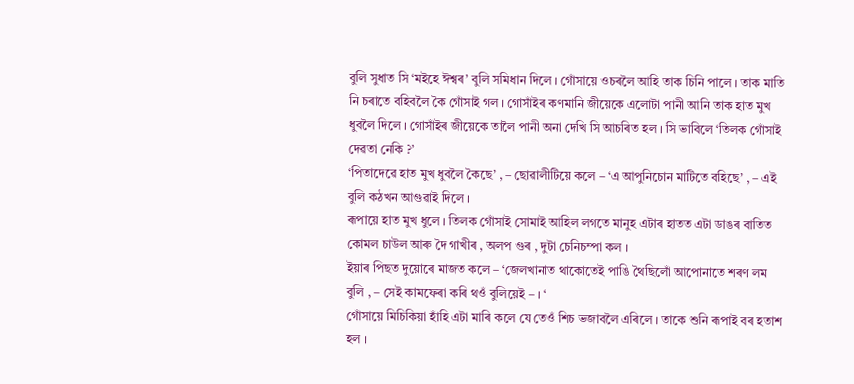বুলি সুধাত সি ‘মইহে ঈশ্বৰ’ বুলি সমিধান দিলে । গোঁসায়ে ওচৰলৈ আহি তাক চিনি পালে । তাক মাতি নি চৰাতে বহিবলৈ কৈ গোঁসাই গল । গোসাঁইৰ কণমানি জীয়েকে এলোটা পানী আনি তাক হাত মুখ ধুবলৈ দিলে । গোসাঁইৰ জীয়েকে তালৈ পানী অনা দেখি সি আচৰিত হল । সি ভাবিলে ‘তিলক গোঁসাই দেৱতা নেকি ?’
‘পিতাদেৱে হাত মুখ ধুবলৈ কৈছে’ , – ছোৱালীটিয়ে কলে – ‘এ আপুনিচোন মাটিতে বহিছে’ , – এই বুলি কঠখন আগুৱাই দিলে ।
ৰূপায়ে হাত মুখ ধুলে । তিলক গোঁসাই সোমাই আহিল লগতে মানুহ এটাৰ হাতত এটা ডাঙৰ বাতিত কোমল চাউল আৰু দৈ গাখীৰ , অলপ গুৰ , দুটা চেনিচম্পা কল ।
ইয়াৰ পিছত দুয়োৰে মাজত কলে – ‘জেলখানাত থাকোতেই পাঙি থৈছিলোঁ আপোনাতে শৰণ লম বুলি , – সেই কামফেৰা কৰি থওঁ বুলিয়েই – । ‘
গোঁসায়ে মিচিকিয়া হাঁহি এটা মাৰি কলে যে তেওঁ শিচ ভজাবলৈ এৰিলে । তাকে শুনি ৰূপাই বৰ হতাশ হল ।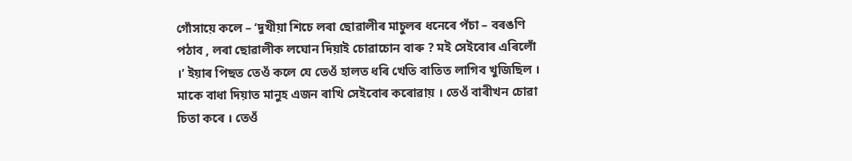গোঁসায়ে কলে – ‘দুখীয়া শিচে লৰা ছোৱালীৰ মাচুলৰ ধনেৰে পঁচা – বৰঙণি পঠাব , লৰা ছোৱালীক লঘোন দিয়াই চোৱাচোন বাৰু ? মই সেইবোৰ এৰিলোঁ ।’ ইয়াৰ পিছত তেওঁ কলে যে তেওঁ হালত ধৰি খেতি বাতিত লাগিব খুজিছিল । মাকে বাধা দিয়াত মানুহ এজন ৰাখি সেইবোৰ কৰোৱায় । তেওঁ বাৰীখন চোৱা চিতা কৰে । তেওঁ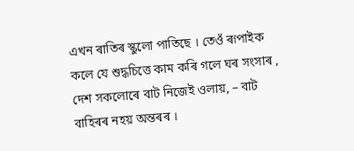এখন ৰাতিৰ স্কুলো পাতিছে । তেওঁ ৰূপাইক কলে যে শুদ্ধচিত্তে কাম কৰি গলে ঘৰ সংসাৰ , দেশ সকলোৰে বাট নিজেই ওলায়, – বাট বাহিৰৰ নহয় অন্তৰৰ ।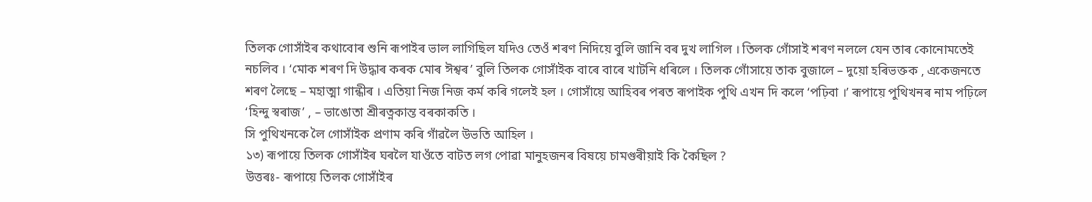তিলক গোসাঁইৰ কথাবোৰ শুনি ৰূপাইৰ ভাল লাগিছিল যদিও তেওঁ শৰণ নিদিয়ে বুলি জানি বৰ দুখ লাগিল । তিলক গোঁসাই শৰণ নললে যেন তাৰ কোনোমতেই নচলিব । ‘মোক শৰণ দি উদ্ধাৰ কৰক মোৰ ঈশ্বৰ’ বুলি তিলক গোসাঁইক বাৰে বাৰে খাটনি ধৰিলে । তিলক গোঁসায়ে তাক বুজালে – দুয়ো হৰিভক্তক , একেজনতে শৰণ লৈছে – মহাত্মা গান্ধীৰ । এতিয়া নিজ নিজ কৰ্ম কৰি গলেই হল । গোসাঁয়ে আহিবৰ পৰত ৰূপাইক পুথি এখন দি কলে ‘পঢ়িবা ।’ ৰূপায়ে পুথিখনৰ নাম পঢ়িলে ‘হিন্দু স্বৰাজ’ , – ভাঙোতা শ্ৰীৰত্নকান্ত বৰকাকতি ।
সি পুথিখনকে লৈ গোসাঁইক প্ৰণাম কৰি গাঁৱলৈ উভতি আহিল ।
১৩) ৰূপায়ে তিলক গোসাঁইৰ ঘৰলৈ যাওঁতে বাটত লগ পোৱা মানুহজনৰ বিষয়ে চামগুৰীয়াই কি কৈছিল ?
উত্তৰঃ- ৰূপায়ে তিলক গোসাঁইৰ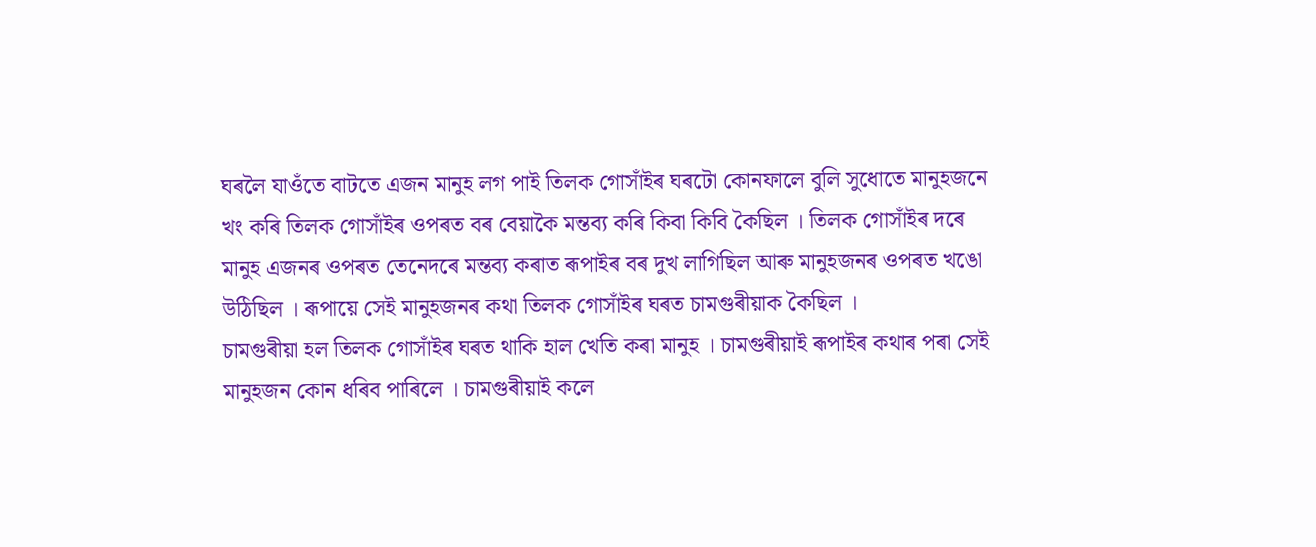ঘৰলৈ যাওঁতে বাটতে এজন মানুহ লগ পাই তিলক গোসাঁইৰ ঘৰটো কোনফালে বুলি সুধোতে মানুহজনে খং কৰি তিলক গোসাঁইৰ ওপৰত বৰ বেয়াকৈ মন্তব্য কৰি কিবা কিবি কৈছিল । তিলক গোসাঁইৰ দৰে মানুহ এজনৰ ওপৰত তেনেদৰে মন্তব্য কৰাত ৰূপাইৰ বৰ দুখ লাগিছিল আৰু মানুহজনৰ ওপৰত খঙো উঠিছিল । ৰূপায়ে সেই মানুহজনৰ কথা তিলক গোসাঁইৰ ঘৰত চামগুৰীয়াক কৈছিল ।
চামগুৰীয়া হল তিলক গোসাঁইৰ ঘৰত থাকি হাল খেতি কৰা মানুহ । চামগুৰীয়াই ৰূপাইৰ কথাৰ পৰা সেই মানুহজন কোন ধৰিব পাৰিলে । চামগুৰীয়াই কলে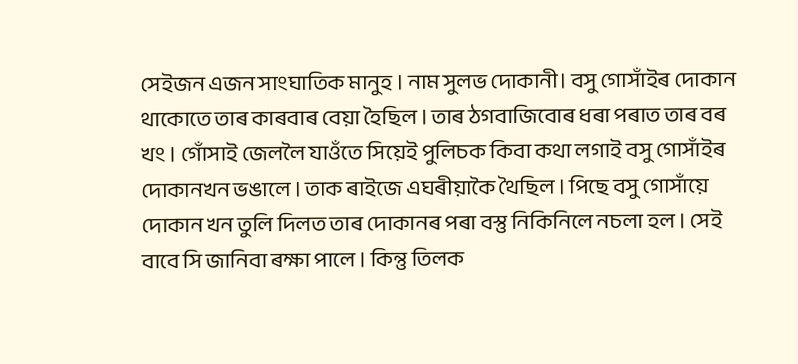সেইজন এজন সাংঘাতিক মানুহ । নাম সুলভ দোকানী। বসু গোসাঁইৰ দোকান থাকোতে তাৰ কাৰবাৰ বেয়া হৈছিল । তাৰ ঠগবাজিবোৰ ধৰা পৰাত তাৰ বৰ খং । গোঁসাই জেললৈ যাওঁতে সিয়েই পুলিচক কিবা কথা লগাই বসু গোসাঁইৰ দোকানখন ভঙালে । তাক ৰাইজে এঘৰীয়াকৈ থৈছিল । পিছে বসু গোসাঁয়ে দোকান খন তুলি দিলত তাৰ দোকানৰ পৰা বস্তু নিকিনিলে নচলা হল । সেই বাবে সি জানিবা ৰক্ষা পালে । কিন্তু তিলক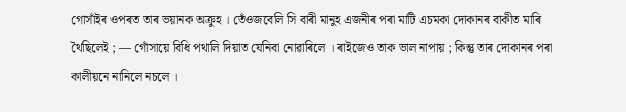গোসাঁইৰ ওপৰত তাৰ ভয়ানক অক্ৰুহ । তেঁওজবেলি সি বাৰী মানুহ এজনীৰ পৰা মাটি এচমকা দোকানৰ বাকীত মাৰি থৈছিলেই ; ― গোঁসায়ে বিধি পথালি দিয়াত যেনিবা নোৱাৰিলে । ৰাইজেও তাক ভাল নাপায় ; কিন্তু তাৰ দোকানৰ পৰা কালীয়নে নানিলে নচলে ।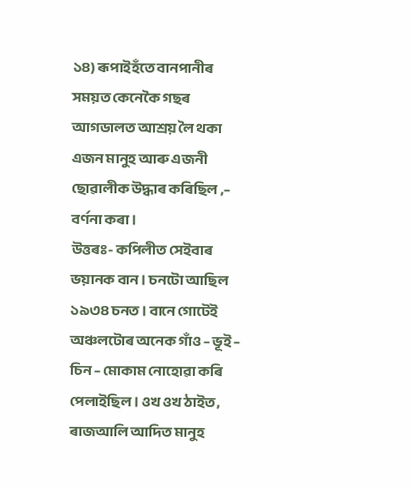১৪) ৰূপাইহঁতে বানপানীৰ সময়ত কেনেকৈ গছৰ আগডালত আশ্ৰয় লৈ থকা এজন মানুহ আৰু এজনী ছোৱালীক উদ্ধাৰ কৰিছিল ,– বৰ্ণনা কৰা।
উত্তৰঃ- কপিলীত সেইবাৰ ভয়ানক বান । চনটো আছিল ১৯৩৪ চনত । বানে গোটেই অঞ্চলটোৰ অনেক গাঁও – ভূই – চিন – মোকাম নোহোৱা কৰি পেলাইছিল । ওখ ওখ ঠাইত , ৰাজআলি আদিত মানুহ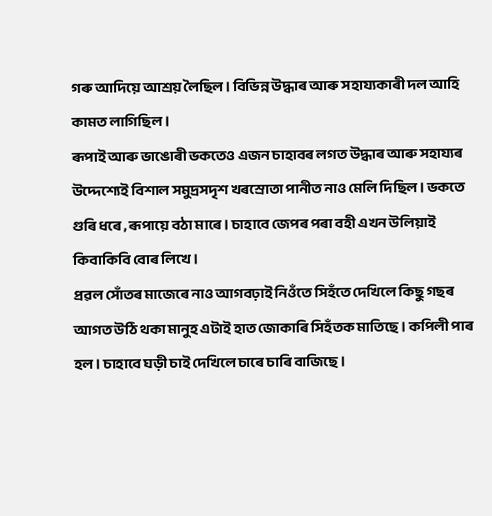গৰু আদিয়ে আশ্ৰয় লৈছিল । বিভিন্ন উদ্ধাৰ আৰু সহায্যকাৰী দল আহি কামত লাগিছিল ।
ৰূপাই আৰু ভাঙোৰী ভকতেও এজন চাহাবৰ লগত উদ্ধাৰ আৰু সহায্যৰ উদ্দেশ্যেই বিশাল সমুদ্ৰসদৃশ খৰস্ৰোতা পানীত নাও মেলি দিছিল । ভকতে গুৰি ধৰে , ৰূপায়ে বঠা মাৰে । চাহাবে জেপৰ পৰা বহী এখন উলিয়াই কিবাকিবি বোৰ লিখে ।
প্ৰৱল সোঁতৰ মাজেৰে নাও আগবঢ়াই নিওঁতে সিহঁতে দেখিলে কিছু গছৰ আগত উঠি থকা মানুহ এটাই হাত জোকাৰি সিহঁতক মাতিছে । কপিলী পাৰ হল । চাহাবে ঘড়ী চাই দেখিলে চাৰে চাৰি বাজিছে ।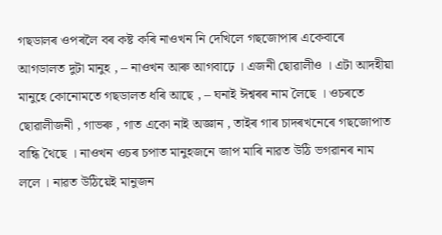গছডালৰ ওপৰলৈ বৰ কষ্ট কৰি নাওখন নি দেখিলে গছজোপাৰ একেবাৰে আগডালত দুটা মানুহ , – নাওখন আৰু আগবাঢ়ে । এজনী ছোৱালীও । এটা আদহীয়া মানুহে কোনোমতে গছডালত ধৰি আছে , – ঘনাই ঈশ্বৰৰ নাম লৈছে । ওচৰতে ছোৱালীজনী , গাভৰু , গাত একো নাই অজ্ঞান , তাইৰ গাৰ চাদৰখনেৰে গছজোপাত বান্ধি থৈছে । নাওখন ওচৰ চপাত মানুহজনে জাপ মাৰি নাৱত উঠি ভগৱানৰ নাম ললে । নাৱত উঠিয়েই মানুজন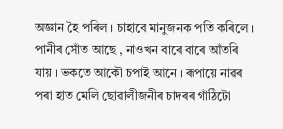অজ্ঞান হৈ পৰিল । চাহাবে মানুজনক পতি কৰিলে । পানীৰ সোঁত আছে , নাওখন বাৰে বাৰে আঁতৰি যায় । ভকতে আকৌ চপাই আনে । ৰূপায়ে নাৱৰ পৰা হাত মেলি ছোৱালীজনীৰ চাদৰৰ গাঁঠিটো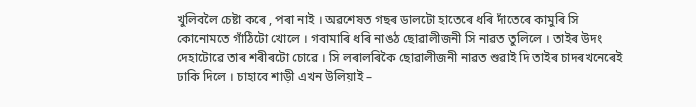খুলিবলৈ চেষ্টা কৰে , পৰা নাই । অৱশেষত গছৰ ডালটো হাতেৰে ধৰি দাঁতেৰে কামুৰি সি কোনোমতে গাঁঠিটো খোলে । গবামাৰি ধৰি নাঙঠ ছোৱালীজনী সি নাৱত তুলিলে । তাইৰ উদং দেহাটোৱে তাৰ শৰীৰটো চোৱে । সি লৰালৰিকৈ ছোৱালীজনী নাৱত শুৱাই দি তাইৰ চাদৰখনেৰেই ঢাকি দিলে । চাহাবে শাড়ী এখন উলিয়াই –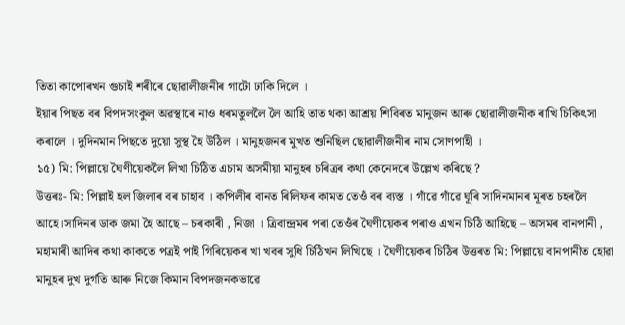তিতা কাপোৰখন গুচাই শৰীৰে ছোৱালীজনীৰ গাটো ঢাকি দিলে ।
ইয়াৰ পিছত বৰ বিপদসংকুল অৱস্থাৰে নাও ধৰমতুললৈ লৈ আহি তাত থকা আশ্ৰয় শিবিৰত মানুজন আৰু ছোৱালীজনীক ৰাখি চিকিৎসা কৰালে । দুদিনমান পিছতে দুয়ো সুস্থ হৈ উঠিল । মানুহজনৰ মুখত শুনিছিল ছোৱালীজনীৰ নাম সোণপাহী ।
১৫) মি: পিল্লায়ে ঘৈণীয়েকলৈ লিখা চিঠিত এচাম অসমীয়া মানুহৰ চৰিত্ৰৰ কথা কেনেদৰে উল্লেখ কৰিছে ?
উত্তৰঃ- মি: পিল্লাই হল জিলাৰ বৰ চাহাব । কপিলীৰ বানত ৰিলিফৰ কামত তেওঁ বৰ ব্যস্ত । গাঁৱে গাঁৱে ঘূৰি সাদিনমানৰ মূৰত চহৰলৈ আহে।সাদিনৰ ডাক জমা হৈ আছে – চৰকাৰী , নিজা । ত্ৰিবান্দ্ৰমৰ পৰা তেওঁৰ ঘৈণীয়েকৰ পৰাও এখন চিঠি আহিছে – অসমৰ বানপানী , মহামাৰী আদিৰ কথা কাকতে পত্ৰই পাই গিৰিয়েকৰ খা খবৰ সুধি চিঠিখন লিখিছে । ঘৈণীয়েকৰ চিঠিৰ উত্তৰত মি: পিল্লায়ে বানপানীত হোৱা মানুহৰ দুখ দুৰ্গতি আৰু নিজে কিমান বিপদজনকভাৱে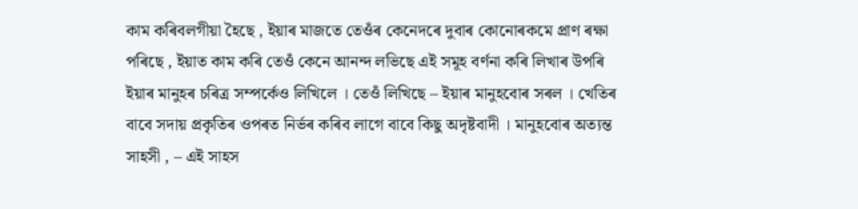কাম কৰিবলগীয়া হৈছে , ইয়াৰ মাজতে তেওঁৰ কেনেদৰে দুবাৰ কোনোৰকমে প্ৰাণ ৰক্ষা পৰিছে , ইয়াত কাম কৰি তেওঁ কেনে আনন্দ লভিছে এই সমূহ বৰ্ণনা কৰি লিখাৰ উপৰি ইয়াৰ মানুহৰ চৰিত্ৰ সম্পৰ্কেও লিখিলে । তেওঁ লিখিছে – ইয়াৰ মানুহবোৰ সৰল । খেতিৰ বাবে সদায় প্ৰকৃতিৰ ওপৰত নিৰ্ভৰ কৰিব লাগে বাবে কিছু অদৃষ্টবাদী । মানুহবোৰ অত্যন্ত সাহসী , – এই সাহস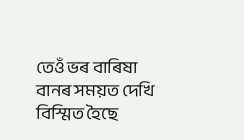তেওঁ ভৰ বাৰিষা বানৰ সময়ত দেখি বিস্মিত হৈছে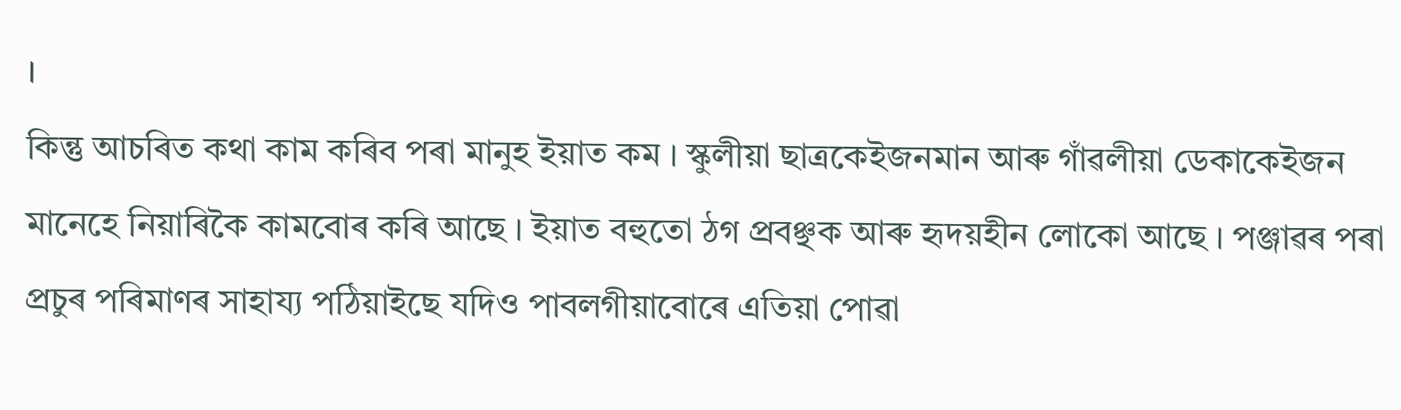।
কিন্তু আচৰিত কথা কাম কৰিব পৰা মানুহ ইয়াত কম । স্কুলীয়া ছাত্ৰকেইজনমান আৰু গাঁৱলীয়া ডেকাকেইজন মানেহে নিয়াৰিকৈ কামবোৰ কৰি আছে । ইয়াত বহুতো ঠগ প্ৰবঞ্ছক আৰু হৃদয়হীন লোকো আছে । পঞ্জাৱৰ পৰা প্ৰচুৰ পৰিমাণৰ সাহায্য পঠিয়াইছে যদিও পাবলগীয়াবোৰে এতিয়া পোৱা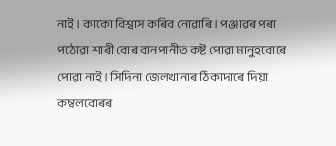নাই । কাকো বিশ্বাস কৰিব নোৱাৰি । পঞ্জাৱৰ পৰা পঠোৱা শাৰী বোৰ বানপানীত কষ্ট পোৱা মানুহবোৰে পোৱা নাই । সিদিনা জেলখানাৰ ঠিকাদাৰে দিয়া কম্বলবোৰৰ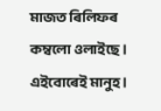মাজত ৰিলিফৰ কম্বলো ওলাইছে । এইবোৰেই মানুহ ।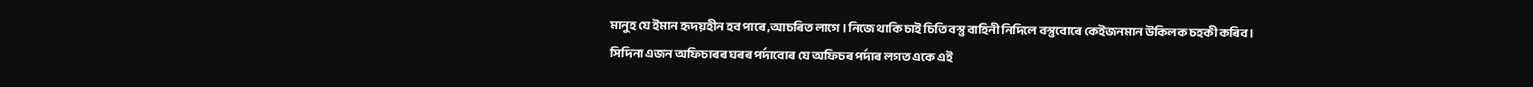মানুহ যে ইমান হৃদয়হীন হব পাৰে ,আচৰিত লাগে । নিজে থাকি চাই চিতি বস্তু বাহিনী নিদিলে বস্তুবোৰে কেইজনমান উকিলক চহকী কৰিব ।
সিদিনা এজন অফিচাৰৰ ঘৰৰ পৰ্দাবোৰ যে অফিচৰ পৰ্দাৰ লগত একে এই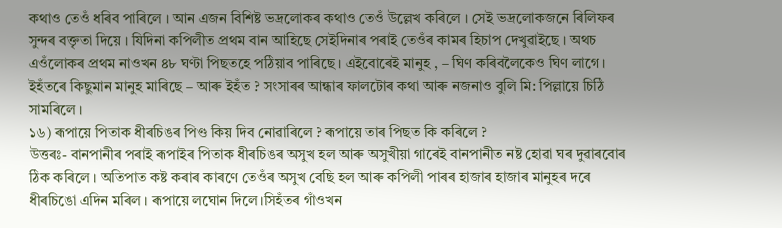কথাও তেওঁ ধৰিব পাৰিলে । আন এজন বিশিষ্ট ভদ্ৰলোকৰ কথাও তেওঁ উল্লেখ কৰিলে । সেই ভদ্ৰলোকজনে ৰিলিফৰ সুন্দৰ বক্তৃতা দিয়ে । যিদিনা কপিলীত প্ৰথম বান আহিছে সেইদিনাৰ পৰাই তেওঁৰ কামৰ হিচাপ দেখুৱাইছে । অথচ এওঁলোকৰ প্ৰথম নাওখন ৪৮ ঘণ্টা পিছতহে পঠিয়াব পাৰিছে । এইবোৰেই মানুহ , – ঘিণ কৰিবলৈকেও ঘিণ লাগে । ইহঁতৰে কিছুমান মানুহ মাৰিছে – আৰু ইহঁত ? সংসাৰৰ আন্ধাৰ ফালটোৰ কথা আৰু নজনাও বুলি মি: পিল্লায়ে চিঠি সামৰিলে ।
১৬) ৰূপায়ে পিতাক ধীৰচিঙৰ পিণ্ড কিয় দিব নোৱাৰিলে ? ৰূপায়ে তাৰ পিছত কি কৰিলে ?
উত্তৰঃ- বানপানীৰ পৰাই ৰূপাইৰ পিতাক ধীৰচিঙৰ অসুখ হল আৰু অসুখীয়া গাৰেই বানপানীত নষ্ট হোৱা ঘৰ দুৱাৰবোৰ ঠিক কৰিলে । অতিপাত কষ্ট কৰাৰ কাৰণে তেওঁৰ অসুখ বেছি হল আৰু কপিলী পাৰৰ হাজাৰ হাজাৰ মানুহৰ দৰে ধীৰচিঙো এদিন মৰিল । ৰূপায়ে লঘোন দিলে।সিহঁতৰ গাঁওখন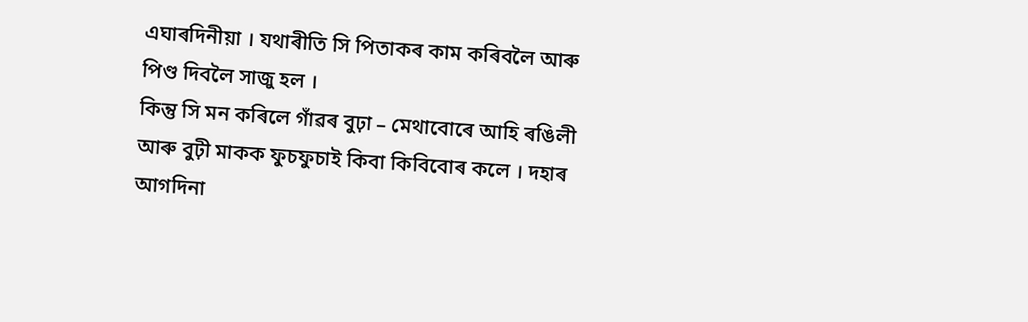এঘাৰদিনীয়া । যথাৰীতি সি পিতাকৰ কাম কৰিবলৈ আৰু পিণ্ড দিবলৈ সাজু হল ।
কিন্তু সি মন কৰিলে গাঁৱৰ বুঢ়া – মেথাবোৰে আহি ৰঙিলী আৰু বুঢ়ী মাকক ফুচফুচাই কিবা কিবিবোৰ কলে । দহাৰ আগদিনা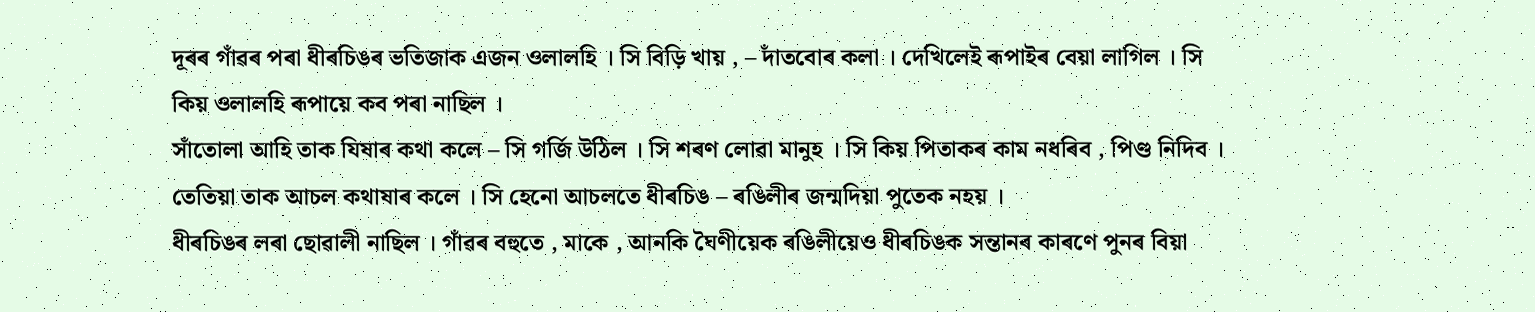দূৰৰ গাঁৱৰ পৰা ধীৰচিঙৰ ভতিজাক এজন ওলালহি । সি বিড়ি খায় , – দাঁতবোৰ কলা । দেখিলেই ৰূপাইৰ বেয়া লাগিল । সি কিয় ওলালহি ৰূপায়ে কব পৰা নাছিল ।
সাঁতোলা আহি তাক যিষাৰ কথা কলে – সি গৰ্জি উঠিল । সি শৰণ লোৱা মানুহ । সি কিয় পিতাকৰ কাম নধৰিব , পিণ্ড নিদিব । তেতিয়া তাক আচল কথাষাৰ কলে । সি হেনো আচলতে ধীৰচিঙ – ৰঙিলীৰ জন্মদিয়া পুতেক নহয় ।
ধীৰচিঙৰ লৰা ছোৱালী নাছিল । গাঁৱৰ বহুতে , মাকে , আনকি ঘৈণীয়েক ৰঙিলীয়েও ধীৰচিঙক সন্তানৰ কাৰণে পুনৰ বিয়া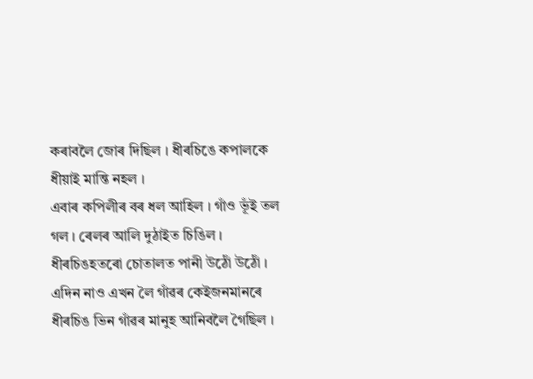কৰাবলৈ জোৰ দিছিল । ধীৰচিঙে কপালকে ধীয়াই মান্তি নহল ।
এবাৰ কপিলীৰ বৰ ধল আহিল । গাঁও ভূঁই তল গল । ৰেলৰ আলি দুঠাইত চিঙিল । ধীৰচিঙহতৰো চোতালত পানী উঠোঁ উঠোঁ ।
এদিন নাও এখন লৈ গাঁৱৰ কেইজনমানৰে ধীৰচিঙ ভিন গাঁৱৰ মানুহ আনিবলৈ গৈছিল ।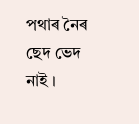পথাৰ নৈৰ ছেদ ভেদ নাই ।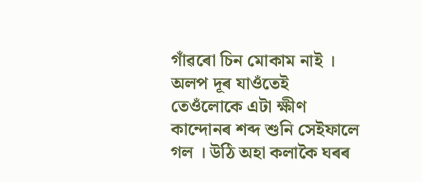গাঁৱৰো চিন মোকাম নাই । অলপ দূৰ যাওঁতেই তেওঁলোকে এটা ক্ষীণ কান্দোনৰ শব্দ শুনি সেইফালে গল । উঠি অহা কলাকৈ ঘৰৰ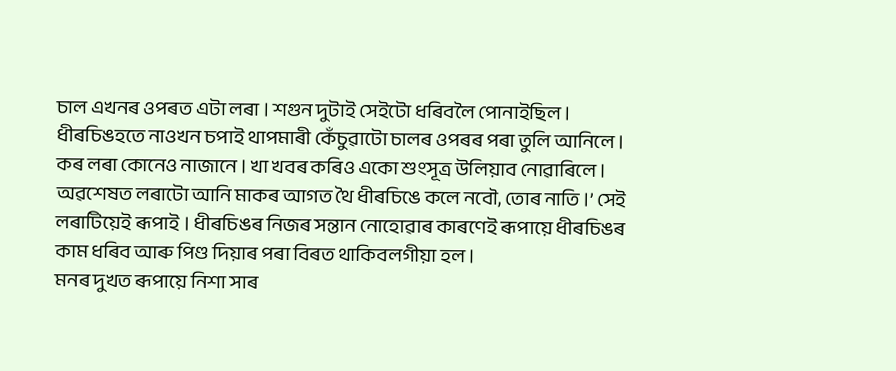চাল এখনৰ ওপৰত এটা লৰা । শগুন দুটাই সেইটো ধৰিবলৈ পোনাইছিল । ধীৰচিঙহতে নাওখন চপাই থাপমাৰী কেঁচুৱাটো চালৰ ওপৰৰ পৰা তুলি আনিলে । কৰ লৰা কোনেও নাজানে । খা খবৰ কৰিও একো শুংসূত্ৰ উলিয়াব নোৱাৰিলে । অৱশেষত লৰাটো আনি মাকৰ আগত থৈ ধীৰচিঙে কলে নবৌ, তোৰ নাতি ।’ সেই লৰাটিয়েই ৰূপাই । ধীৰচিঙৰ নিজৰ সন্তান নোহোৱাৰ কাৰণেই ৰূপায়ে ধীৰচিঙৰ কাম ধৰিব আৰু পিণ্ড দিয়াৰ পৰা বিৰত থাকিবলগীয়া হল ।
মনৰ দুখত ৰূপায়ে নিশা সাৰ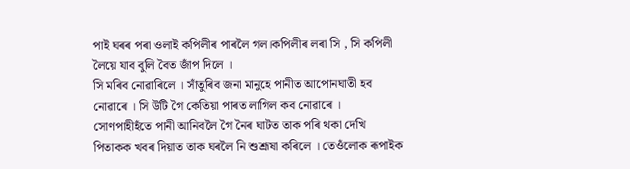পাই ঘৰৰ পৰা ওলাই কপিলীৰ পাৰলৈ গল।কপিলীৰ লৰা সি , সি কপিলী লৈয়ে যাব বুলি বৈত জাঁপ দিলে ।
সি মৰিব নোৱাৰিলে । সাঁতুৰিব জনা মানুহে পানীত আপোনঘাতী হব নোৱাৰে । সি উটি গৈ কেতিয়া পাৰত লাগিল কব নোৱাৰে ।
সোণপাহীহঁতে পানী আনিবলৈ গৈ নৈৰ ঘাটত তাক পৰি থকা দেখি পিতাকক খবৰ দিয়াত তাক ঘৰলৈ নি শুশ্ৰূষা কৰিলে । তেওঁলোক ৰূপাইক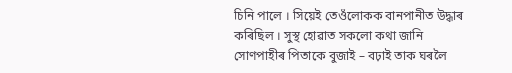চিনি পালে । সিয়েই তেওঁলোকক বানপানীত উদ্ধাৰ কৰিছিল । সুস্থ হোৱাত সকলো কথা জানি সোণপাহীৰ পিতাকে বুজাই – বঢ়াই তাক ঘৰলৈ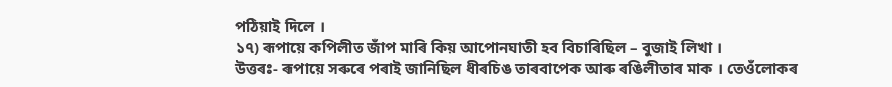পঠিয়াই দিলে ।
১৭) ৰূপায়ে কপিলীত জাঁপ মাৰি কিয় আপোনঘাতী হব বিচাৰিছিল – বুজাই লিখা ।
উত্তৰঃ- ৰূপায়ে সৰুৰে পৰাই জানিছিল ধীৰচিঙ তাৰবাপেক আৰু ৰঙিলীতাৰ মাক । তেওঁলোকৰ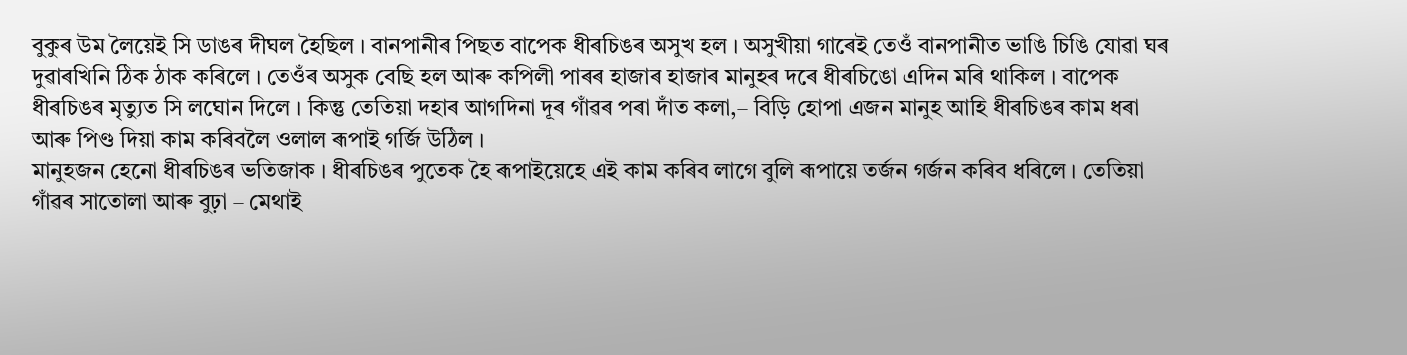বুকুৰ উম লৈয়েই সি ডাঙৰ দীঘল হৈছিল । বানপানীৰ পিছত বাপেক ধীৰচিঙৰ অসুখ হল । অসুখীয়া গাৰেই তেওঁ বানপানীত ভাঙি চিঙি যোৱা ঘৰ দুৱাৰখিনি ঠিক ঠাক কৰিলে । তেওঁৰ অসুক বেছি হল আৰু কপিলী পাৰৰ হাজাৰ হাজাৰ মানুহৰ দৰে ধীৰচিঙো এদিন মৰি থাকিল । বাপেক ধীৰচিঙৰ মৃত্যুত সি লঘোন দিলে । কিন্তু তেতিয়া দহাৰ আগদিনা দূৰ গাঁৱৰ পৰা দাঁত কলা,– বিড়ি হোপা এজন মানুহ আহি ধীৰচিঙৰ কাম ধৰা আৰু পিণ্ড দিয়া কাম কৰিবলৈ ওলাল ৰূপাই গৰ্জি উঠিল ।
মানুহজন হেনো ধীৰচিঙৰ ভতিজাক । ধীৰচিঙৰ পুতেক হৈ ৰূপাইয়েহে এই কাম কৰিব লাগে বুলি ৰূপায়ে তৰ্জন গর্জন কৰিব ধৰিলে । তেতিয়া গাঁৱৰ সাতোলা আৰু বুঢ়া – মেথাই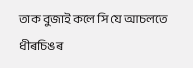তাক বুজাই কলে সি যে আচলতে ধীৰচিঙৰ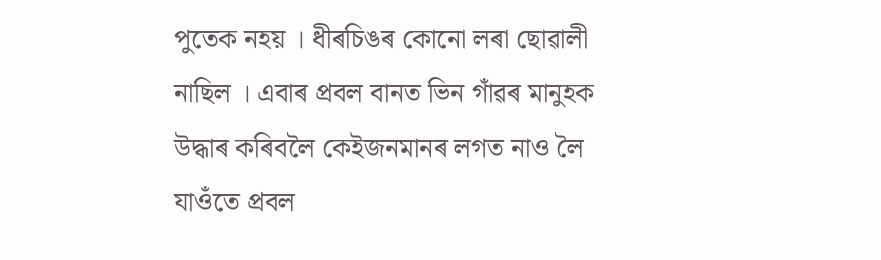পুতেক নহয় । ধীৰচিঙৰ কোনো লৰা ছোৱালী নাছিল । এবাৰ প্ৰবল বানত ভিন গাঁৱৰ মানুহক উদ্ধাৰ কৰিবলৈ কেইজনমানৰ লগত নাও লৈ যাওঁতে প্ৰবল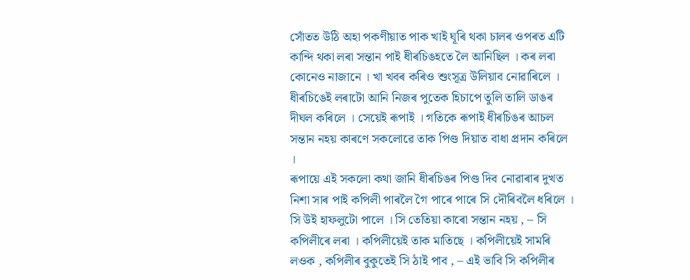সোঁতত উঠি অহা পকণীয়াত পাক খাই ঘূৰি থকা চালৰ ওপৰত এটি কান্দি থকা লৰা সন্তান পাই ধীৰচিঙহতে লৈ আনিছিল । কৰ লৰা কোনেও নাজানে । খা খবৰ কৰিও শুংসূত্ৰ উলিয়াব নোৱাৰিলে । ধীৰচিঙেই লৰাটো আনি নিজৰ পুতেক হিচাপে তুলি তালি ডাঙৰ দীঘল কৰিলে । সেয়েই ৰূপাই । গতিকে ৰূপাই ধীৰচিঙৰ আচল সন্তান নহয় কাৰণে সকলোৱে তাক পিণ্ড দিয়াত বাধা প্ৰদান কৰিলে ।
ৰূপায়ে এই সকলো কথা জানি ধীৰচিঙৰ পিণ্ড দিব নোৱাৰাৰ দুখত নিশা সাৰ পাই কপিলী পাৰলৈ গৈ পাৰে পাৰে সি দৌৰিবলৈ ধৰিলে । সি উই হাফলুটো পালে । সি তেতিয়া কাৰো সন্তান নহয় , – সি কপিলীৰে লৰা । কপিলীয়েই তাক মাতিছে । কপিলীয়েই সামৰি লওক , কপিলীৰ বুকুতেই সি ঠাই পাব , – এই ভাবি সি কপিলীৰ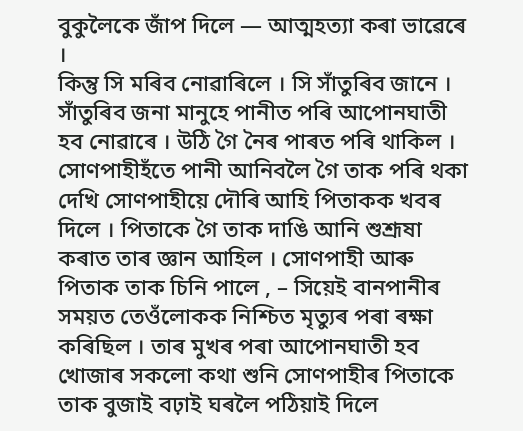বুকুলৈকে জাঁপ দিলে ― আত্মহত্যা কৰা ভাৱেৰে ।
কিন্তু সি মৰিব নোৱাৰিলে । সি সাঁতুৰিব জানে । সাঁতুৰিব জনা মানুহে পানীত পৰি আপোনঘাতী হব নোৱাৰে । উঠি গৈ নৈৰ পাৰত পৰি থাকিল । সোণপাহীহঁতে পানী আনিবলৈ গৈ তাক পৰি থকা দেখি সোণপাহীয়ে দৌৰি আহি পিতাকক খবৰ দিলে । পিতাকে গৈ তাক দাঙি আনি শুশ্ৰূষা কৰাত তাৰ জ্ঞান আহিল । সোণপাহী আৰু পিতাক তাক চিনি পালে , – সিয়েই বানপানীৰ সময়ত তেওঁলোকক নিশ্চিত মৃত্যুৰ পৰা ৰক্ষা কৰিছিল । তাৰ মুখৰ পৰা আপোনঘাতী হব খোজাৰ সকলো কথা শুনি সোণপাহীৰ পিতাকে তাক বুজাই বঢ়াই ঘৰলৈ পঠিয়াই দিলে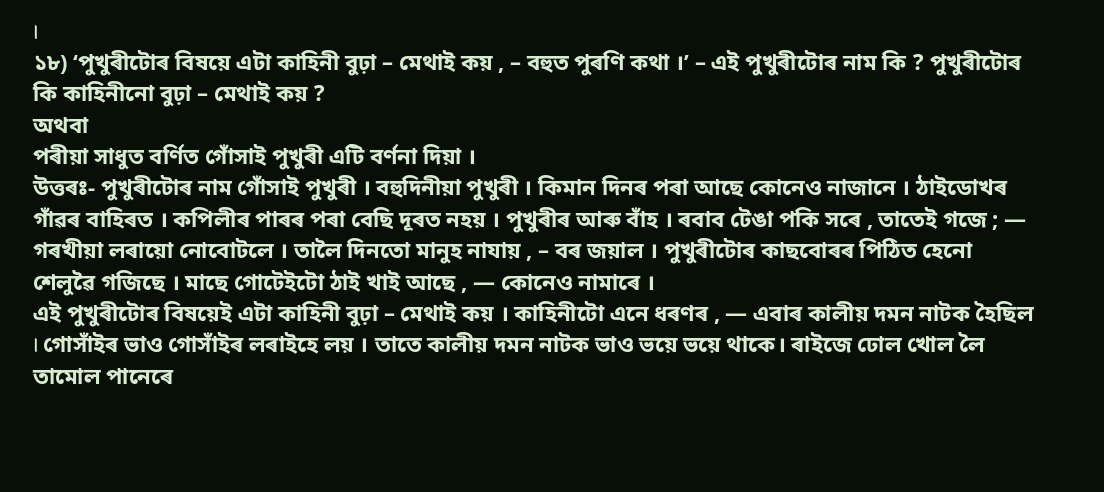।
১৮) ‘পুখুৰীটোৰ বিষয়ে এটা কাহিনী বুঢ়া – মেথাই কয় , – বহুত পুৰণি কথা ।’ – এই পুখুৰীটোৰ নাম কি ? পুখুৰীটোৰ কি কাহিনীনো বুঢ়া – মেথাই কয় ?
অথবা
পৰীয়া সাধুত বৰ্ণিত গোঁসাই পুখুৰী এটি বৰ্ণনা দিয়া ।
উত্তৰঃ- পুখুৰীটোৰ নাম গোঁসাই পুখুৰী । বহুদিনীয়া পুখুৰী । কিমান দিনৰ পৰা আছে কোনেও নাজানে । ঠাইডোখৰ গাঁৱৰ বাহিৰত । কপিলীৰ পাৰৰ পৰা বেছি দূৰত নহয় । পুখুৰীৰ আৰু বাঁহ । ৰবাব টেঙা পকি সৰে , তাতেই গজে ; ― গৰখীয়া লৰায়ো নোবোটলে । তালৈ দিনতো মানুহ নাযায় , – বৰ জয়াল । পুখুৰীটোৰ কাছবোৰৰ পিঠিত হেনো শেলুৱৈ গজিছে । মাছে গোটেইটো ঠাই খাই আছে , ― কোনেও নামাৰে ।
এই পুখুৰীটোৰ বিষয়েই এটা কাহিনী বুঢ়া – মেথাই কয় । কাহিনীটো এনে ধৰণৰ , ― এবাৰ কালীয় দমন নাটক হৈছিল । গোসাঁইৰ ভাও গোসাঁইৰ লৰাইহে লয় । তাতে কালীয় দমন নাটক ভাও ভয়ে ভয়ে থাকে। ৰাইজে ঢোল খোল লৈ তামোল পানেৰে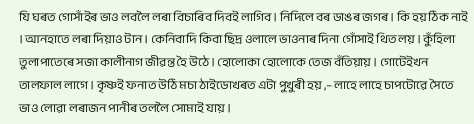যি ঘৰত গোসাঁইৰ ভাও লবলৈ লৰা বিচাৰিব দিবই লাগিব । নিদিলে বৰ ডাঙৰ জগৰ । কি হয় ঠিক নাই । আনহাতে লৰা দিয়াও টান । কেনিবাদি কিবা ছিদ্ৰ ওলালে ভাওনাৰ দিনা গোঁসাই থিত লয় । কুঁহিলা তুলাপাতেৰে সজা কালীনাগ জীৱন্ত হৈ উঠে । হোলোকা হোলোকে তেজ বঁতিয়ায় । গোটেইখন তালফাল লাগে । কৃষ্ণই ফনাত উঠি মচা ঠাইডোখৰত এটা পুখুৰী হয় ,– লাহে লাহে চাপটোৱে সৈতে ভাও লোৱা লৰাজন পানীৰ তললৈ সোমাই যায় ।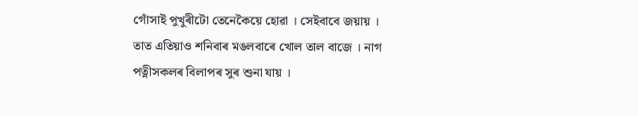গোঁসাই পুখুৰীটো তেনেকৈয়ে হোৱা । সেইবাবে জয়ায় । তাত এতিয়াও শনিবাৰ মঙলবাৰে খোল তাল বাজে । নাগ পত্নীসকলৰ বিলাপৰ সুৰ শুনা যায় ।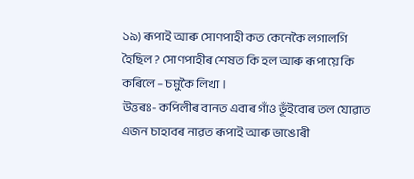১৯) ৰূপাই আৰু সোণপাহী কত কেনেকৈ লগালগি হৈছিল ? সোণপাহীৰ শেষত কি হল আৰু ৰূপায়ে কি কৰিলে – চমুকৈ লিখা ।
উত্তৰঃ- কপিলীৰ বানত এবাৰ গাঁও ভূঁইবোৰ তল যোৱাত এজন চাহাবৰ নাৱত ৰূপাই আৰু ভাঙোৰী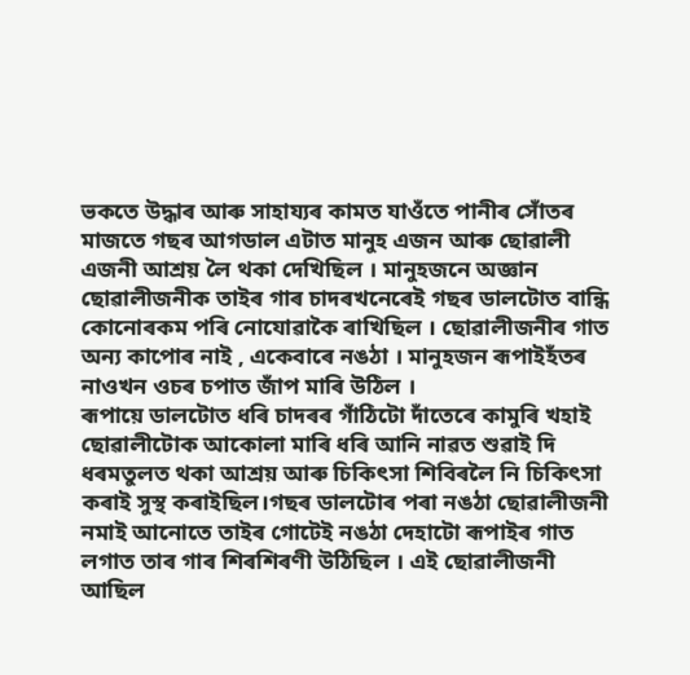ভকতে উদ্ধাৰ আৰু সাহায্যৰ কামত যাওঁতে পানীৰ সোঁতৰ মাজতে গছৰ আগডাল এটাত মানুহ এজন আৰু ছোৱালী এজনী আশ্ৰয় লৈ থকা দেখিছিল । মানুহজনে অজ্ঞান ছোৱালীজনীক তাইৰ গাৰ চাদৰখনেৰেই গছৰ ডালটোত বান্ধি কোনোৰকম পৰি নোযোৱাকৈ ৰাখিছিল । ছোৱালীজনীৰ গাত অন্য কাপোৰ নাই , একেবাৰে নঙঠা । মানুহজন ৰূপাইহঁতৰ নাওখন ওচৰ চপাত জাঁপ মাৰি উঠিল ।
ৰূপায়ে ডালটোত ধৰি চাদৰৰ গাঁঠিটো দাঁতেৰে কামুৰি খহাই ছোৱালীটোক আকোলা মাৰি ধৰি আনি নাৱত শুৱাই দি ধৰমতুলত থকা আশ্ৰয় আৰু চিকিৎসা শিবিৰলৈ নি চিকিৎসা কৰাই সুস্থ কৰাইছিল।গছৰ ডালটোৰ পৰা নঙঠা ছোৱালীজনী নমাই আনোতে তাইৰ গোটেই নঙঠা দেহাটো ৰূপাইৰ গাত লগাত তাৰ গাৰ শিৰশিৰণী উঠিছিল । এই ছোৱালীজনী আছিল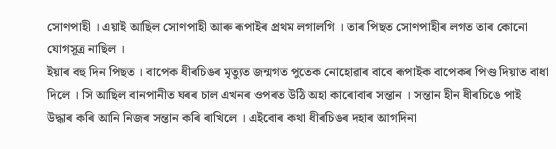সোণপাহী । এয়াই আছিল সোণপাহী আৰু ৰূপাইৰ প্ৰথম লগালগি । তাৰ পিছত সোণপাহীৰ লগত তাৰ কোনো যোগসূত্ৰ নাছিল ।
ইয়াৰ বহু দিন পিছত । বাপেক ধীৰচিঙৰ মৃত্যুত জন্মগত পুতেক নোহোৱাৰ বাবে ৰূপাইক বাপেকৰ পিণ্ড দিয়াত বাধা দিলে । সি আছিল বানপানীত ঘৰৰ চাল এখনৰ ওপৰত উঠি অহা কাৰোবাৰ সন্তান । সন্তান হীন ধীৰচিঙে পাই উদ্ধাৰ কৰি আনি নিজৰ সন্তান কৰি ৰাখিলে । এইবোৰ কথা ধীৰচিঙৰ দহাৰ আগদিনা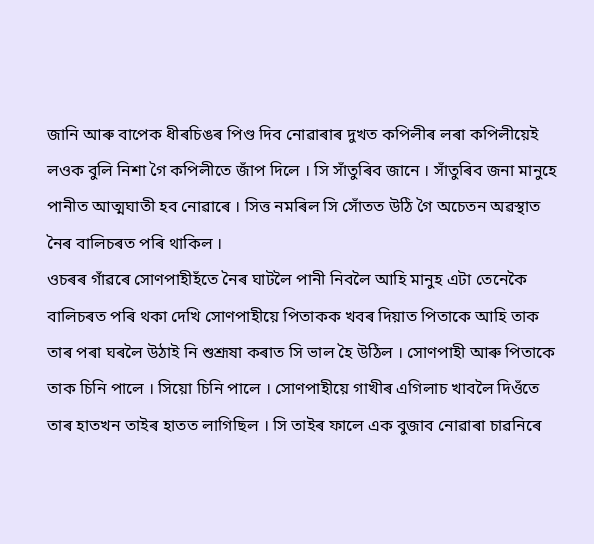জানি আৰু বাপেক ধীৰচিঙৰ পিণ্ড দিব নোৱাৰাৰ দুখত কপিলীৰ লৰা কপিলীয়েই লওক বুলি নিশা গৈ কপিলীতে জাঁপ দিলে । সি সাঁতুৰিব জানে । সাঁতুৰিব জনা মানুহে পানীত আত্মঘাতী হব নোৱাৰে । সিত্ত নমৰিল সি সোঁতত উঠি গৈ অচেতন অৱস্থাত নৈৰ বালিচৰত পৰি থাকিল ।
ওচৰৰ গাঁৱৰে সোণপাহীহঁতে নৈৰ ঘাটলৈ পানী নিবলৈ আহি মানুহ এটা তেনেকৈ বালিচৰত পৰি থকা দেখি সোণপাহীয়ে পিতাকক খবৰ দিয়াত পিতাকে আহি তাক তাৰ পৰা ঘৰলৈ উঠাই নি শুশ্ৰূষা কৰাত সি ভাল হৈ উঠিল । সোণপাহী আৰু পিতাকে তাক চিনি পালে । সিয়ো চিনি পালে । সোণপাহীয়ে গাখীৰ এগিলাচ খাবলৈ দিওঁতে তাৰ হাতখন তাইৰ হাতত লাগিছিল । সি তাইৰ ফালে এক বুজাব নোৱাৰা চাৱনিৰে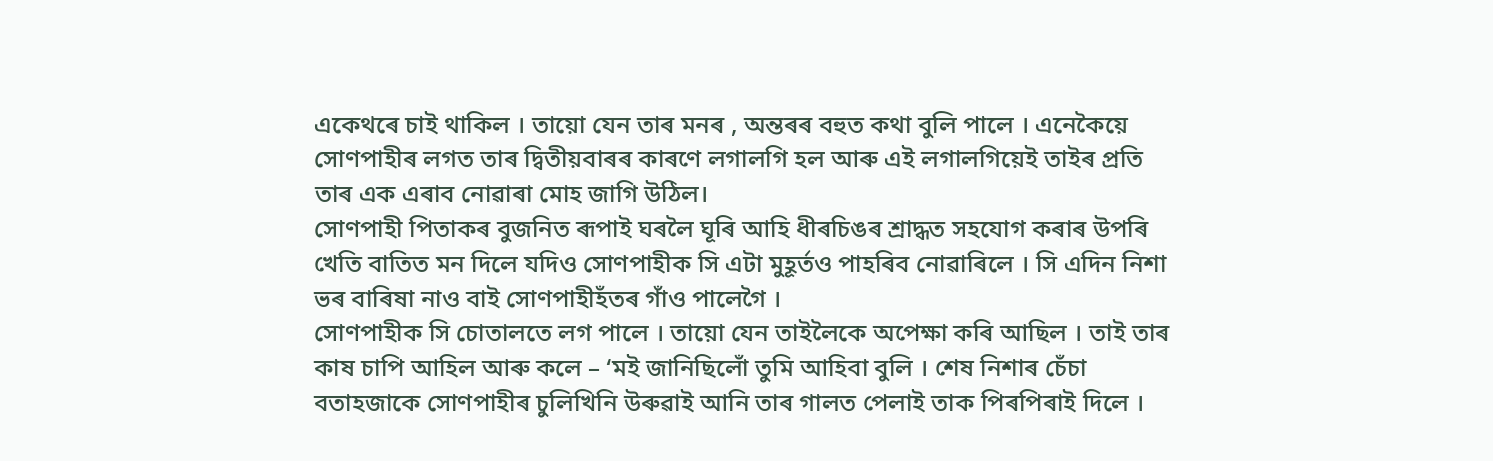একেথৰে চাই থাকিল । তায়ো যেন তাৰ মনৰ , অন্তৰৰ বহুত কথা বুলি পালে । এনেকৈয়ে সোণপাহীৰ লগত তাৰ দ্বিতীয়বাৰৰ কাৰণে লগালগি হল আৰু এই লগালগিয়েই তাইৰ প্ৰতি তাৰ এক এৰাব নোৱাৰা মোহ জাগি উঠিল।
সোণপাহী পিতাকৰ বুজনিত ৰূপাই ঘৰলৈ ঘূৰি আহি ধীৰচিঙৰ শ্ৰাদ্ধত সহযোগ কৰাৰ উপৰি খেতি বাতিত মন দিলে যদিও সোণপাহীক সি এটা মুহূৰ্তও পাহৰিব নোৱাৰিলে । সি এদিন নিশা ভৰ বাৰিষা নাও বাই সোণপাহীহঁতৰ গাঁও পালেগৈ ।
সোণপাহীক সি চোতালতে লগ পালে । তায়ো যেন তাইলৈকে অপেক্ষা কৰি আছিল । তাই তাৰ কাষ চাপি আহিল আৰু কলে – ‘মই জানিছিলোঁ তুমি আহিবা বুলি । শেষ নিশাৰ চেঁচা বতাহজাকে সোণপাহীৰ চুলিখিনি উৰুৱাই আনি তাৰ গালত পেলাই তাক পিৰপিৰাই দিলে ।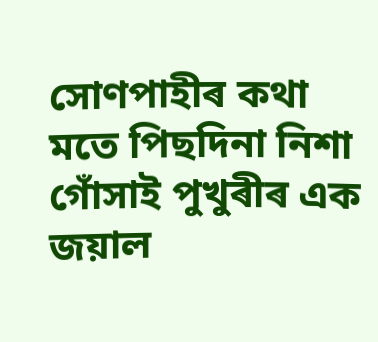সোণপাহীৰ কথা মতে পিছদিনা নিশা গোঁসাই পুখুৰীৰ এক জয়াল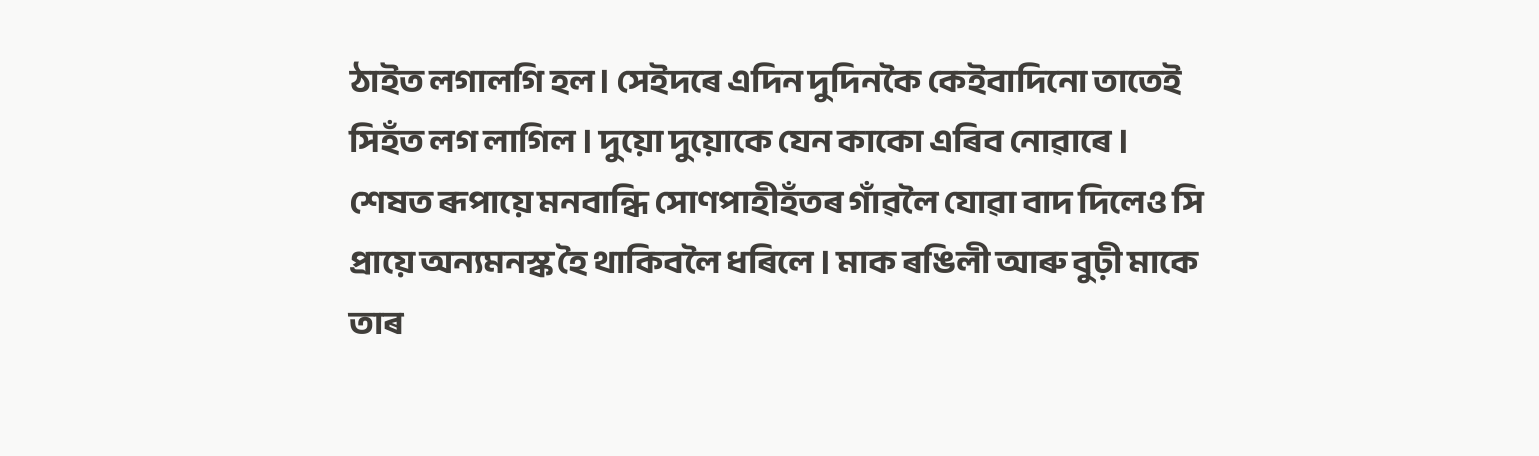ঠাইত লগালগি হল। সেইদৰে এদিন দুদিনকৈ কেইবাদিনো তাতেই সিহঁত লগ লাগিল । দুয়ো দুয়োকে যেন কাকো এৰিব নোৱাৰে ।
শেষত ৰূপায়ে মনবান্ধি সোণপাহীহঁতৰ গাঁৱলৈ যোৱা বাদ দিলেও সি প্ৰায়ে অন্যমনস্ক হৈ থাকিবলৈ ধৰিলে । মাক ৰঙিলী আৰু বুঢ়ী মাকে তাৰ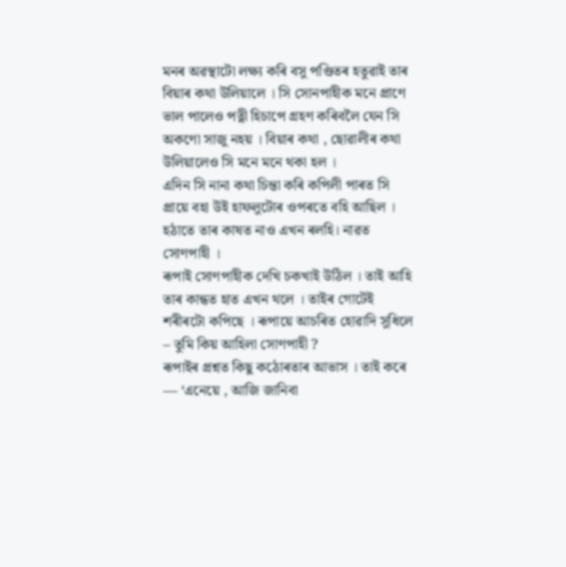মনৰ অৱস্থাটো লক্ষ্য কৰি বসু পণ্ডিতৰ হতুৱাই তাৰ বিয়াৰ কথা উলিয়ালে । সি সোনপাহীক মনে প্ৰাণে ভাল পালেও পত্নী হিচাপে গ্ৰহণ কৰিবলৈ যেন সি অকণো সাজু নহয় । বিয়াৰ কথা , ছোৱালীৰ কথা উলিয়ালেও সি মনে মনে থকা হল ।
এদিন সি নানা কথা চিন্তা কৰি কপিলী পাৰত সি প্ৰায়ে বহা উই হাফলুটোৰ ওপৰতে বহি আছিল । হঠাতে তাৰ কাষত নাও এখন ৰলহি। নাৱত সোণপাহী ।
ৰূপাই সোণপাহীক দেখি চকখাই উঠিল । তাই আহি তাৰ কান্ধত হাত এখন থলে । তাইৰ গোটেই শৰীৰটো কপিছে । ৰূপায়ে আচৰিত হোৱাদি সুধিলে – তুমি কিয় আহিলা সোণপাহী ?
ৰূপাইৰ প্ৰশ্নত কিছু কঠোৰতাৰ আভাস । তাই কৰে ― ‘এনেয়ে , আজি জানিবা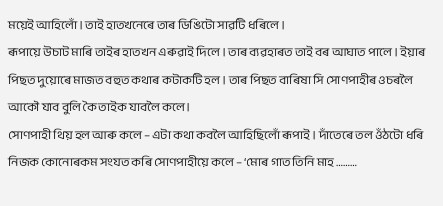ময়েই আহিলোঁ । তাই হাতখনেৰে তাৰ ডিঙিটো সাৱটি ধৰিলে ।
ৰূপায়ে উচাট মাৰি তাইৰ হাতখন এৰুৱাই দিলে । তাৰ ব্যৱহাৰত তাই বৰ আঘাত পালে । ইয়াৰ পিছত দুয়োৰে মাজত বহুত কথাৰ কটাকটি হল । তাৰ পিছত বাৰিষা সি সোণপাহীৰ ওচৰলৈ আকৌ যাব বুলি কৈ তাইক যাবলৈ কলে ।
সোণপাহী থিয় হল আৰু কলে – এটা কথা কবলৈ আহিছিলোঁ ৰূপাই । দাঁতেৰে তল ওঁঠটো ধৰি নিজক কোনোৰকম সংযত কৰি সোণপাহীয়ে কলে – ‘মোৰ গাত তিনি মাহ ………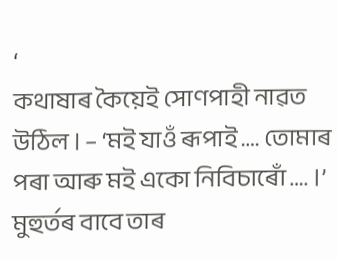‘
কথাষাৰ কৈয়েই সোণপাহী নাৱত উঠিল । – ‘মই যাওঁ ৰূপাই …. তোমাৰ পৰা আৰু মই একো নিবিচাৰোঁ …. ।’
মুহুৰ্তৰ বাবে তাৰ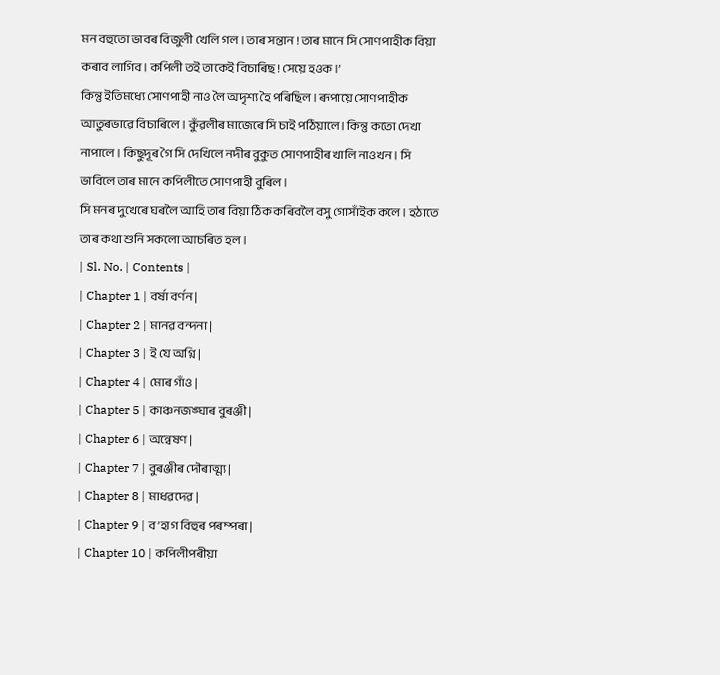মন বহুতো ভাবৰ বিজুলী খেলি গল । তাৰ সন্তান ! তাৰ মানে সি সোণপাহীক বিয়া কৰাব লাগিব । কপিলী তই তাকেই বিচাৰিছ ! সেয়ে হওক ।’
কিন্তু ইতিমধ্যে সোণপাহী নাও লৈ অদৃশ্য হৈ পৰিছিল । ৰূপায়ে সোণপাহীক আতুৰভাৱে বিচাৰিলে । কুঁৱলীৰ মাজেৰে সি চাই পঠিয়ালে। কিন্তু কতো দেখা নাপালে । কিছুদূৰ গৈ সি দেখিলে নদীৰ বুকুত সোণপাহীৰ খালি নাওখন । সি ভাবিলে তাৰ মানে কপিলীতে সোণপাহী বুৰিল ।
সি মনৰ দুখেৰে ঘৰলৈ আহি তাৰ বিয়া ঠিক কৰিবলৈ বসু গোসাঁইক কলে । হঠাতে তাৰ কথা শুনি সকলো আচৰিত হল ।
| Sl. No. | Contents |
| Chapter 1 | বৰ্ষা বৰ্ণন |
| Chapter 2 | মানৱ বন্দনা |
| Chapter 3 | ই যে অগ্নি |
| Chapter 4 | মোৰ গাঁও |
| Chapter 5 | কাঞ্চনজঙ্ঘাৰ বুৰঞ্জী |
| Chapter 6 | অন্বেষণ |
| Chapter 7 | বুৰঞ্জীৰ দৌৰাত্ম্য |
| Chapter 8 | মাধৱদেৱ |
| Chapter 9 | ব’হাগ বিহুৰ পৰম্পৰা |
| Chapter 10 | কপিলীপৰীয়া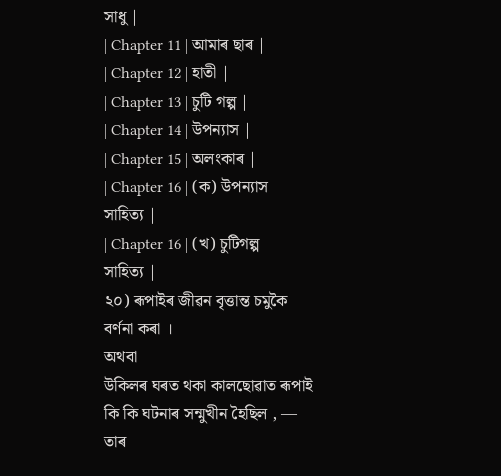সাধু |
| Chapter 11 | আমাৰ ছাৰ |
| Chapter 12 | হাতী |
| Chapter 13 | চুটি গল্প |
| Chapter 14 | উপন্যাস |
| Chapter 15 | অলংকাৰ |
| Chapter 16 | (ক) উপন্যাস সাহিত্য |
| Chapter 16 | (খ) চুটিগল্প সাহিত্য |
২০) ৰূপাইৰ জীৱন বৃত্তান্ত চমুকৈ বৰ্ণনা কৰা ।
অথবা
উকিলৰ ঘৰত থকা কালছোৱাত ৰূপাই কি কি ঘটনাৰ সন্মুখীন হৈছিল , ― তাৰ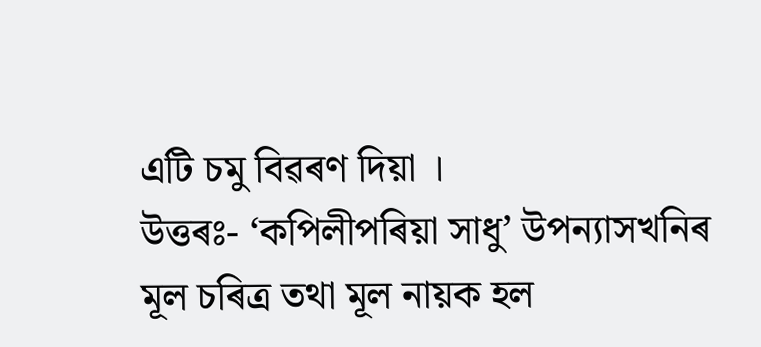এটি চমু বিৱৰণ দিয়া ।
উত্তৰঃ- ‘কপিলীপৰিয়া সাধু’ উপন্যাসখনিৰ মূল চৰিত্ৰ তথা মূল নায়ক হল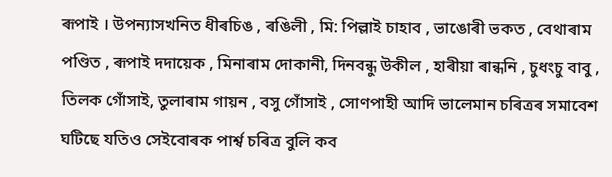ৰূপাই । উপন্যাসখনিত ধীৰচিঙ , ৰঙিলী , মি: পিল্লাই চাহাব , ভাঙোৰী ভকত , বেথাৰাম পণ্ডিত , ৰূপাই দদায়েক , মিনাৰাম দোকানী, দিনবন্ধু উকীল , হাৰীয়া ৰান্ধনি , চুধংচু বাবু , তিলক গোঁসাই, তুলাৰাম গায়ন , বসু গোঁসাই , সোণপাহী আদি ভালেমান চৰিত্ৰৰ সমাবেশ ঘটিছে যতিও সেইবোৰক পাৰ্শ্ব চৰিত্ৰ বুলি কব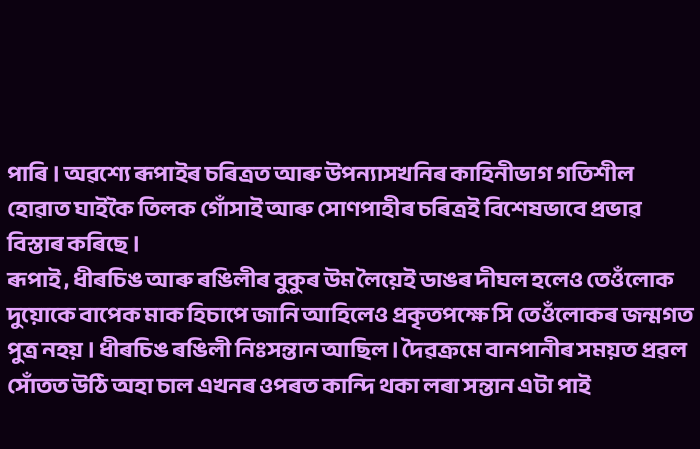পাৰি । অৱশ্যে ৰূপাইৰ চৰিত্ৰত আৰু উপন্যাসখনিৰ কাহিনীভাগ গতিশীল হোৱাত ঘাইকৈ তিলক গোঁসাই আৰু সোণপাহীৰ চৰিত্ৰই বিশেষভাবে প্ৰভাৱ বিস্তাৰ কৰিছে ।
ৰূপাই , ধীৰচিঙ আৰু ৰঙিলীৰ বুকুৰ উম লৈয়েই ডাঙৰ দীঘল হলেও তেওঁলোক দুয়োকে বাপেক মাক হিচাপে জানি আহিলেও প্ৰকৃতপক্ষে সি তেওঁলোকৰ জন্মগত পুত্ৰ নহয় । ধীৰচিঙ ৰঙিলী নিঃসন্তান আছিল । দৈৱক্ৰমে বানপানীৰ সময়ত প্ৰৱল সোঁতত উঠি অহা চাল এখনৰ ওপৰত কান্দি থকা লৰা সন্তান এটা পাই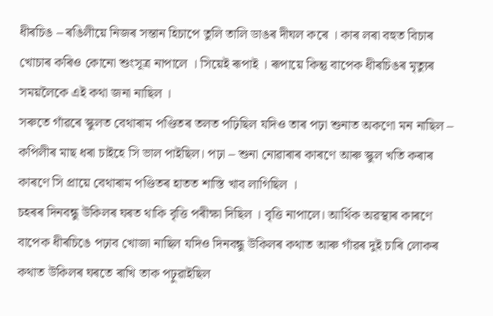ধীৰচিঙ – ৰঙিলীয়ে নিজৰ সন্তান হিচাপে তুলি তালি ডাঙৰ দীঘল কৰে । কাৰ লৰা বহুত বিচাৰ খোচাৰ কৰিও কোনো শুংসূত্ৰ নাপালে । সিয়েই ৰূপাই । ৰূপায়ে কিন্তু বাপেক ধীৰচিঙৰ মৃত্যুৰ সময়লৈকে এই কথা জনা নাছিল ।
সৰুতে গাঁৱৰে স্কুলত বেথাৰাম পণ্ডিতৰ তলত পঢ়িছিল যদিও তাৰ পঢ়া শুনাত অকণো মন নাছিল – কপিলীৰ মাছ ধৰা চাইহে সি ভাল পাইছিল। পঢ়া – শুনা নোৱাৰাৰ কাৰণে আৰু স্কুল খতি কৰাৰ কাৰণে সি প্ৰায়ে বেথাৰাম পণ্ডিতৰ হাতত শাস্তি খাব লাগিছিল ।
চহৰৰ দিনবন্ধু উকিলৰ ঘৰত থাকি বৃত্তি পৰীক্ষা দিছিল । বৃত্তি নাপালে। আৰ্থিক অৱস্থাৰ কাৰণে বাপেক ধীৰচিঙে পঢ়াব খোজা নাছিল যদিও দিনবন্ধু উকিলৰ কথাত আৰু গাঁৱৰ দুই চাৰি লোকৰ কথাত উকিলৰ ঘৰতে ৰাখি তাক পঢ়ুৱাইছিল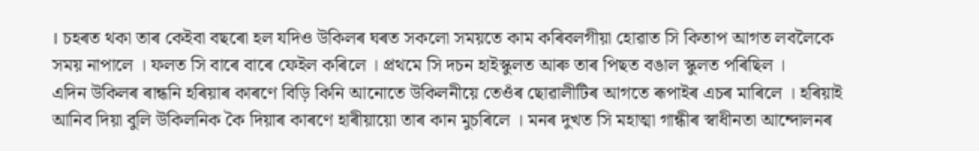। চহৰত থকা তাৰ কেইবা বছৰো হল যদিও উকিলৰ ঘৰত সকলো সময়তে কাম কৰিবলগীয়া হোৱাত সি কিতাপ আগত লবলৈকে সময় নাপালে । ফলত সি বাৰে বাৰে ফেইল কৰিলে । প্ৰথমে সি দচন হাইস্কুলত আৰু তাৰ পিছত বঙাল স্কুলত পৰিছিল ।
এদিন উকিলৰ ৰান্ধনি হৰিয়াৰ কাৰণে বিড়ি কিনি আনোতে উকিলনীয়ে তেওঁৰ ছোৱালীটিৰ আগতে ৰূপাইৰ এচৰ মাৰিলে । হৰিয়াই আনিব দিয়া বুলি উকিলনিক কৈ দিয়াৰ কাৰণে হাৰীয়ায়ো তাৰ কান মুচৰিলে । মনৰ দুখত সি মহাত্মা গান্ধীৰ স্বাধীনতা আন্দোলনৰ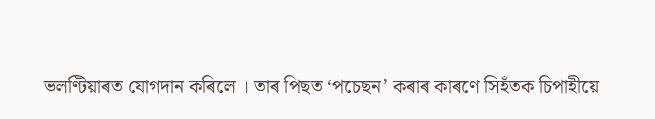ভলণ্টিয়াৰত যোগদান কৰিলে । তাৰ পিছত ‘পচেছন’ কৰাৰ কাৰণে সিহঁতক চিপাহীয়ে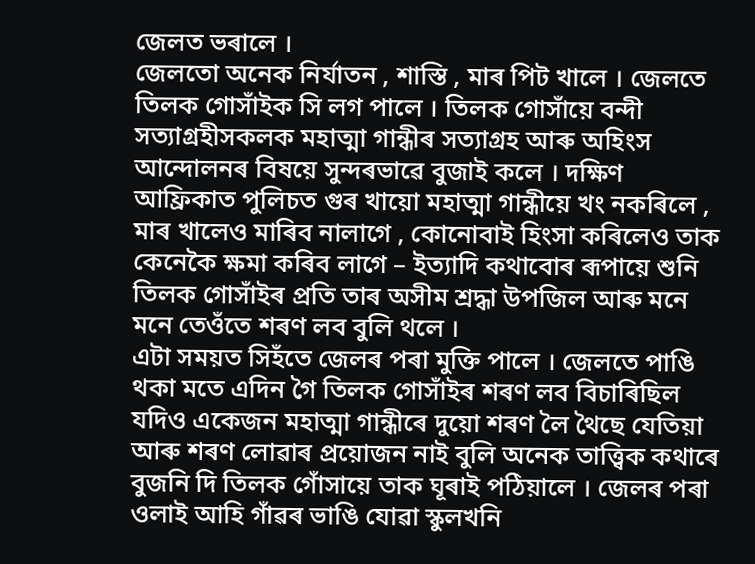জেলত ভৰালে ।
জেলতো অনেক নিৰ্যাতন , শাস্তি , মাৰ পিট খালে । জেলতে তিলক গোসাঁইক সি লগ পালে । তিলক গোসাঁয়ে বন্দী সত্যাগ্ৰহীসকলক মহাত্মা গান্ধীৰ সত্যাগ্ৰহ আৰু অহিংস আন্দোলনৰ বিষয়ে সুন্দৰভাৱে বুজাই কলে । দক্ষিণ আফ্ৰিকাত পুলিচত গুৰ খায়ো মহাত্মা গান্ধীয়ে খং নকৰিলে , মাৰ খালেও মাৰিব নালাগে , কোনোবাই হিংসা কৰিলেও তাক কেনেকৈ ক্ষমা কৰিব লাগে – ইত্যাদি কথাবোৰ ৰূপায়ে শুনি তিলক গোসাঁইৰ প্ৰতি তাৰ অসীম শ্ৰদ্ধা উপজিল আৰু মনে মনে তেওঁতে শৰণ লব বুলি থলে ।
এটা সময়ত সিহঁতে জেলৰ পৰা মুক্তি পালে । জেলতে পাঙি থকা মতে এদিন গৈ তিলক গোসাঁইৰ শৰণ লব বিচাৰিছিল যদিও একেজন মহাত্মা গান্ধীৰে দুয়ো শৰণ লৈ থৈছে যেতিয়া আৰু শৰণ লোৱাৰ প্ৰয়োজন নাই বুলি অনেক তাত্ত্বিক কথাৰে বুজনি দি তিলক গোঁসায়ে তাক ঘূৰাই পঠিয়ালে । জেলৰ পৰা ওলাই আহি গাঁৱৰ ভাঙি যোৱা স্কুলখনি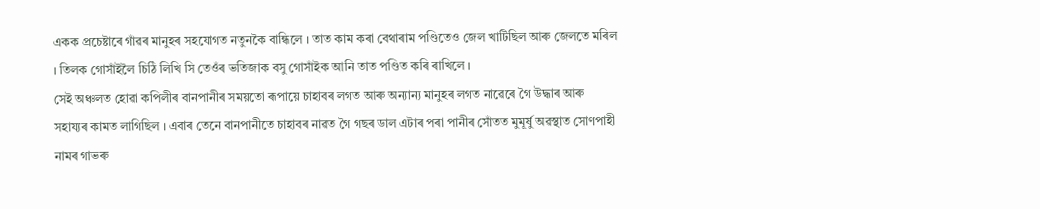একক প্ৰচেষ্টাৰে গাঁৱৰ মানুহৰ সহযোগত নতুনকৈ বান্ধিলে । তাত কাম কৰা বেথাৰাম পণ্ডিতেও জেল খাটিছিল আৰু জেলতে মৰিল । তিলক গোসাঁইলৈ চিঠি লিখি সি তেওঁৰ ভতিজাক বসু গোসাঁইক আনি তাত পণ্ডিত কৰি ৰাখিলে ।
সেই অঞ্চলত হোৱা কপিলীৰ বানপানীৰ সময়তো ৰূপায়ে চাহাবৰ লগত আৰু অন্যান্য মানুহৰ লগত নাৱেৰে গৈ উদ্ধাৰ আৰু সহায্যৰ কামত লাগিছিল । এবাৰ তেনে বানপানীতে চাহাবৰ নাৱত গৈ গছৰ ডাল এটাৰ পৰা পানীৰ সোঁতত মুমূৰ্ষু অৱস্থাত সোণপাহী নামৰ গাভৰু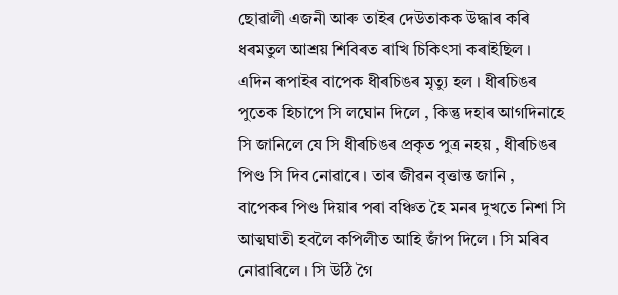ছোৱালী এজনী আৰু তাইৰ দেউতাকক উদ্ধাৰ কৰি ধৰমতুল আশ্ৰয় শিবিৰত ৰাখি চিকিৎসা কৰাইছিল ।
এদিন ৰূপাইৰ বাপেক ধীৰচিঙৰ মৃত্যু হল । ধীৰচিঙৰ পুতেক হিচাপে সি লঘোন দিলে , কিন্তু দহাৰ আগদিনাহে সি জানিলে যে সি ধীৰচিঙৰ প্ৰকৃত পুত্ৰ নহয় , ধীৰচিঙৰ পিণ্ড সি দিব নোৱাৰে । তাৰ জীৱন বৃত্তান্ত জানি , বাপেকৰ পিণ্ড দিয়াৰ পৰা বঞ্চিত হৈ মনৰ দুখতে নিশা সি আত্মঘাতী হবলৈ কপিলীত আহি জাঁপ দিলে । সি মৰিব নোৱাৰিলে । সি উঠি গৈ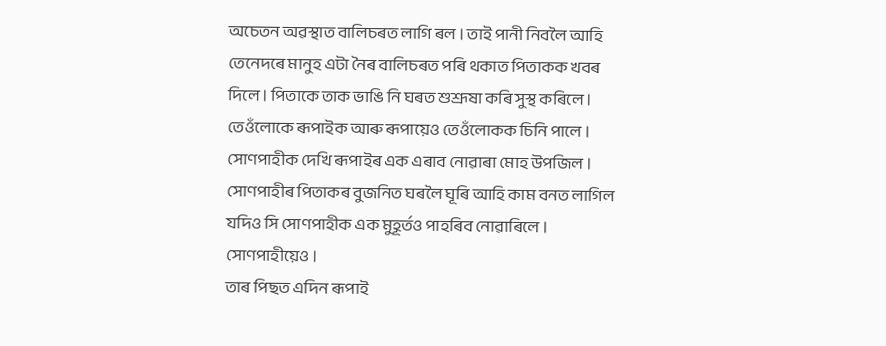অচেতন অৱস্থাত বালিচৰত লাগি ৰল । তাই পানী নিবলৈ আহি তেনেদৰে মানুহ এটা নৈৰ বালিচৰত পৰি থকাত পিতাকক খবৰ দিলে । পিতাকে তাক ভাঙি নি ঘৰত শুশ্ৰূষা কৰি সুস্থ কৰিলে । তেওঁলোকে ৰূপাইক আৰু ৰূপায়েও তেওঁলোকক চিনি পালে । সোণপাহীক দেখি ৰূপাইৰ এক এৰাব নোৱাৰা মোহ উপজিল । সোণপাহীৰ পিতাকৰ বুজনিত ঘৰলৈ ঘূৰি আহি কাম বনত লাগিল যদিও সি সোণপাহীক এক মুহূৰ্তও পাহৰিব নোৱাৰিলে । সোণপাহীয়েও ।
তাৰ পিছত এদিন ৰূপাই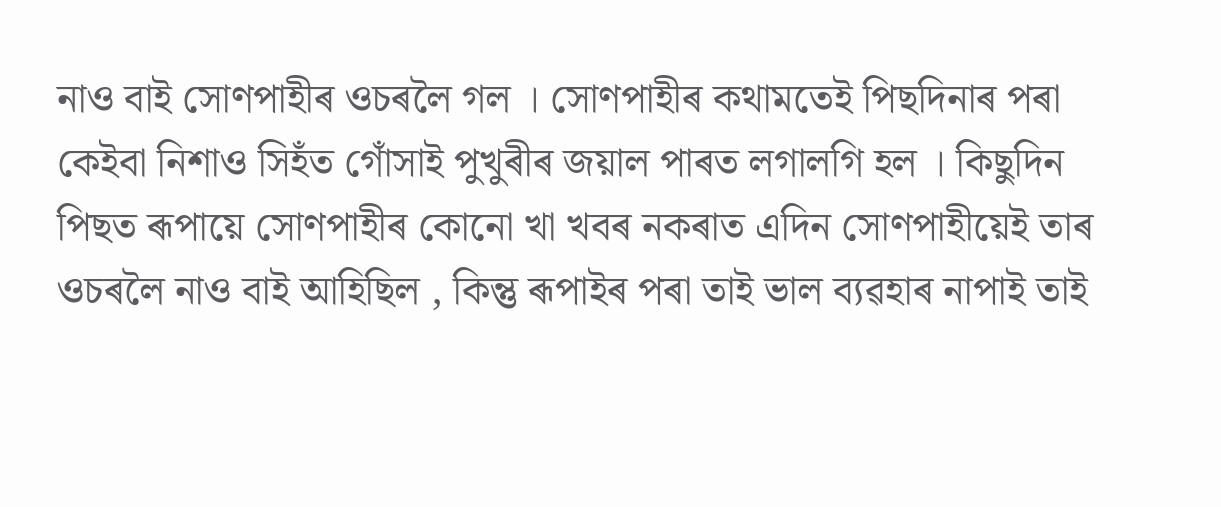নাও বাই সোণপাহীৰ ওচৰলৈ গল । সোণপাহীৰ কথামতেই পিছদিনাৰ পৰা কেইবা নিশাও সিহঁত গোঁসাই পুখুৰীৰ জয়াল পাৰত লগালগি হল । কিছুদিন পিছত ৰূপায়ে সোণপাহীৰ কোনো খা খবৰ নকৰাত এদিন সোণপাহীয়েই তাৰ ওচৰলৈ নাও বাই আহিছিল , কিন্তু ৰূপাইৰ পৰা তাই ভাল ব্যৱহাৰ নাপাই তাই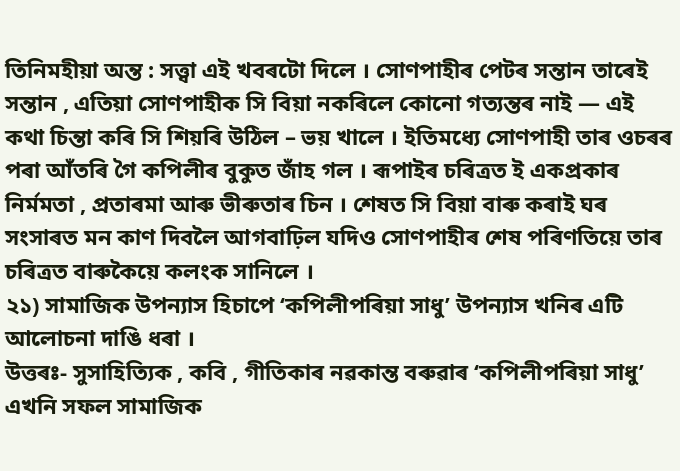তিনিমহীয়া অন্ত : সত্ত্বা এই খবৰটো দিলে । সোণপাহীৰ পেটৰ সন্তান তাৰেই সন্তান , এতিয়া সোণপাহীক সি বিয়া নকৰিলে কোনো গত্যন্তৰ নাই ― এই কথা চিন্তা কৰি সি শিয়ৰি উঠিল – ভয় খালে । ইতিমধ্যে সোণপাহী তাৰ ওচৰৰ পৰা আঁতৰি গৈ কপিলীৰ বুকুত জাঁহ গল । ৰূপাইৰ চৰিত্ৰত ই একপ্রকাৰ নিৰ্মমতা , প্ৰতাৰমা আৰু ভীৰুতাৰ চিন । শেষত সি বিয়া বাৰু কৰাই ঘৰ সংসাৰত মন কাণ দিবলৈ আগবাঢ়িল যদিও সোণপাহীৰ শেষ পৰিণতিয়ে তাৰ চৰিত্ৰত বাৰুকৈয়ে কলংক সানিলে ।
২১) সামাজিক উপন্যাস হিচাপে ‘কপিলীপৰিয়া সাধু’ উপন্যাস খনিৰ এটি আলোচনা দাঙি ধৰা ।
উত্তৰঃ- সুসাহিত্যিক , কবি , গীতিকাৰ নৱকান্ত বৰুৱাৰ ‘কপিলীপৰিয়া সাধু’ এখনি সফল সামাজিক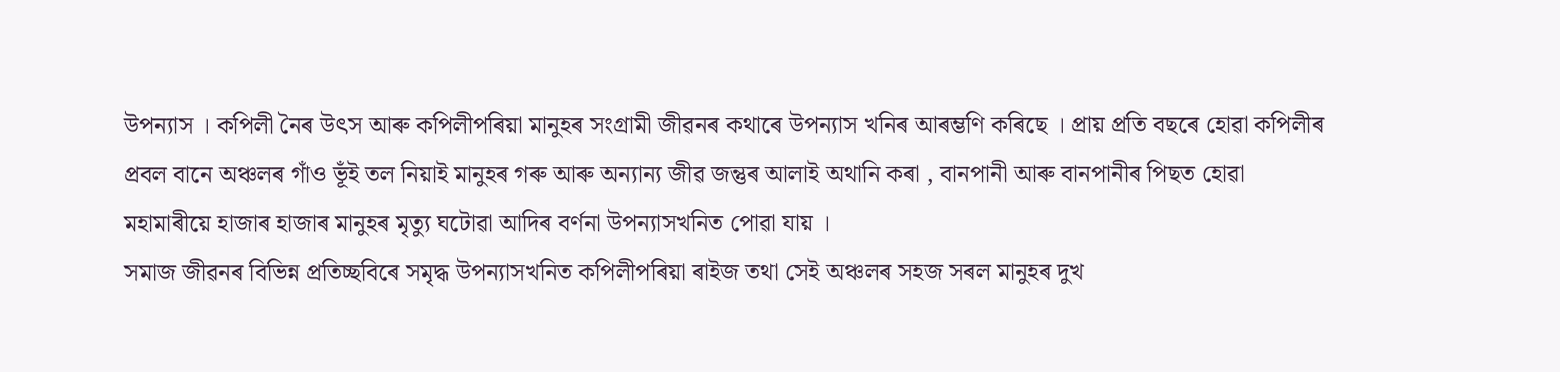উপন্যাস । কপিলী নৈৰ উৎস আৰু কপিলীপৰিয়া মানুহৰ সংগ্ৰামী জীৱনৰ কথাৰে উপন্যাস খনিৰ আৰম্ভণি কৰিছে । প্ৰায় প্ৰতি বছৰে হোৱা কপিলীৰ প্ৰবল বানে অঞ্চলৰ গাঁও ভূঁই তল নিয়াই মানুহৰ গৰু আৰু অন্যান্য জীৱ জন্তুৰ আলাই অথানি কৰা , বানপানী আৰু বানপানীৰ পিছত হোৱা মহামাৰীয়ে হাজাৰ হাজাৰ মানুহৰ মৃত্যু ঘটোৱা আদিৰ বৰ্ণনা উপন্যাসখনিত পোৱা যায় ।
সমাজ জীৱনৰ বিভিন্ন প্ৰতিচ্ছবিৰে সমৃদ্ধ উপন্যাসখনিত কপিলীপৰিয়া ৰাইজ তথা সেই অঞ্চলৰ সহজ সৰল মানুহৰ দুখ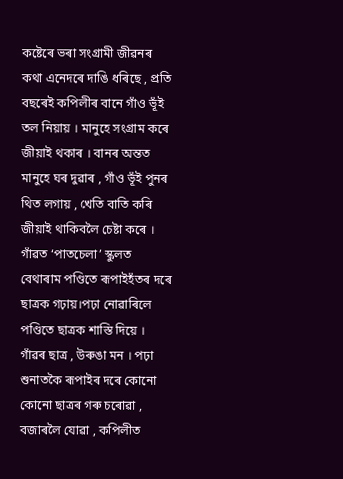কষ্টেৰে ভৰা সংগ্ৰামী জীৱনৰ কথা এনেদৰে দাঙি ধৰিছে , প্ৰতি বছৰেই কপিলীৰ বানে গাঁও ভূঁই তল নিয়ায় । মানুহে সংগ্ৰাম কৰে জীয়াই থকাৰ । বানৰ অন্তত মানুহে ঘৰ দুৱাৰ , গাঁও ভূঁই পুনৰ থিত লগায় , খেতি বাতি কৰি জীয়াই থাকিবলৈ চেষ্টা কৰে ।
গাঁৱত ‘পাতচেলা’ স্কুলত বেথাৰাম পণ্ডিতে ৰূপাইহঁতৰ দৰে ছাত্ৰক গঢ়ায়।পঢ়া নোৱাৰিলে পণ্ডিতে ছাত্ৰক শাস্তি দিয়ে । গাঁৱৰ ছাত্ৰ , উৰুঙা মন । পঢ়া শুনাতকৈ ৰূপাইৰ দৰে কোনো কোনো ছাত্ৰৰ গৰু চৰোৱা , বজাৰলৈ যোৱা , কপিলীত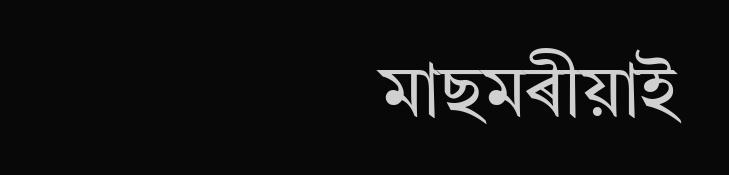মাছমৰীয়াই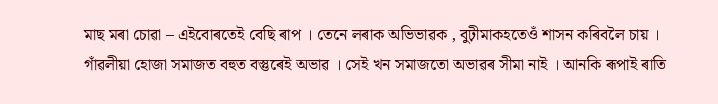মাছ মৰা চোৱা – এইবোৰতেই বেছি ৰাপ । তেনে লৰাক অভিভাৱক , বুঢ়ীমাকহতেওঁ শাসন কৰিবলৈ চায় ।
গাঁৱলীয়া হোজা সমাজত বহুত বস্তুৰেই অভাৱ । সেই খন সমাজতো অভাৱৰ সীমা নাই । আনকি ৰূপাই ৰাতি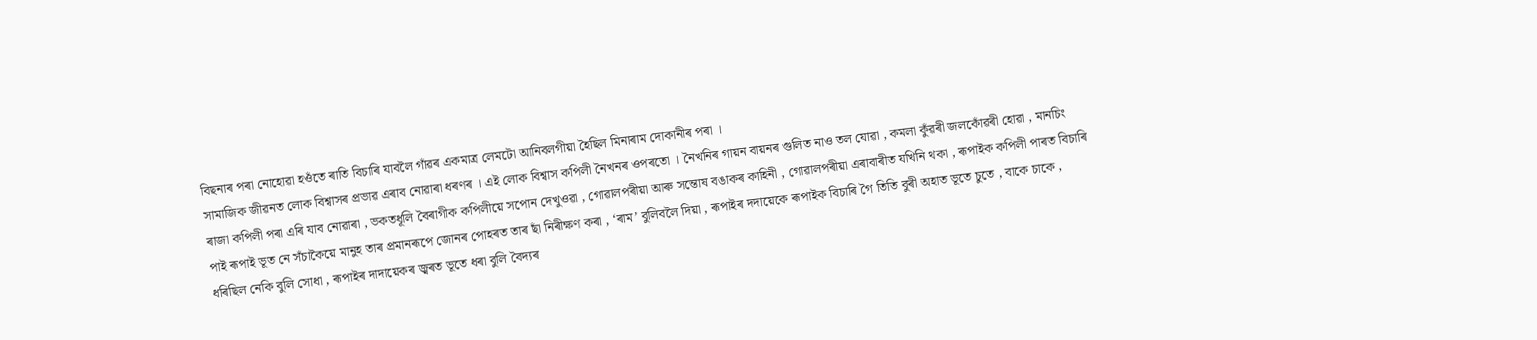বিছনাৰ পৰা নোহোৱা হওঁতে ৰাতি বিচাৰি যাবলৈ গাঁৱৰ একমাত্ৰ লেমটো আনিবলগীয়া হৈছিল মিনাৰাম দোকানীৰ পৰা ।
সামাজিক জীৱনত লোক বিশ্বাসৰ প্ৰভাৱ এৰাব নোৱাৰা ধৰণৰ । এই লোক বিশ্বাস কপিলী নৈখনৰ ওপৰতো । নৈখনিৰ গায়ন বায়নৰ গুলিত নাও তল যোৱা , কমলা কুঁৱৰী জলকোঁৱৰী হোৱা , মানচিং ৰাজা কপিলী পৰা এৰি যাব নোৱাৰা , ভকতধূলি বৈৰাগীক কপিলীয়ে সপোন দেখুওৱা , গোৱালপৰীয়া আৰু সন্তোষ বঙাকৰ কাহিনী , গোৱালপৰীয়া এৰাবাৰীত যখিনি থকা , ৰূপাইক কপিলী পাৰত বিচাৰি পাই ৰূপাই ভূত নে সঁচাকৈয়ে মানুহ তাৰ প্ৰমানৰূপে জোনৰ পোহৰত তাৰ ছাঁ নিৰীক্ষণ কৰা , ‘ৰাম’ বুলিবলৈ দিয়া , ৰূপাইৰ দদায়েকে ৰূপাইক বিচাৰি গৈ তিতি বুৰী অহাত ভূতে চুতে , বাকে চাকে , ধৰিছিল নেকি বুলি সোধা , ৰূপাইৰ দাদায়েকৰ জ্বৰত ভূতে ধৰা বুলি বৈদ্যৰ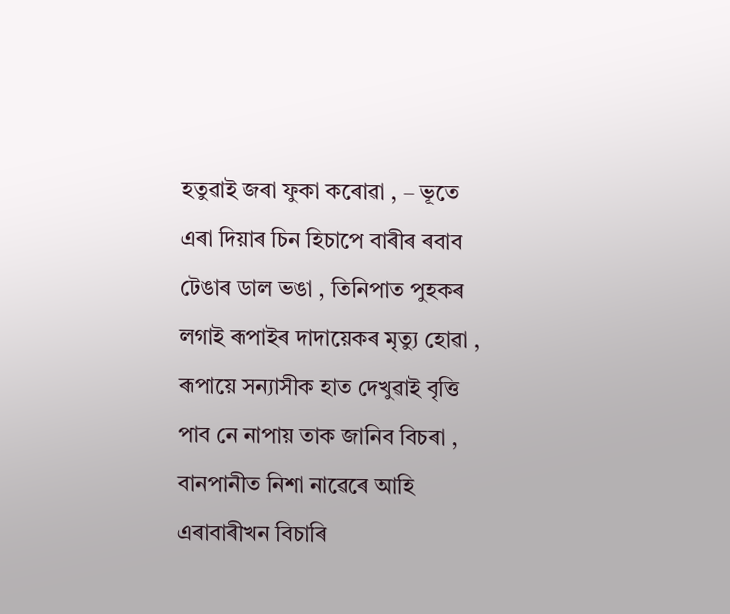হতুৱাই জৰা ফুকা কৰোৱা , – ভূতে এৰা দিয়াৰ চিন হিচাপে বাৰীৰ ৰবাব টেঙাৰ ডাল ভঙা , তিনিপাত পুহকৰ লগাই ৰূপাইৰ দাদায়েকৰ মৃত্যু হোৱা , ৰূপায়ে সন্যাসীক হাত দেখুৱাই বৃত্তি পাব নে নাপায় তাক জানিব বিচৰা , বানপানীত নিশা নাৱেৰে আহি এৰাবাৰীখন বিচাৰি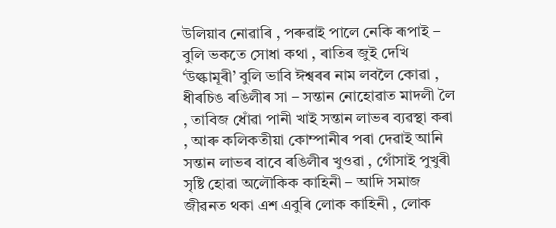উলিয়াব নোৱাৰি , পৰুৱাই পালে নেকি ৰূপাই – বুলি ভকতে সোধা কথা , ৰাতিৰ জুই দেখি ‘উল্কামূৰী’ বুলি ভাবি ঈশ্বৰৰ নাম লবলৈ কোৱা , ধীৰচিঙ ৰঙিলীৰ সা – সন্তান নোহোৱাত মাদলী লৈ , তাবিজ ধোঁৱা পানী খাই সন্তান লাভৰ ব্যৱস্থা কৰা , আৰু কলিকতীয়া কোম্পানীৰ পৰা দেৱাই আনি সন্তান লাভৰ বাবে ৰঙিলীৰ খুওৱা , গোঁসাই পুখুৰী সৃষ্টি হোৱা অলৌকিক কাহিনী – আদি সমাজ জীৱনত থকা এশ এবুৰি লোক কাহিনী , লোক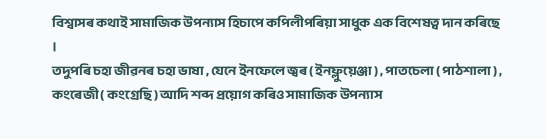বিশ্বাসৰ কথাই সামাজিক উপন্যাস হিচাপে কপিলীপৰিয়া সাধুক এক বিশেষত্ব দান কৰিছে ।
তদুপৰি চহা জীৱনৰ চহা ভাষা , যেনে ইনফেলে জ্বৰ ( ইনফ্লুয়েঞ্জা ) , পাতচেলা ( পাঠশালা ) , কংৰেজী ( কংগ্ৰেছি ) আদি শব্দ প্ৰয়োগ কৰিও সামাজিক উপন্যাস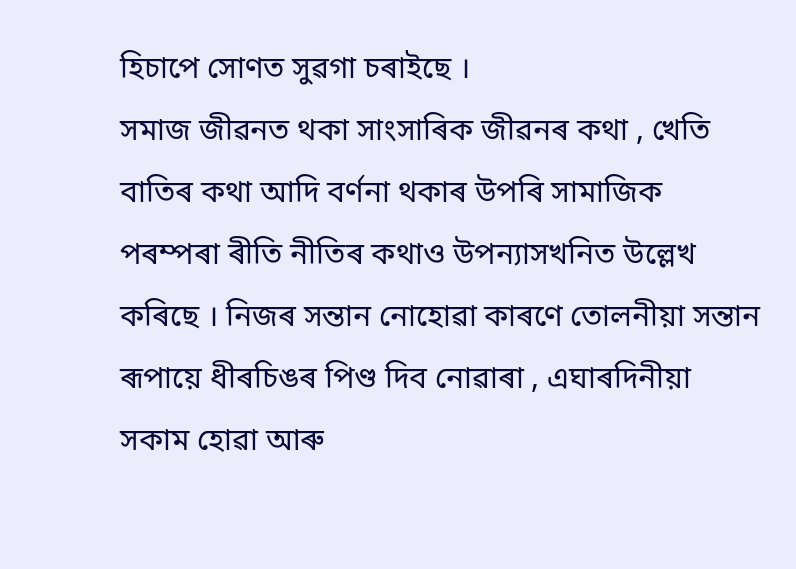হিচাপে সোণত সুৱগা চৰাইছে ।
সমাজ জীৱনত থকা সাংসাৰিক জীৱনৰ কথা , খেতি বাতিৰ কথা আদি বৰ্ণনা থকাৰ উপৰি সামাজিক পৰম্পৰা ৰীতি নীতিৰ কথাও উপন্যাসখনিত উল্লেখ কৰিছে । নিজৰ সন্তান নোহোৱা কাৰণে তোলনীয়া সন্তান ৰূপায়ে ধীৰচিঙৰ পিণ্ড দিব নোৱাৰা , এঘাৰদিনীয়া সকাম হোৱা আৰু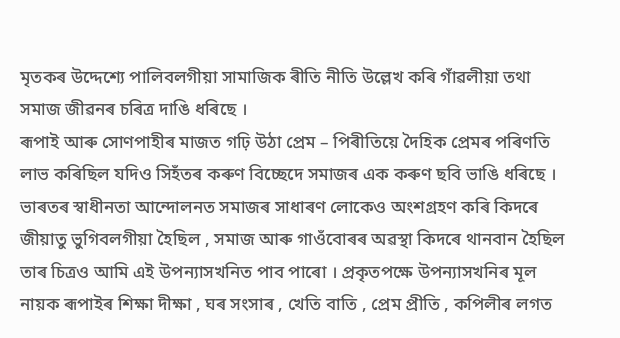মৃতকৰ উদ্দেশ্যে পালিবলগীয়া সামাজিক ৰীতি নীতি উল্লেখ কৰি গাঁৱলীয়া তথা সমাজ জীৱনৰ চৰিত্ৰ দাঙি ধৰিছে ।
ৰূপাই আৰু সোণপাহীৰ মাজত গঢ়ি উঠা প্ৰেম – পিৰীতিয়ে দৈহিক প্ৰেমৰ পৰিণতি লাভ কৰিছিল যদিও সিহঁতৰ কৰুণ বিচ্ছেদে সমাজৰ এক কৰুণ ছবি ভাঙি ধৰিছে ।
ভাৰতৰ স্বাধীনতা আন্দোলনত সমাজৰ সাধাৰণ লোকেও অংশগ্ৰহণ কৰি কিদৰে জীয়াতু ভুগিবলগীয়া হৈছিল , সমাজ আৰু গাওঁবোৰৰ অৱস্থা কিদৰে থানবান হৈছিল তাৰ চিত্ৰও আমি এই উপন্যাসখনিত পাব পাৰো । প্ৰকৃতপক্ষে উপন্যাসখনিৰ মূল নায়ক ৰূপাইৰ শিক্ষা দীক্ষা , ঘৰ সংসাৰ , খেতি বাতি , প্ৰেম প্ৰীতি , কপিলীৰ লগত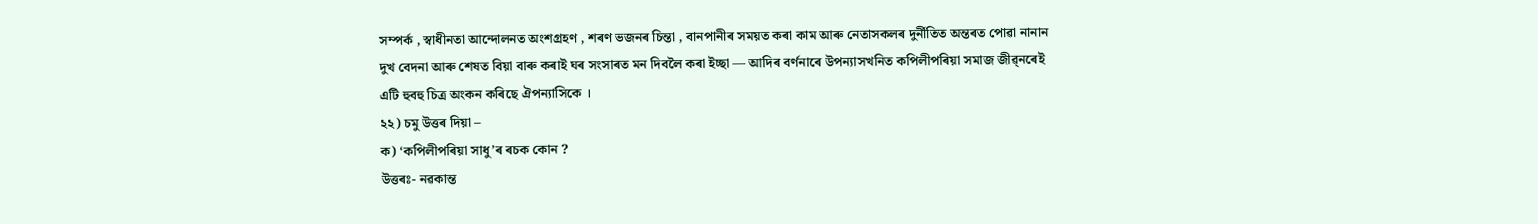সম্পৰ্ক , স্বাধীনতা আন্দোলনত অংশগ্ৰহণ , শৰণ ভজনৰ চিন্তা , বানপানীৰ সময়ত কৰা কাম আৰু নেতাসকলৰ দুৰ্নীতিত অন্তৰত পোৱা নানান দুখ বেদনা আৰু শেষত বিয়া বাৰু কৰাই ঘৰ সংসাৰত মন দিবলৈ কৰা ইচ্ছা ― আদিৰ বৰ্ণনাৰে উপন্যাসখনিত কপিলীপৰিয়া সমাজ জীৱ্নৰেই এটি হুবহু চিত্ৰ অংকন কৰিছে ঐপন্যাসিকে ।
২২) চমু উত্তৰ দিয়া –
ক) ‘কপিলীপৰিয়া সাধু’ৰ ৰচক কোন ?
উত্তৰঃ- নৱকান্ত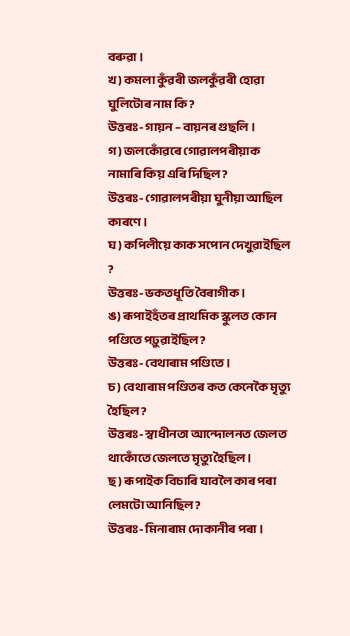বৰুৱা ।
খ) কমলা কুঁৱৰী জলকুঁৱৰী হোৱা ঘুলিটোৰ নাম কি ?
উত্তৰঃ- গায়ন – বায়নৰ গুছলি ।
গ) জলকোঁৱৰে গোৱালপৰীয়াক নামাৰি কিয় এৰি দিছিল ?
উত্তৰঃ- গোৱালপৰীয়া ঘুনীয়া আছিল কাৰণে ।
ঘ) কপিলীয়ে কাক সপোন দেখুৱাইছিল ?
উত্তৰঃ- ভকতধূতি বৈৰাগীক ।
ঙ) ৰূপাইহঁতৰ প্ৰাথমিক স্কুলত কোন পণ্ডিতে পঢ়ুৱাইছিল ?
উত্তৰঃ- বেথাৰাম পণ্ডিতে ।
চ) বেথাৰাম পণ্ডিতৰ কত কেনেকৈ মৃত্যু হৈছিল ?
উত্তৰঃ- স্বাধীনতা আন্দোলনত জেলত থাকোঁতে জেলতে মৃত্যু হৈছিল ।
ছ) ৰূপাইক বিচাৰি যাবলৈ কাৰ পৰা লেমটো আনিছিল ?
উত্তৰঃ- মিনাৰাম দোকানীৰ পৰা ।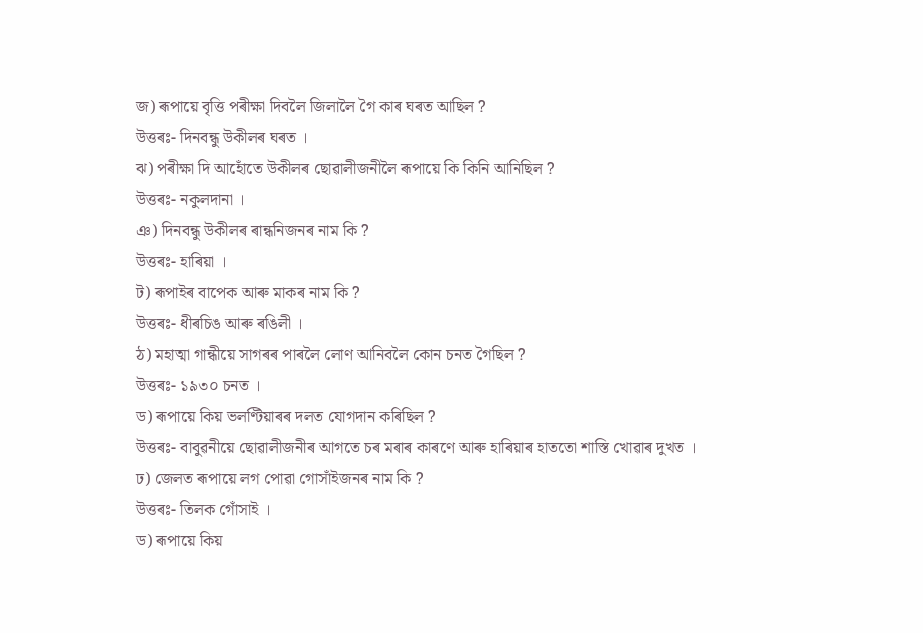জ) ৰূপায়ে বৃত্তি পৰীক্ষা দিবলৈ জিলালৈ গৈ কাৰ ঘৰত আছিল ?
উত্তৰঃ- দিনবন্ধু উকীলৰ ঘৰত ।
ঝ) পৰীক্ষা দি আহোঁতে উকীলৰ ছোৱালীজনীলৈ ৰূপায়ে কি কিনি আনিছিল ?
উত্তৰঃ- নকুলদানা ।
ঞ) দিনবন্ধু উকীলৰ ৰান্ধনিজনৰ নাম কি ?
উত্তৰঃ- হাৰিয়া ।
ট) ৰূপাইৰ বাপেক আৰু মাকৰ নাম কি ?
উত্তৰঃ- ধীৰচিঙ আৰু ৰঙিলী ।
ঠ) মহাত্মা গান্ধীয়ে সাগৰৰ পাৰলৈ লোণ আনিবলৈ কোন চনত গৈছিল ?
উত্তৰঃ- ১৯৩০ চনত ।
ড) ৰূপায়ে কিয় ভলণ্টিয়াৰৰ দলত যোগদান কৰিছিল ?
উত্তৰঃ- বাবুৱনীয়ে ছোৱালীজনীৰ আগতে চৰ মৰাৰ কাৰণে আৰু হাৰিয়াৰ হাততো শাস্তি খোৱাৰ দুখত ।
ঢ) জেলত ৰূপায়ে লগ পোৱা গোসাঁইজনৰ নাম কি ?
উত্তৰঃ- তিলক গোঁসাই ।
ড) ৰূপায়ে কিয়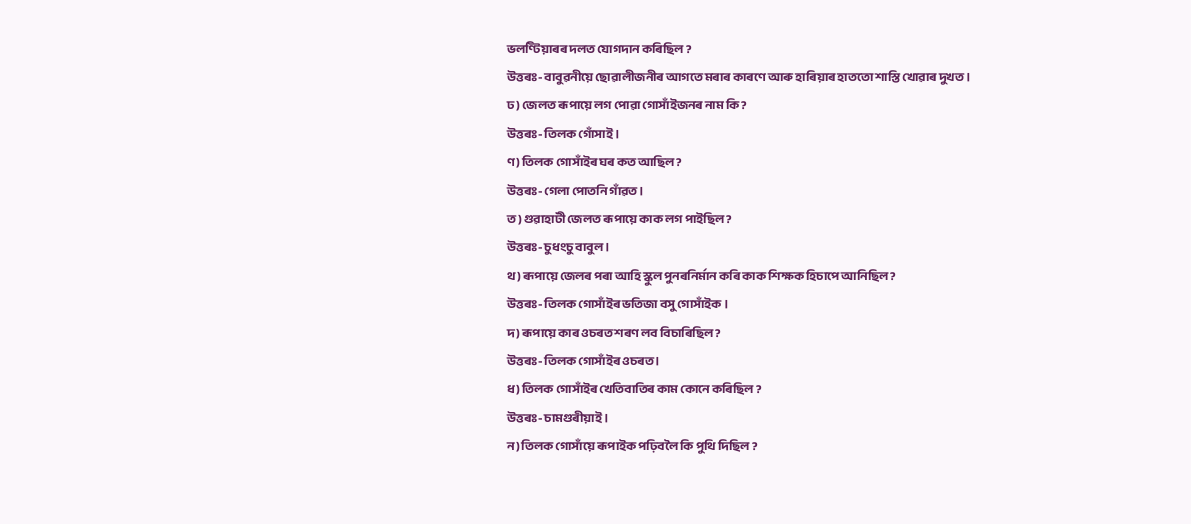ভলণ্টিয়াৰৰ দলত যোগদান কৰিছিল ?
উত্তৰঃ- বাবুৱনীয়ে ছোৱালীজনীৰ আগতে মৰাৰ কাৰণে আৰু হাৰিয়াৰ হাততো শাস্তি খোৱাৰ দুখত ।
ঢ) জেলত ৰূপায়ে লগ পোৱা গোসাঁইজনৰ নাম কি ?
উত্তৰঃ- তিলক গোঁসাই ।
ণ) তিলক গোসাঁইৰ ঘৰ কত আছিল ?
উত্তৰঃ- গেলা পোতনি গাঁৱত ।
ত) গুৱাহাটী জেলত ৰূপায়ে কাক লগ পাইছিল ?
উত্তৰঃ- চুধংচু বাবুল ।
থ) ৰূপায়ে জেলৰ পৰা আহি স্কুল পুনৰনিৰ্মান কৰি কাক শিক্ষক হিচাপে আনিছিল ?
উত্তৰঃ- তিলক গোসাঁইৰ ভতিজা বসু গোসাঁইক ।
দ) ৰূপায়ে কাৰ ওচৰত শৰণ লব বিচাৰিছিল ?
উত্তৰঃ- তিলক গোসাঁইৰ ওচৰত ।
ধ) তিলক গোসাঁইৰ খেতিবাতিৰ কাম কোনে কৰিছিল ?
উত্তৰঃ- চামগুৰীয়াই ।
ন) তিলক গোসাঁয়ে ৰূপাইক পঢ়িবলৈ কি পুথি দিছিল ?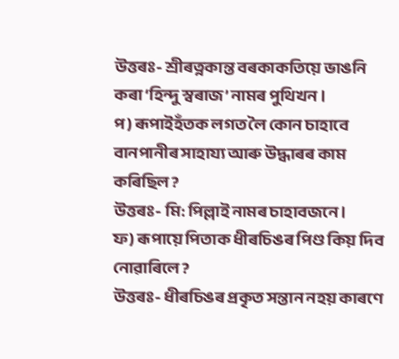উত্তৰঃ- শ্ৰীৰত্নকান্ত বৰকাকতিয়ে ভাঙনি কৰা ‘হিন্দু স্বৰাজ’ নামৰ পুথিখন ।
প) ৰূপাইহঁতক লগত লৈ কোন চাহাবে বানপানীৰ সাহায্য আৰু উদ্ধাৰৰ কাম কৰিছিল ?
উত্তৰঃ- মি: পিল্লাই নামৰ চাহাবজনে ।
ফ) ৰূপায়ে পিতাক ধীৰচিঙৰ পিণ্ড কিয় দিব নোৱাৰিলে ?
উত্তৰঃ- ধীৰচিঙৰ প্ৰকৃত সন্তান নহয় কাৰণে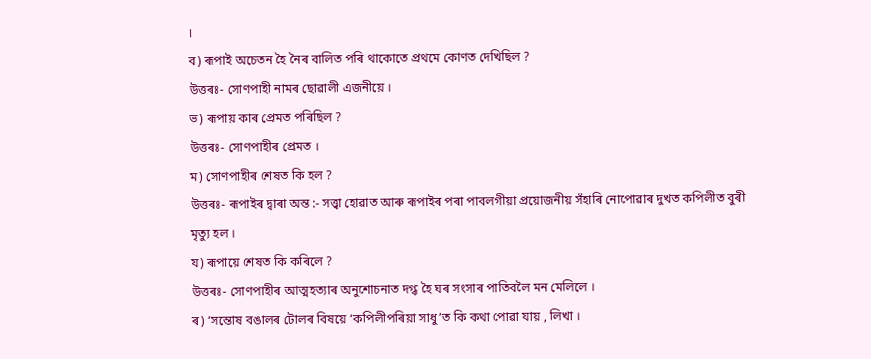।
ব) ৰূপাই অচেতন হৈ নৈৰ বালিত পৰি থাকোতে প্ৰথমে কোণত দেখিছিল ?
উত্তৰঃ- সোণপাহী নামৰ ছোৱালী এজনীয়ে ।
ভ) ৰূপায় কাৰ প্ৰেমত পৰিছিল ?
উত্তৰঃ- সোণপাহীৰ প্ৰেমত ।
ম) সোণপাহীৰ শেষত কি হল ?
উত্তৰঃ- ৰূপাইৰ দ্বাৰা অন্ত :- সত্ত্বা হোৱাত আৰু ৰূপাইৰ পৰা পাবলগীয়া প্ৰয়োজনীয় সঁহাৰি নোপোৱাৰ দুখত কপিলীত বুৰী মৃত্যু হল ।
য) ৰূপায়ে শেষত কি কৰিলে ?
উত্তৰঃ- সোণপাহীৰ আত্মহত্যাৰ অনুশোচনাত দগ্ধ হৈ ঘৰ সংসাৰ পাতিবলৈ মন মেলিলে ।
ৰ) ‘সন্তোষ বঙালৰ টোলৰ বিষয়ে ‘কপিলীপৰিয়া সাধু’ত কি কথা পোৱা যায় , লিখা ।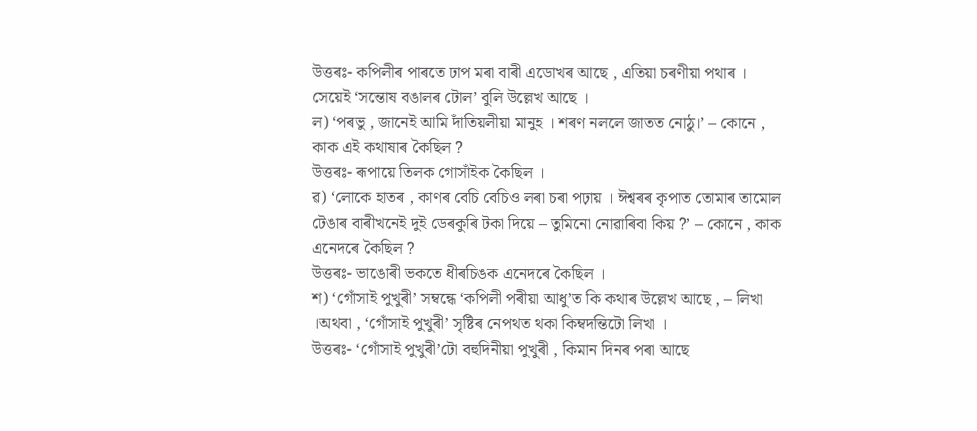উত্তৰঃ- কপিলীৰ পাৰতে ঢাপ মৰা বাৰী এডোখৰ আছে , এতিয়া চৰণীয়া পথাৰ । সেয়েই ‘সন্তোষ বঙালৰ টোল’ বুলি উল্লেখ আছে ।
ল) ‘পৰভু , জানেই আমি দাঁতিয়লীয়া মানুহ । শৰণ নললে জাতত নোঠু।’ – কোনে , কাক এই কথাষাৰ কৈছিল ?
উত্তৰঃ- ৰূপায়ে তিলক গোসাঁইক কৈছিল ।
ৱ) ‘লোকে হাতৰ , কাণৰ বেচি বেচিও লৰা চৰা পঢ়ায় । ঈশ্বৰৰ কৃপাত তোমাৰ তামোল টেঙাৰ বাৰীখনেই দুই ডেৰকুৰি টকা দিয়ে – তুমিনো নোৱাৰিবা কিয় ?’ – কোনে , কাক এনেদৰে কৈছিল ?
উত্তৰঃ- ভাঙোৰী ভকতে ধীৰচিঙক এনেদৰে কৈছিল ।
শ) ‘গোঁসাই পুখুৰী’ সম্বন্ধে ‘কপিলী পৰীয়া আধু’ত কি কথাৰ উল্লেখ আছে , – লিখা ।অথবা , ‘গোঁসাই পুখুৰী’ সৃষ্টিৰ নেপথত থকা কিম্বদন্তিটো লিখা ।
উত্তৰঃ- ‘গোঁসাই পুখুৰী’টো বহুদিনীয়া পুখুৰী , কিমান দিনৰ পৰা আছে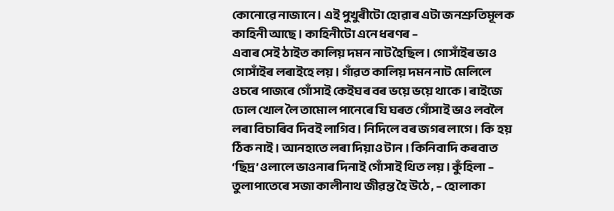কোনোৱে নাজানে । এই পুখুৰীটো হোৱাৰ এটা জনশ্ৰুতিমূলক কাহিনী আছে । কাহিনীটো এনে ধৰণৰ –
এবাৰ সেই ঠাইত কালিয় দমন নাট হৈছিল । গোসাঁইৰ ভাও গোসাঁইৰ লৰাইহে লয় । গাঁৱত কালিয় দমন নাট মেলিলে ওচৰে পাজৰে গোঁসাই কেইঘৰ বৰ ভয়ে ভয়ে থাকে । ৰাইজে ঢোল খোল লৈ তামোল পানেৰে যি ঘৰত গোঁসাই ভাও লবলৈ লৰা বিচাৰিব দিবই লাগিব । নিদিলে বৰ জগৰ লাগে । কি হয় ঠিক নাই । আনহাতে লৰা দিয়াও টান । কিনিবাদি কৰবাত ‘ছিদ্ৰ’ ওলালে ভাওনাৰ দিনাই গোঁসাই থিত লয় । কুঁহিলা – তুলাপাতেৰে সজা কালীনাথ জীৱন্ত হৈ উঠে , – হোলাকা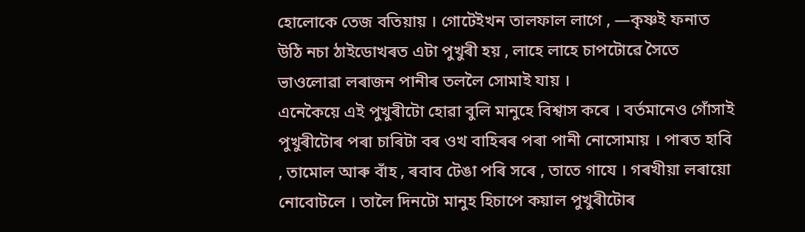হোলোকে তেজ বতিয়ায় । গোটেইখন তালফাল লাগে , —কৃষ্ণই ফনাত উঠি নচা ঠাইডোখৰত এটা পুখুৰী হয় , লাহে লাহে চাপটোৱে সৈতে ভাওলোৱা লৰাজন পানীৰ তললৈ সোমাই যায় ।
এনেকৈয়ে এই পুখুৰীটো হোৱা বুলি মানুহে বিশ্বাস কৰে । বৰ্তমানেও গোঁসাই পুখুৰীটোৰ পৰা চাৰিটা বৰ ওখ বাহিৰৰ পৰা পানী নোসোমায় । পাৰত হাবি , তামোল আৰু বাঁহ , ৰবাব টেঙা পৰি সৰে , তাতে গাযে । গৰখীয়া লৰায়ো নোবোটলে । তালৈ দিনটো মানুহ হিচাপে কয়াল পুখুৰীটোৰ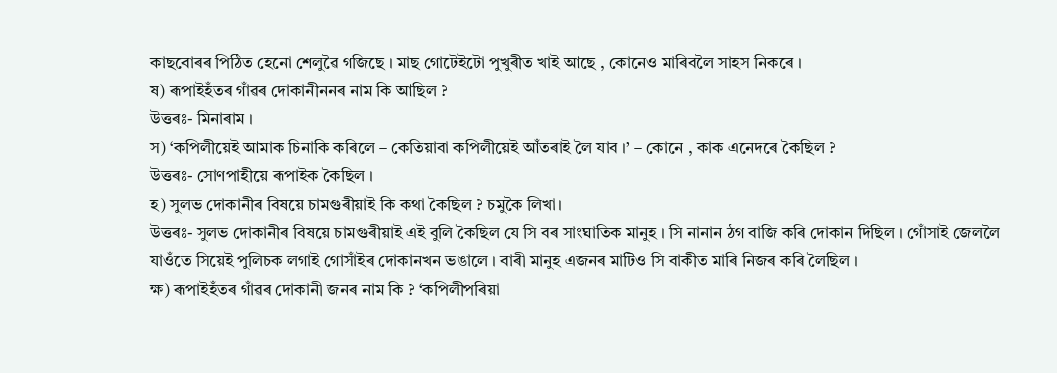কাছবোৰৰ পিঠিত হেনো শেলুৱৈ গজিছে । মাছ গোটেইটো পুখুৰীত খাই আছে , কোনেও মাৰিবলৈ সাহস নিকৰে ।
ষ) ৰূপাইহঁতৰ গাঁৱৰ দোকানীননৰ নাম কি আছিল ?
উত্তৰঃ- মিনাৰাম ।
স) ‘কপিলীয়েই আমাক চিনাকি কৰিলে – কেতিয়াবা কপিলীয়েই আঁতৰাই লৈ যাব ।’ – কোনে , কাক এনেদৰে কৈছিল ?
উত্তৰঃ- সোণপাহীয়ে ৰূপাইক কৈছিল ।
হ) সুলভ দোকানীৰ বিষয়ে চামগুৰীয়াই কি কথা কৈছিল ? চমুকৈ লিখা।
উত্তৰঃ- সুলভ দোকানীৰ বিষয়ে চামগুৰীয়াই এই বুলি কৈছিল যে সি বৰ সাংঘাতিক মানুহ । সি নানান ঠগ বাজি কৰি দোকান দিছিল । গোঁসাই জেললৈ যাওঁতে সিয়েই পুলিচক লগাই গোসাঁইৰ দোকানখন ভঙালে । বাৰী মানুহ এজনৰ মাটিও সি বাকীত মাৰি নিজৰ কৰি লৈছিল ।
ক্ষ) ৰূপাইহঁতৰ গাঁৱৰ দোকানী জনৰ নাম কি ? ‘কপিলীপৰিয়া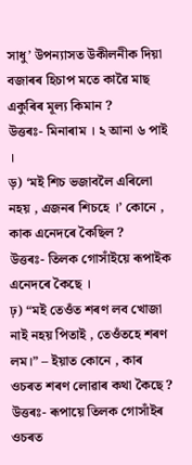সাধু’ উপন্যাসত উকীলনীক দিয়া বজাৰৰ হিচাপ মতে কাৱৈ মাছ একুৰিৰ মূল্য কিমান ?
উত্তৰঃ- মিনাৰাম । ২ আনা ৬ পাই ।
ড়) ‘মই শিচ ভজাবলৈ এৰিলো নহয় , এজনৰ শিচহে ।’ কোনে , কাক এনেদৰে কৈছিল ?
উত্তৰঃ- তিলক গোসাঁইয়ে ৰূপাইক এনেদৰে কৈছে ।
ঢ়) “মই তেওঁত শৰণ লব খোজা নাই নহয় পিতাই , তেওঁতহে শৰণ লম।” – ইয়াত কোনে , কাৰ ওচৰত শৰণ লোৱাৰ কথা কৈছে ?
উত্তৰঃ- ৰূপায়ে তিলক গোসাঁইৰ ওচৰত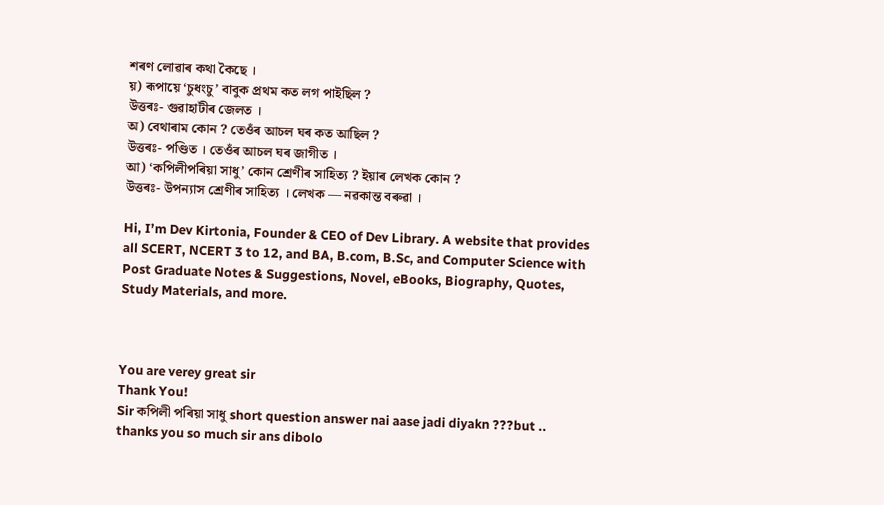শৰণ লোৱাৰ কথা কৈছে ।
য়) ৰূপায়ে ‘চুধংচু’ বাবুক প্ৰথম কত লগ পাইছিল ?
উত্তৰঃ- গুৱাহাটীৰ জেলত ।
অ) বেথাৰাম কোন ? তেওঁৰ আচল ঘৰ কত আছিল ?
উত্তৰঃ- পণ্ডিত । তেওঁৰ আচল ঘৰ জাগীত ।
আ) ‘কপিলীপৰিয়া সাধু’ কোন শ্ৰেণীৰ সাহিত্য ? ইয়াৰ লেখক কোন ?
উত্তৰঃ- উপন্যাস শ্ৰেণীৰ সাহিত্য । লেখক ― নৱকান্ত বৰুৱা ।

Hi, I’m Dev Kirtonia, Founder & CEO of Dev Library. A website that provides all SCERT, NCERT 3 to 12, and BA, B.com, B.Sc, and Computer Science with Post Graduate Notes & Suggestions, Novel, eBooks, Biography, Quotes, Study Materials, and more.



You are verey great sir
Thank You!
Sir কপিলী পৰিয়া সাধু short question answer nai aase jadi diyakn ???but .. thanks you so much sir ans dibolo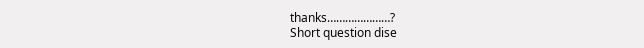thanks…………………?
Short question dise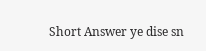Short Answer ye dise sn